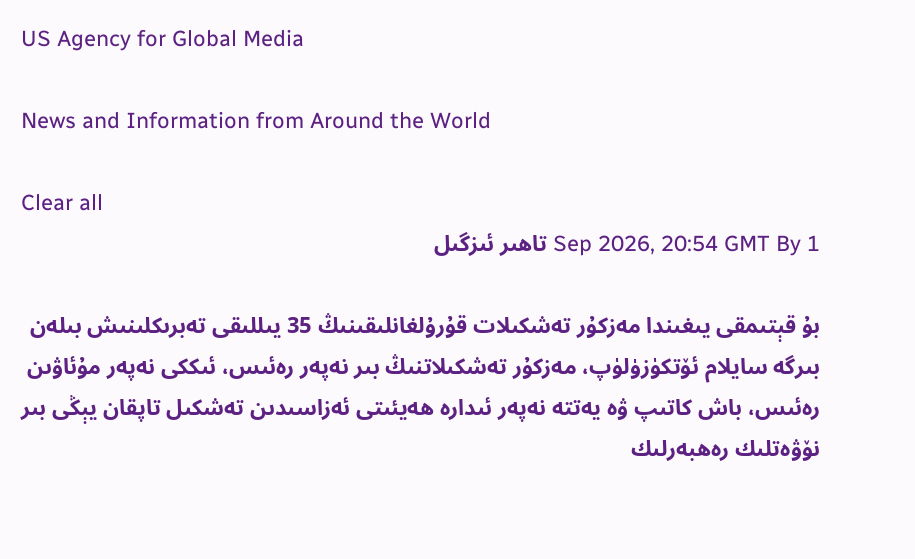US Agency for Global Media

News and Information from Around the World

Clear all
1 Sep 2026, 20:54 GMT By تاھىر ئىزگىل

بۇ قېتىمقى يىغىندا مەزكۇر تەشكىلات قۇرۇلغانلىقىنىڭ 35 يىللىقى تەبرىكلىنىش بىلەن بىرگە سايلام ئۆتكۈزۈلۈپ، مەزكۇر تەشكىلاتنىڭ بىر نەپەر رەئىس، ئىككى نەپەر مۇئاۋىن رەئىس، باش كاتىپ ۋە يەتتە نەپەر ئىدارە ھەيئىتى ئەزاسىدىن تەشكىل تاپقان يېڭى بىر نۆۋەتلىك رەھبەرلىك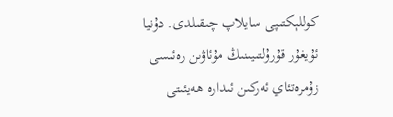كوللېكتىپى سايلاپ چىقىلدى. دۇنيا ئۇيغۇر قۇرۇلتىيىنىڭ مۇئاۋىن رەئىسى زۇمرەتئاي ئەركىن ئىدارە ھەيئىتى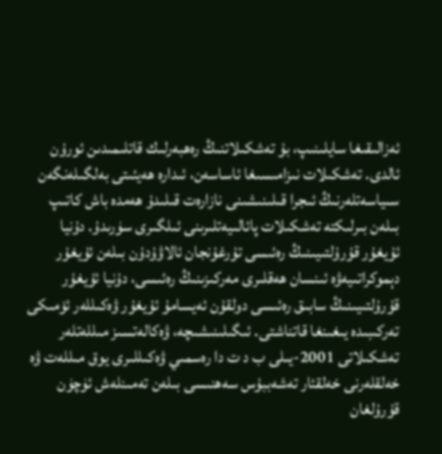ئەزالىقىغا سايلىنىپ، بۇ تەشكىلاتنىڭ رەھبەرلىك قاتلىمىدىن ئورۇن ئالدى. تەشكىلات نىزامىسىغا ئاساسەن، ئىدارە ھەيئىتى بەلگىلەنگەن سىياسەتلەرنىڭ ئىجرا قىلىنىشىنى نازارەت قىلىدۇ ھەمدە باش كاتىپ بىلەن بىرلىكتە تەشكىلات پائالىيەتلىرىنى ئىلگىرى سۈرىدۇ. دۇنيا ئۇيغۇر قۇرۇلتىيىنىڭ رەئىسى تۇرغۇنجان ئالاۋۇدۇن بىلەن ئۇيغۇر دېموكراتىيەۋە ئىنسان ھەقلىرى مەركىزىنىڭ رەئىسى، دۇنيا ئۇيغۇر قۇرۇلتىيىنىڭ سابىق رەئىسى دولقۇن ئەيسامۇ ئۇيغۇر ۋەكىللەر ئۆمىكى تەركىبىدە يىغىنغا قاتناشتى. ئىگىلىنىشىچە، ۋەكالەتسىز مىللەتلەر تەشكىلاتى 2001-يىلى ب د ت دا رەسمىي ۋەكىللىرى يوق مىللەت ۋە خەلقلەرنى خەلقئار تەشەببۇس سەھنىسى بىلەن تەمىنلەش ئۈچۈن قۇرۇلغان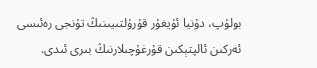بولۇپ، دۇنيا ئۇيغۇر قۇرۇلتىيىنىڭ تۇنجى رەئىسى ئەركىن ئالپتېكىن قۇرغۇچىلارنىڭ بىرى ئىدى.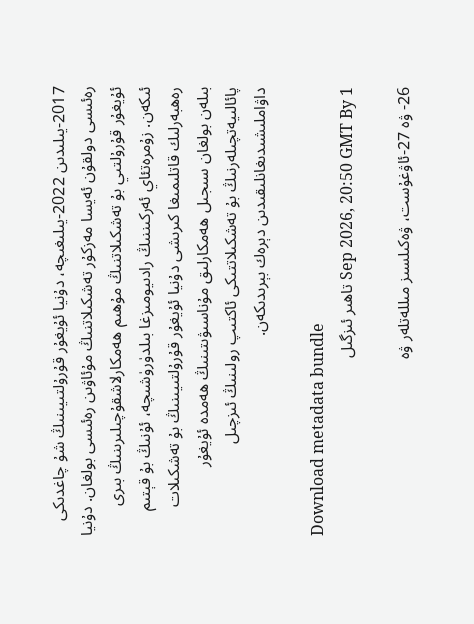2017-يىلىدىن 2022-يىلىغىچە، دۇنيا ئۇيغۇر قۇرۇلتىيىنىڭ شۇ چاغدىكى رەئىسى دولقۇن ئەيسا مەزكۇر تەشكىلاتنىڭ مۇئاۋىن رەئىسى بولغان. دۇنيا ئۇيغۇر قۇرۇلتىي بۇ تەشكىلاتنىڭ مۇھىم ھەمكارلاشقۇچىلىرىنىڭ بىرى ئىكەن. زۇمرەتئاي ئەركىننىڭ رادىيومىزغا بىلدۈرۈشىچە، ئۇنىڭ بۇ قېتىم رەھبەرلىك قاتلىمىغا كىرىشى دۇنيا ئۇيغۇر قۇرۇلتىيىنىڭ بۇ تەشكىلات بىلەن بولغان سىجىل ھەمكارلىق مۇناسىۋىتىنىڭ ھەمدە ئۇيغۇر پائالىيەتچىلەرنىڭ بۇ تەشكىلاتتىكى ئاكتىپ رولىنىڭ ئىزچىل داۋاملىشىدىغانلىقىدىن دېرەك بېرىدىكەن.

Download metadata bundle
1 Sep 2026, 20:50 GMT By تاھىر ئىزگىل

26- ۋە 27-ئاۋغۇست، ۋەكىلسىز مىللەتلەر ۋە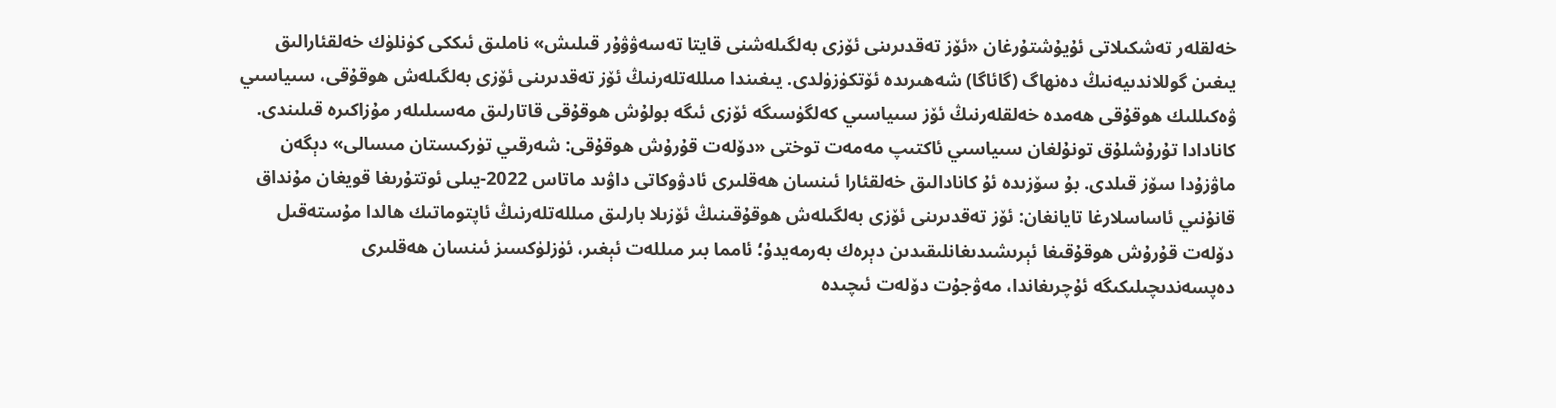خەلقلەر تەشكىلاتى ئۇيۇشتۇرغان «ئۆز تەقدىرىنى ئۆزى بەلگىلەشنى قايتا تەسەۋۋۇر قىلىش» ناملىق ئىككى كۈنلۈك خەلقئارالىق يىغىن گوللاندىيەنىڭ دەنھاگ (گائاگا) شەھىرىدە ئۆتكۈزۈلدى. يىغىندا مىللەتلەرنىڭ ئۆز تەقدىرىنى ئۆزى بەلگىلەش ھوقۇقى، سىياسىي ۋەكىللىك ھوقۇقى ھەمدە خەلقلەرنىڭ ئۆز سىياسىي كەلگۈسىگە ئۆزى ئىگە بولۇش ھوقۇقى قاتارلىق مەسىلىلەر مۇزاكىرە قىلىندى. كانادادا تۇرۇشلۇق تونۇلغان سىياسىي ئاكتىپ مەمەت توختى «دۆلەت قۇرۇش ھوقۇقى: شەرقىي تۈركىستان مىسالى» دېگەن ماۋزۇدا سۆز قىلدى. بۇ سۆزىدە ئۇ كانادالىق خەلقئارا ئىنسان ھەقلىرى ئادۋوكاتى داۋىد ماتاس 2022-يىلى ئوتتۇرىغا قويغان مۇنداق قانۇنىي ئاساسلارغا تايانغان: ئۆز تەقدىرىنى ئۆزى بەلگىلەش ھوقۇقىنىڭ ئۆزىلا بارلىق مىللەتلەرنىڭ ئاپتوماتىك ھالدا مۇستەقىل دۆلەت قۇرۇش ھوقۇقىغا ئېرىشىدىغانلىقىدىن دېرەك بەرمەيدۇ؛ ئامما بىر مىللەت ئېغىر، ئۈزلۈكسىز ئىنسان ھەقلىرى دەپسەندىچىلىكىگە ئۇچرىغاندا، مەۋجۇت دۆلەت ئىچىدە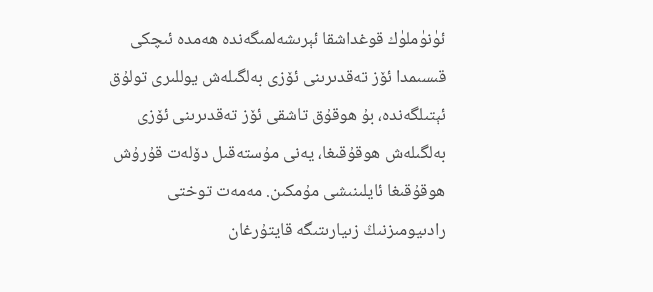ئۈنۈملۈك قوغداشقا ئېرىشەلمىگەندە ھەمدە ئىچكى قىسىمدا ئۆز تەقدىرىنى ئۆزى بەلگىلەش يوللىرى تولۇق ئېتىلگەندە، بۇ ھوقۇق تاشقى ئۆز تەقدىرىنى ئۆزى بەلگىلەش ھوقۇقىغا، يەنى مۇستەقىل دۆلەت قۇرۇش ھوقۇقىغا ئايلىنىشى مۇمكىن. مەمەت توختى رادىيومىزنىڭ زىيارىتىگە قايتۇرغان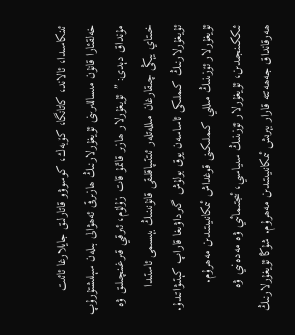ئىنكاسىدا، ئالاند، كاتانگا، كۆبەك، كوسوۋو قاتارلىق جايلارغا ئائىت خەلقئارا قانۇن مىساللىرىنى ئۇيغۇرلارنىڭ ھازىرقى ئەھۋالى بىلەن سېلىشتۇرۇپ مۇنداق دېدى: ”ئۇيغۇرلار ھازىر قاتمۇ قات زۇلۇم، ئىرقىي قىرغىنچىلىق ۋە خىتاي يېڭى چىقارغان مىللەتلەر ئىتتىپاقلىقى قانۇنىنىڭ بېسىمى ئاستىدا ئۇيغۇرلارنىڭ كىملىكى ئاساسەن يوق بولۇش گىرداۋىغا قاراپ كېتىۋاتىدۇ. ئۇيغۇرلار ئۆزىنىڭ مىللىي كىملىكىنى قوغداش ئىمكانىيىتىدىن مەھرۇم. ئىككىنجىدىن، ئۇيغۇرلار ئۆزىنىڭ سىياسىي، ئىجتىمائىي ۋە مەدەنىي ۋە ھەرقانداق جەھەتتە قارار بېرىش ئىمكانىيىتىدىن مەھرۇم. شۇڭا ئۇيغۇرلارنىڭ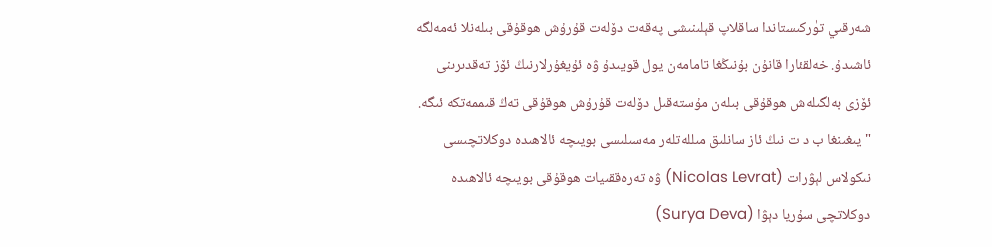شەرقىي تۈركىستاندا ساقلاپ قېلىنىشى پەقەت دۆلەت قۇرۇش ھوقۇقى بىلەنلا ئەمەلگە ئاشىدۇ. خەلقئارا قانۇن بۇنىڭغا تامامەن يول قويىدۇ ۋە ئۇيغۇرلارنىڭ ئۆز تەقدىرىنى ئۆزى بەلگىلەش ھوقۇقى بىلەن مۇستەقىل دۆلەت قۇرۇش ھوقۇقى تەڭ قىممەتكە ئىگە. " يىغىنغا ب د ت نىڭ ئاز سانلىق مىللەتلەر مەسىلىسى بويىچە ئالاھىدە دوكلاتچىسى نىكولاس لېۋرات (Nicolas Levrat) ۋە تەرەققىيات ھوقۇقى بويىچە ئالاھىدە دوكلاتچى سۇريا دېۋا (Surya Deva)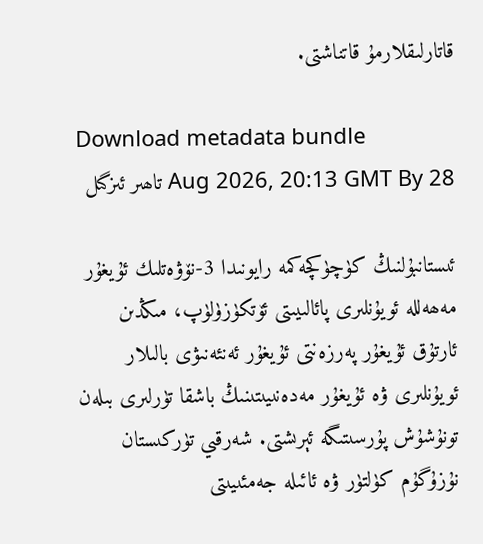قاتارلىقلارمۇ قاتناشتى.

Download metadata bundle
28 Aug 2026, 20:13 GMT By تاھىر ئىزگىل

ئىستانبۇلنىڭ كۈچۈكچەكمە رايونىدا 3-نۆۋەتلىك ئۇيغۇر مەھەللە ئويۇنلىرى پائالىيىتى ئۆتكۈزۈلۈپ، مىڭدىن ئارتۇق ئۇيغۇر پەرزەنتى ئۇيغۇر ئەنئەنىۋى بالىلار ئويۇنلىرى ۋە ئۇيغۇر مەدەنىيىتىنىڭ باشقا تۈرلىرى بىلەن تونۇشۇش پۇرسىتىگە ئېرىشتى. شەرقىي تۈركىستان نۇزۇگۇم كۈلتۈر ۋە ئائىلە جەمئىيىتى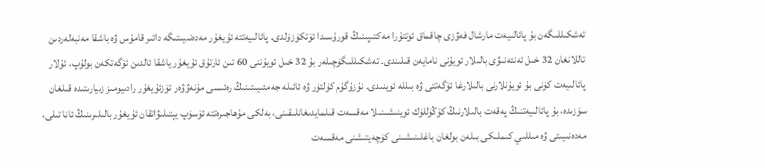تەشكىللىگەن بۇ پائالىيەت مارشال فەۋزى چاقماق ئوتتۇرا مەكتىپىنىڭ قورۇسىدا ئۆتكۈزۈلدى. پائالىيەتتە ئۇيغۇر مەدەنىيىتىگە دائىر قامۇس ۋە باشقا مەنبەلەردىن تاللانغان 32 خىل ئەنئەنىۋى بالىلار ئويۇنى نامايەن قىلىندى. تەشكىللىگۈچىلەر بۇ 32 خىل ئويۇننى 60 تىن ئارتۇق ئۇيغۇر ياشقا ئالدىن ئۆگەتكەن بولۇپ، ئۇلار پائالىيەت كۈنى بۇ ئويۇنلارنى بالىلارغا ئۆگەتتى ۋە بىللە ئوينىدى. نۇزۇگۇم كۈلتۈر ۋە ئائىلە جەمئىيىتىنىڭ رەئىسى مۇنەۋۋەر ئۆزئۇيغۇر رادىيومىز زىيارىتىدە قىلغان سۆزىدە، بۇ پائالىيەتنىڭ پەقەت بالىلارنىڭ كۆڭۈللۈك ئوينىشىنىلا مەقسەت قىلمايدىغانلىقىنى، بەلكى مۇھاجىرەتتە ئۆسۈپ يېتىلىۋاتقان ئۇيغۇر بالىلىرىنىڭ ئانا تىلى، مەدەنىيىتى ۋە مىللىي كىملىكى بىلەن بولغان باغلىنىشىنى كۈچەيتىشنى مەقسەت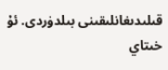قىلىدىغانلىقىنى بىلدۈردى. ئۇ خىتاي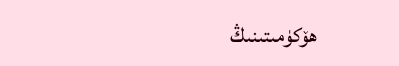ھۆكۈمىتىنىڭ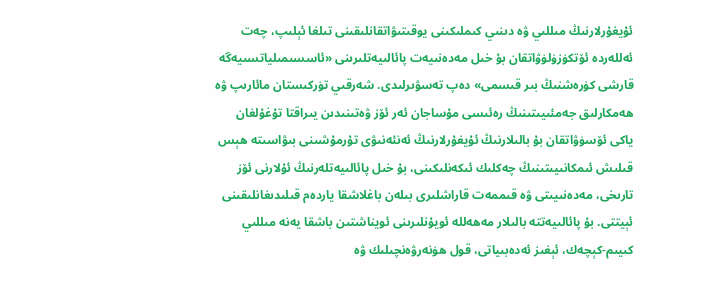ئۇيغۇرلارنىڭ مىللىي ۋە دىنىي كىملىكىنى يوقىتىۋاتقانلىقىنى تىلغا ئېلىپ، چەت ئەللەردە ئۆتكۈزۈلۈۋاتقان بۇ خىل مەدەنىيەت پائالىيەتلىرىنى «ئاسسىمىلياتسىيەگە قارشى كۈرەشنىڭ بىر قىسمى» دەپ تەسۋىرلىدى. شەرقىي تۈركىستان مائارىپ ۋە ھەمكارلىق جەمئىيىتىنىڭ رەئىسى مۇساجان ئەر ئۆز ۋەتىنىدىن يىراقتا تۇغۇلغان ياكى ئۆسۈۋاتقان بۇ بالىلارنىڭ ئۇيغۇرلارنىڭ ئەنئەنىۋى تۇرمۇشىنى بىۋاسىتە ھېس قىلىش ئىمكانىيىتىنىڭ چەكلىك ئىكەنلىكىنى، بۇ خىل پائالىيەتلەرنىڭ ئۇلارنى ئۆز تارىخى، مەدەنىيىتى ۋە قىممەت قاراشلىرى بىلەن باغلاشقا ياردەم قىلىدىغانلىقىنى ئېيتتى. بۇ پائالىيەتتە بالىلار مەھەللە ئويۇنلىرىنى ئويناشتىن باشقا يەنە مىللىي كىيىم-كېچەك، ئېغىز ئەدەبىياتى، قول ھۈنەرۋەنچىلىك ۋە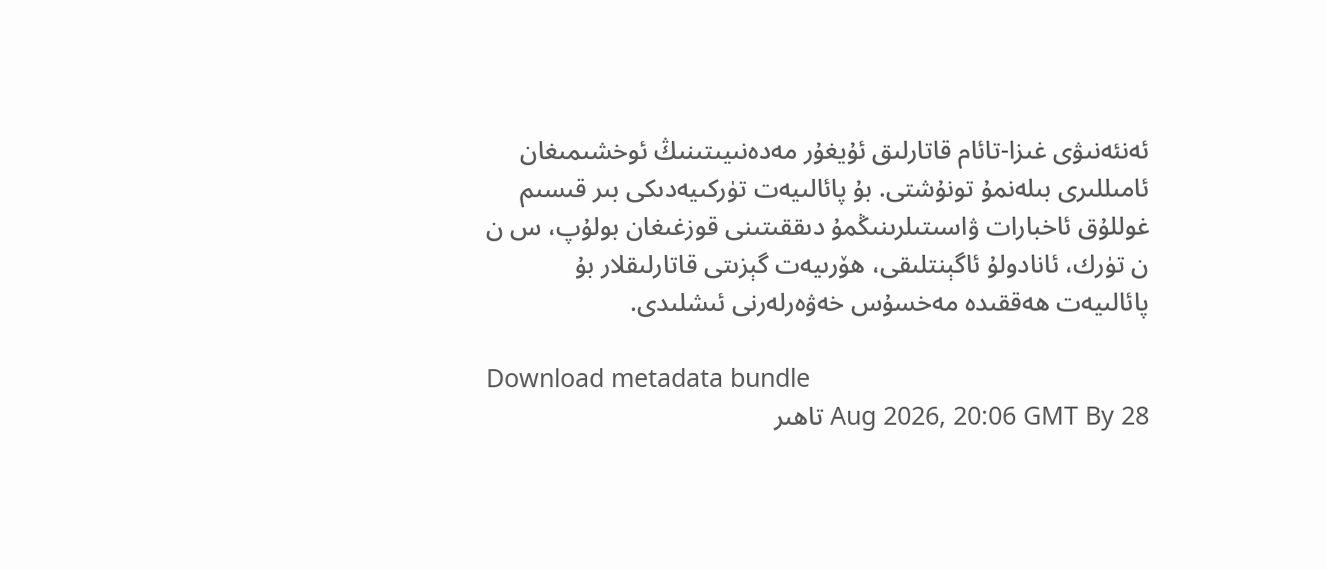ئەنئەنىۋى غىزا-تائام قاتارلىق ئۇيغۇر مەدەنىيىتىنىڭ ئوخشىمىغان ئامىللىرى بىلەنمۇ تونۇشتى. بۇ پائالىيەت تۈركىيەدىكى بىر قىسىم غوللۇق ئاخبارات ۋاسىتىلرىنىڭمۇ دىققىتىنى قوزغىغان بولۇپ، س ن ن تۈرك، ئانادولۇ ئاگېنتلىقى، ھۆرىيەت گېزىتى قاتارلىقلار بۇ پائالىيەت ھەققىدە مەخسۇس خەۋەرلەرنى ئىشلىدى.

Download metadata bundle
28 Aug 2026, 20:06 GMT By تاھىر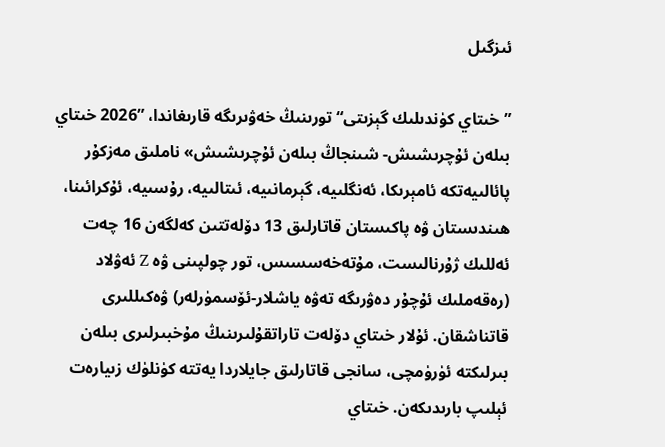ئىزگىل

”خىتاي كۈندىلىك گېزىتى“ تورىنىڭ خەۋىرىگە قارىغاندا، ”2026 خىتاي بىلەن ئۇچرىشىش- شىنجاڭ بىلەن ئۇچرىشىش» ناملىق مەزكۇر پائالىيەتكە ئامېرىكا، ئەنگلىيە، گېرمانىيە، ئىتالىيە، رۇسىيە، ئۇكرائىنا، ھىندىستان ۋە پاكىستان قاتارلىق 13 دۆلەتتىن كەلگەن 16 چەت ئەللىك ژۇرنالىست، مۇتەخەسسىس، تور چولپىنى ۋە Z ئەۋلاد (رەقەملىك ئۇچۇر دەۋرىگە تەۋە ياشلار-ئۆسمۈرلەر) ۋەكىللىرى قاتناشقان. ئۇلار خىتاي دۆلەت تاراتقۇلىرىنىڭ مۇخبىرلىرى بىلەن بىرلىكتە ئۈرۈمچى، سانجى قاتارلىق جايلاردا يەتتە كۈنلۈك زىيارەت ئېلىپ بارىدىكەن. خىتاي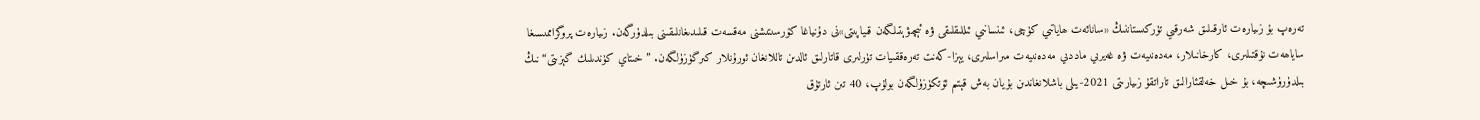تەرەپ بۇ زىيارەت ئارقىلىق شەرقىي تۈركىستاننىڭ «سانائەت ھاياتىي كۈچى، ئىنسانىي ئىللىقلىقى ۋە ئېچىۋېتىلگەن قىياپىتى»نى دۇنياغا كۆرسىتىشنى مەقسەت قىلىدىغانلىقىنى بىلدۈرگەن. زىيارەت پروگراممىسىغا ساياھەت نۇقتىلىرى، كارخانىلار، مەدەنىيەت ۋە غەيرىي ماددىي مەدەنىيەت مىراسلىرى، يېزا-كەنت تەرەققىيات تۈرلىرى قاتارلىق ئالدىن تاللانغان ئورۇنلار كىرگۈزۈلگەن. ”خىتاي كۈندىلىك گېزىتى“نىڭ بىلدۈرۈشىچە، بۇ خىل خەلقئارالىق تاراتقۇ زىيارىتى 2021-يىلى باشلانغاندىن بۇيان بەش قېتىم ئۆتكۈزۈلگەن بولۇپ، 40 تىن ئارتۇق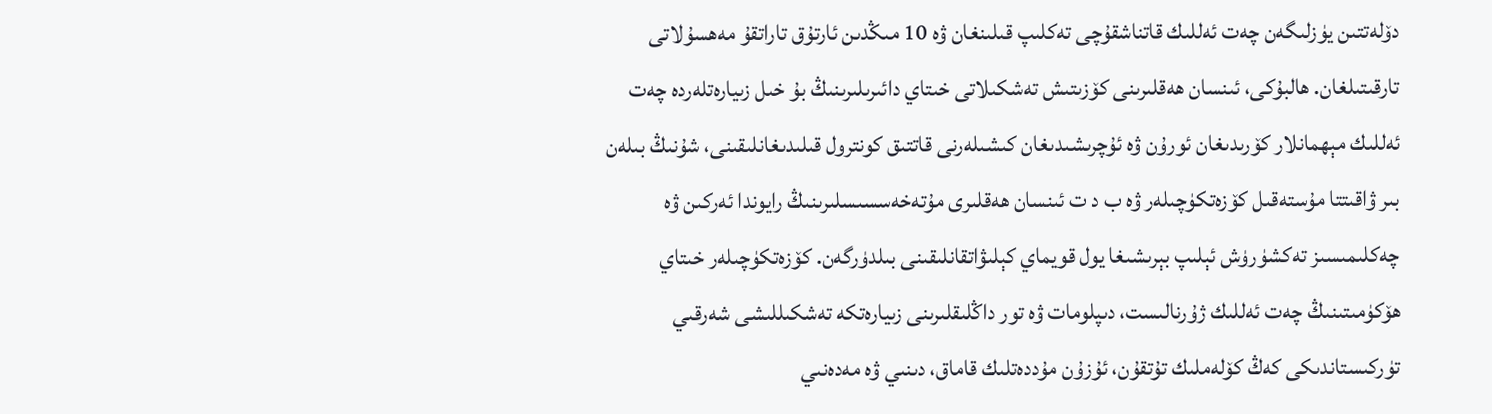دۆلەتتىن يۈزلىگەن چەت ئەللىك قاتناشقۇچى تەكلىپ قىلىنغان ۋە 10 مىڭدىن ئارتۇق تاراتقۇ مەھسۇلاتى تارقىتىلغان. ھالبۇكى، ئىنسان ھەقلىرىنى كۆزىتىش تەشكىلاتى خىتاي دائىرىلىرىنىڭ بۇ خىل زىيارەتلەردە چەت ئەللىك مېھمانلار كۆرىدىغان ئورۇن ۋە ئۇچرىشىدىغان كىشىلەرنى قاتتىق كونترول قىلىدىغانلىقىنى، شۇنىڭ بىلەن بىر ۋاقىتتا مۇستەقىل كۆزەتكۈچىلەر ۋە ب د ت ئىنسان ھەقلىرى مۇتەخەسسىسلىرىنىڭ رايوندا ئەركىن ۋە چەكلىمىسىز تەكشۈرۈش ئېلىپ بېرىشىغا يول قويماي كېلىۋاتقانلىقىنى بىلدۈرگەن. كۆزەتكۈچىلەر خىتاي ھۆكۈمىتىنىڭ چەت ئەللىك ژۇرنالىست، دىپلومات ۋە تور داڭلىقلىرىنى زىيارەتكە تەشكىللىشى شەرقىي تۈركىستاندىكى كەڭ كۆلەملىك تۇتقۇن، ئۇزۇن مۇددەتلىك قاماق، دىنىي ۋە مەدەنىي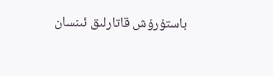باستۇرۇش قاتارلىق ئىنسان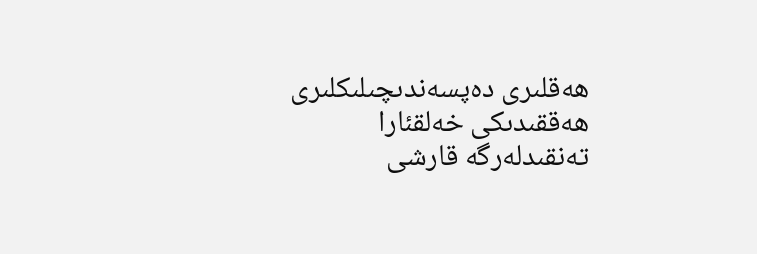ھەقلىرى دەپسەندىچىلىكلىرى ھەققىدىكى خەلقئارا تەنقىدلەرگە قارشى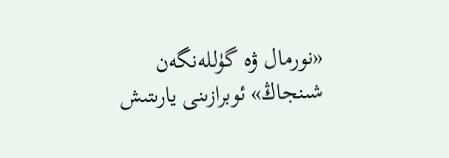«نورمال ۋە گۈللەنگەن شىنجاڭ» ئوبرازىنى يارىتىش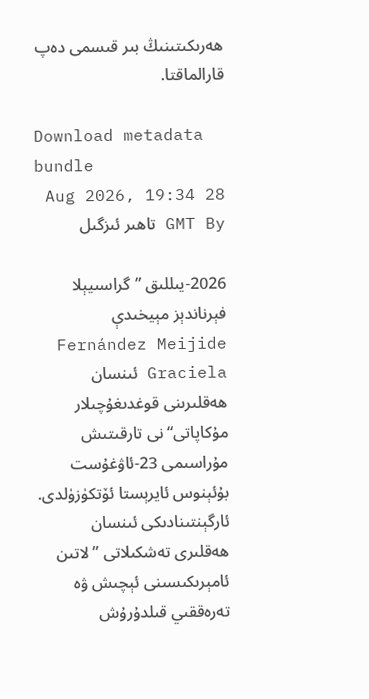ھەرىكىتىنىڭ بىر قىسمى دەپ قارالماقتا.

Download metadata bundle
28 Aug 2026, 19:34 GMT By تاھىر ئىزگىل

2026-يىللىق ”گراسىيېلا فېرناندېز مېيخىدې Fernández Meijide Graciela ئىنسان ھەقلىرىنى قوغدىغۇچىلار مۇكاپاتى“نى تارقىتىش مۇراسىمى 23-ئاۋغۇست بۇئېنوس ئايرېستا ئۆتكۈزۈلدى. ئارگېنتىنادىكى ئىنسان ھەقلىرى تەشكىلاتى ”لاتىن ئامېرىكىسىنى ئېچىش ۋە تەرەققىي قىلدۇرۇش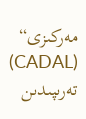مەركىزى“ (CADAL) تەرىپىدىن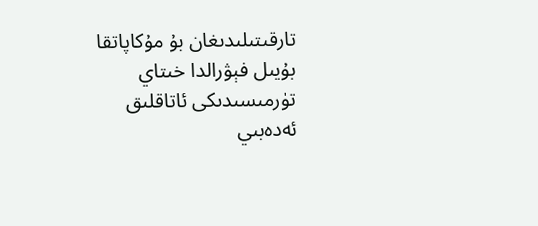تارقىتىلىدىغان بۇ مۇكاپاتقا بۇيىل فېۋرالدا خىتاي تۈرمىسىدىكى ئاتاقلىق ئەدەبىي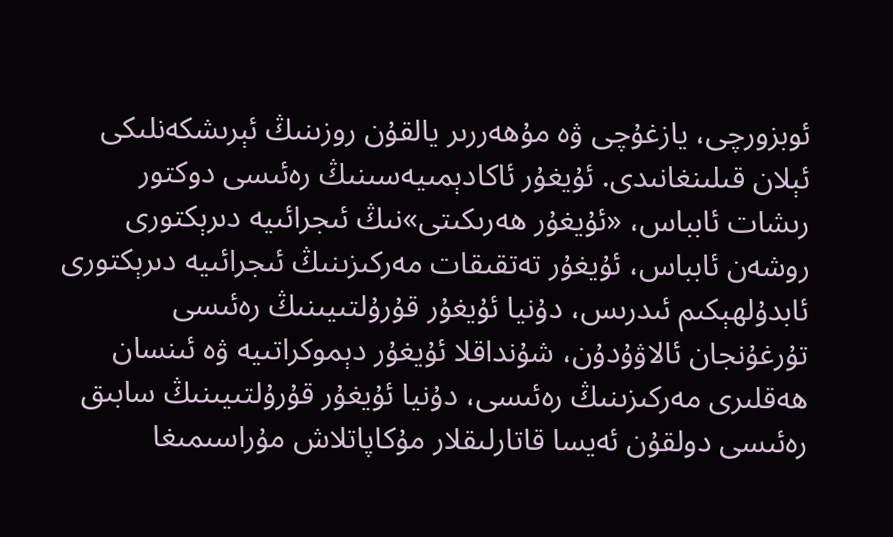ئوبزورچى، يازغۇچى ۋە مۇھەررىر يالقۇن روزىنىڭ ئېرىشكەنلىكى ئېلان قىلىنغانىدى. ئۇيغۇر ئاكادېمىيەسىنىڭ رەئىسى دوكتور رىشات ئابباس، «ئۇيغۇر ھەرىكىتى»نىڭ ئىجرائىيە دىرېكتورى روشەن ئابباس، ئۇيغۇر تەتقىقات مەركىزىنىڭ ئىجرائىيە دىرېكتورى ئابدۇلھېكىم ئىدرىس، دۇنيا ئۇيغۇر قۇرۇلتىيىنىڭ رەئىسى تۇرغۇنجان ئالاۋۇدۇن، شۇنداقلا ئۇيغۇر دېموكراتىيە ۋە ئىنسان ھەقلىرى مەركىزىنىڭ رەئىسى، دۇنيا ئۇيغۇر قۇرۇلتىيىنىڭ سابىق رەئىسى دولقۇن ئەيسا قاتارلىقلار مۇكاپاتلاش مۇراسىمىغا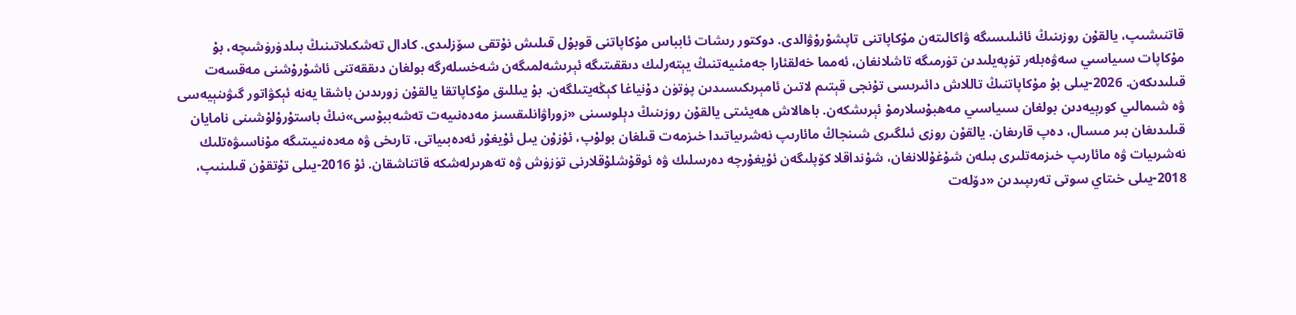قاتنىشىپ، يالقۇن روزىنىڭ ئائىلىسىگە ۋاكالىتەن مۇكاپاتنى تاپشۇرۇۋالدى. دوكتور رىشات ئابباس مۇكاپاتنى قوبۇل قىلىش نۇتقى سۆزلىدى. كادال تەشكىلاتىنىڭ بىلدۈرۈشىچە، بۇ مۇكاپات سىياسىي سەۋەبلەر تۈپەيلىدىن تۈرمىگە تاشلانغان، ئەمما خەلقئارا جەمئىيەتنىڭ يېتەرلىك دىققىتىگە ئېرىشەلمىگەن شەخسلەرگە بولغان دىققەتنى ئاشۇرۇشنى مەقسەت قىلىدىكەن. 2026-يىلى بۇ مۇكاپاتنىڭ تاللاش دائىرىسى تۇنجى قېتىم لاتىن ئامېرىكىسىدىن پۈتۈن دۇنياغا كېڭەيتىلگەن. بۇ يىللىق مۇكاپاتقا يالقۇن زورىدىن باشقا يەنە ئېكۋاتور گىۋىنېيەسى ۋە شىمالىي كورېيەدىن بولغان سىياسىي مەھبۇسلارمۇ ئېرىشكەن. باھالاش ھەيئىتى يالقۇن روزىنىڭ دېلوسىنى «زوراۋانلىقسىز مەدەنىيەت تەشەببۇسى»نىڭ باستۇرۇلۇشىنى نامايان قىلىدىغان بىر مىسال، دەپ قارىغان. يالقۇن روزى ئىلگىرى شىنجاڭ مائارىپ نەشرىياتىدا خىزمەت قىلغان بولۇپ، ئۇزۇن يىل ئۇيغۇر ئەدەبىياتى، تارىخى ۋە مەدەنىيىتىگە مۇناسىۋەتلىك نەشرىيات ۋە مائارىپ خىزمەتلىرى بىلەن شۇغۇللانغان، شۇنداقلا كۆپلىگەن ئۇيغۇرچە دەرسلىك ۋە ئوقۇشلۇقلارنى تۈزۈش ۋە تەھرىرلەشكە قاتناشقان. ئۇ 2016-يىلى تۇتقۇن قىلىنىپ، 2018-يىلى خىتاي سوتى تەرىپىدىن «دۆلەت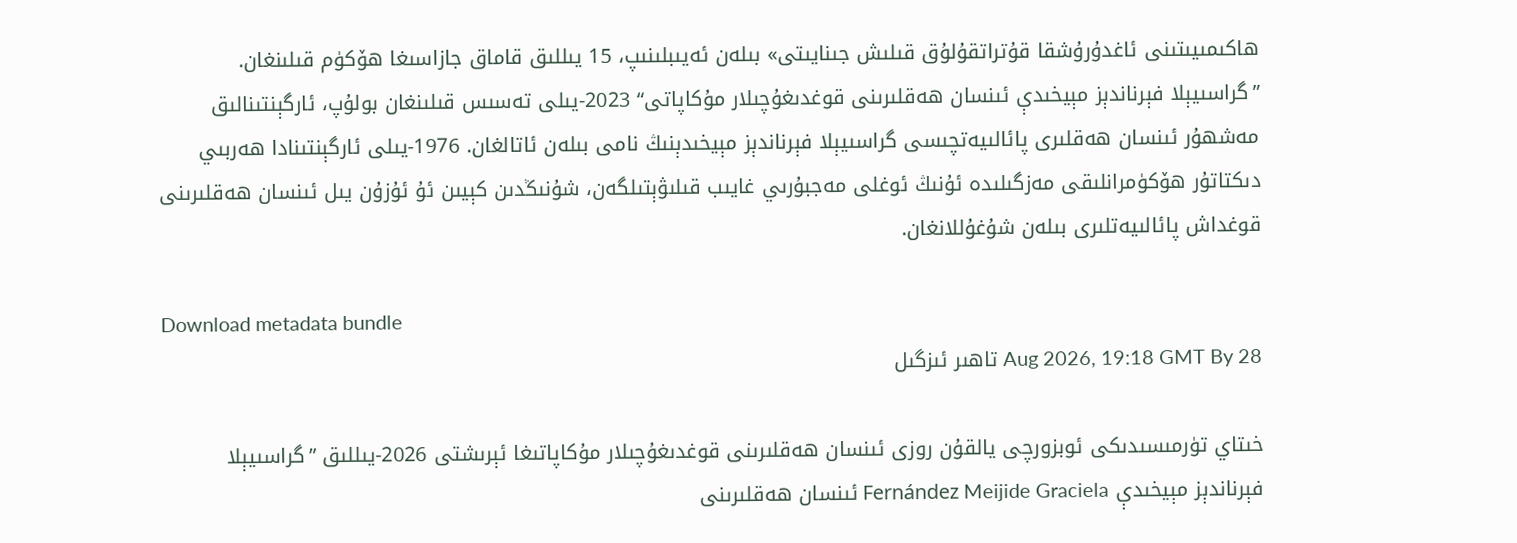ھاكىمىيىتىنى ئاغدۇرۇشقا قۇتراتقۇلۇق قىلىش جىنايىتى» بىلەن ئەيىبلىنىپ، 15 يىللىق قاماق جازاسىغا ھۆكۈم قىلىنغان. ”گراسىيېلا فېرناندېز مېيخىدې ئىنسان ھەقلىرىنى قوغدىغۇچىلار مۇكاپاتى“ 2023-يىلى تەسىس قىلىنغان بولۇپ، ئارگېنتىنالىق مەشھۇر ئىنسان ھەقلىرى پائالىيەتچىسى گراسىيېلا فېرناندېز مېيخىدېنىڭ نامى بىلەن ئاتالغان. 1976-يىلى ئارگېنتىنادا ھەربىي دىكتاتۇر ھۆكۈمرانلىقى مەزگىلىدە ئۇنىڭ ئوغلى مەجبۇرىي غايىب قىلىۋېتىلگەن، شۇنىڭدىن كېيىن ئۇ ئۇزۇن يىل ئىنسان ھەقلىرىنى قوغداش پائالىيەتلىرى بىلەن شۇغۇللانغان.

Download metadata bundle
28 Aug 2026, 19:18 GMT By تاھىر ئىزگىل

خىتاي تۈرمىسىدىكى ئوبزورچى يالقۇن روزى ئىنسان ھەقلىرىنى قوغدىغۇچىلار مۇكاپاتىغا ئېرىشتى 2026-يىللىق ”گراسىيېلا فېرناندېز مېيخىدې Fernández Meijide Graciela ئىنسان ھەقلىرىنى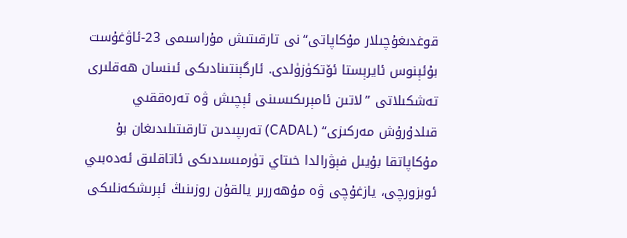قوغدىغۇچىلار مۇكاپاتى“نى تارقىتىش مۇراسىمى 23-ئاۋغۇست بۇئېنوس ئايرېستا ئۆتكۈزۈلدى. ئارگېنتىنادىكى ئىنسان ھەقلىرى تەشكىلاتى ”لاتىن ئامېرىكىسىنى ئېچىش ۋە تەرەققىي قىلدۇرۇش مەركىزى“ (CADAL) تەرىپىدىن تارقىتىلىدىغان بۇ مۇكاپاتقا بۇيىل فېۋرالدا خىتاي تۈرمىسىدىكى ئاتاقلىق ئەدەبىي ئوبزورچى، يازغۇچى ۋە مۇھەررىر يالقۇن روزىنىڭ ئېرىشكەنلىكى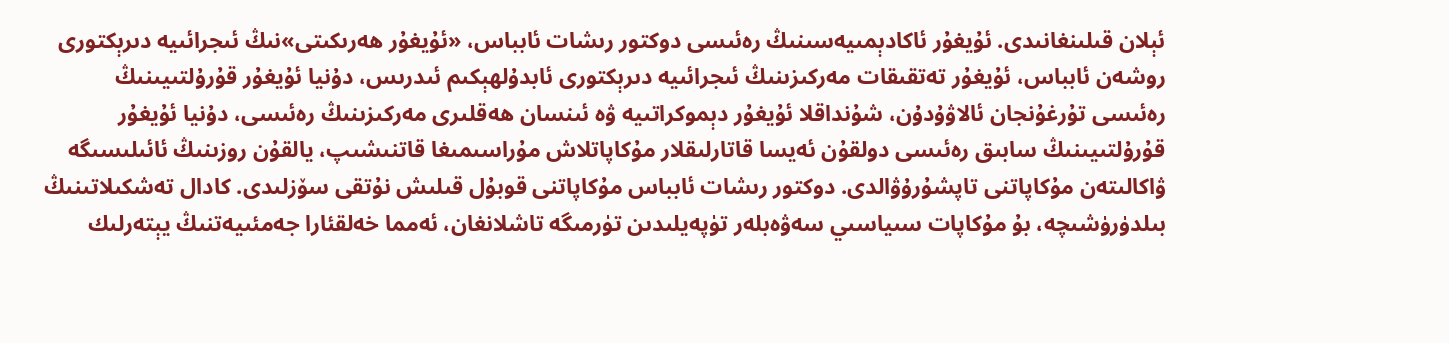ئېلان قىلىنغانىدى. ئۇيغۇر ئاكادېمىيەسىنىڭ رەئىسى دوكتور رىشات ئابباس، «ئۇيغۇر ھەرىكىتى»نىڭ ئىجرائىيە دىرېكتورى روشەن ئابباس، ئۇيغۇر تەتقىقات مەركىزىنىڭ ئىجرائىيە دىرېكتورى ئابدۇلھېكىم ئىدرىس، دۇنيا ئۇيغۇر قۇرۇلتىيىنىڭ رەئىسى تۇرغۇنجان ئالاۋۇدۇن، شۇنداقلا ئۇيغۇر دېموكراتىيە ۋە ئىنسان ھەقلىرى مەركىزىنىڭ رەئىسى، دۇنيا ئۇيغۇر قۇرۇلتىيىنىڭ سابىق رەئىسى دولقۇن ئەيسا قاتارلىقلار مۇكاپاتلاش مۇراسىمىغا قاتنىشىپ، يالقۇن روزىنىڭ ئائىلىسىگە ۋاكالىتەن مۇكاپاتنى تاپشۇرۇۋالدى. دوكتور رىشات ئابباس مۇكاپاتنى قوبۇل قىلىش نۇتقى سۆزلىدى. كادال تەشكىلاتىنىڭ بىلدۈرۈشىچە، بۇ مۇكاپات سىياسىي سەۋەبلەر تۈپەيلىدىن تۈرمىگە تاشلانغان، ئەمما خەلقئارا جەمئىيەتنىڭ يېتەرلىك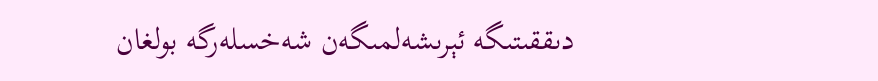دىققىتىگە ئېرىشەلمىگەن شەخسلەرگە بولغان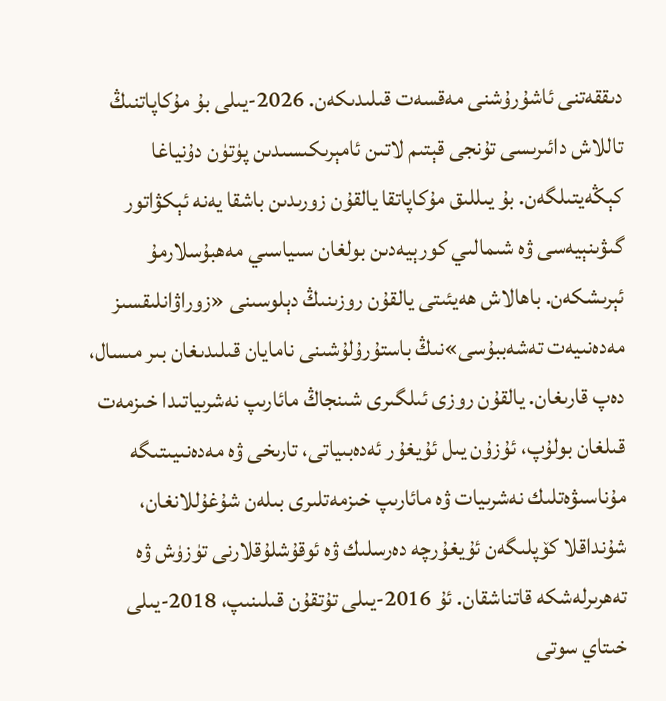دىققەتنى ئاشۇرۇشنى مەقسەت قىلىدىكەن. 2026-يىلى بۇ مۇكاپاتنىڭ تاللاش دائىرىسى تۇنجى قېتىم لاتىن ئامېرىكىسىدىن پۈتۈن دۇنياغا كېڭەيتىلگەن. بۇ يىللىق مۇكاپاتقا يالقۇن زورىدىن باشقا يەنە ئېكۋاتور گىۋىنېيەسى ۋە شىمالىي كورېيەدىن بولغان سىياسىي مەھبۇسلارمۇ ئېرىشكەن. باھالاش ھەيئىتى يالقۇن روزىنىڭ دېلوسىنى «زوراۋانلىقسىز مەدەنىيەت تەشەببۇسى»نىڭ باستۇرۇلۇشىنى نامايان قىلىدىغان بىر مىسال، دەپ قارىغان. يالقۇن روزى ئىلگىرى شىنجاڭ مائارىپ نەشرىياتىدا خىزمەت قىلغان بولۇپ، ئۇزۇن يىل ئۇيغۇر ئەدەبىياتى، تارىخى ۋە مەدەنىيىتىگە مۇناسىۋەتلىك نەشرىيات ۋە مائارىپ خىزمەتلىرى بىلەن شۇغۇللانغان، شۇنداقلا كۆپلىگەن ئۇيغۇرچە دەرسلىك ۋە ئوقۇشلۇقلارنى تۈزۈش ۋە تەھرىرلەشكە قاتناشقان. ئۇ 2016-يىلى تۇتقۇن قىلىنىپ، 2018-يىلى خىتاي سوتى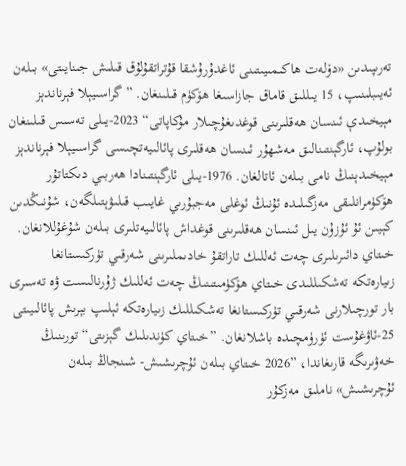تەرىپىدىن «دۆلەت ھاكىمىيىتىنى ئاغدۇرۇشقا قۇتراتقۇلۇق قىلىش جىنايىتى» بىلەن ئەيىبلىنىپ، 15 يىللىق قاماق جازاسىغا ھۆكۈم قىلىنغان. ”گراسىيېلا فېرناندېز مېيخىدې ئىنسان ھەقلىرىنى قوغدىغۇچىلار مۇكاپاتى“ 2023-يىلى تەسىس قىلىنغان بولۇپ، ئارگېنتىنالىق مەشھۇر ئىنسان ھەقلىرى پائالىيەتچىسى گراسىيېلا فېرناندېز مېيخىدېنىڭ نامى بىلەن ئاتالغان. 1976-يىلى ئارگېنتىنادا ھەربىي دىكتاتۇر ھۆكۈمرانلىقى مەزگىلىدە ئۇنىڭ ئوغلى مەجبۇرىي غايىب قىلىۋېتىلگەن، شۇنىڭدىن كېيىن ئۇ ئۇزۇن يىل ئىنسان ھەقلىرىنى قوغداش پائالىيەتلىرى بىلەن شۇغۇللانغان. خىتاي دائىرىلىرى چەت ئەللىك تاراتقۇ خادىملىرىنى شەرقىي تۈركىستانغا زىيارەتكە تەشكىللىدى خىتاي ھۆكۈمىتىنىڭ چەت ئەللىك ژۇرنالىست ۋە تەسىرى بار تورچىلارنى شەرقىي تۈركىستانغا تەشكىللىك زىيارەتكە ئېلىپ بېرىش پائالىيىتى 25-ئاۋغۇست ئۈرۈمچىدە باشلانغان. ”خىتاي كۈندىلىك گېزىتى“ تورىنىڭ خەۋىرىگە قارىغاندا، ”2026 خىتاي بىلەن ئۇچرىشىش- شىنجاڭ بىلەن ئۇچرىشىش» ناملىق مەزكۇر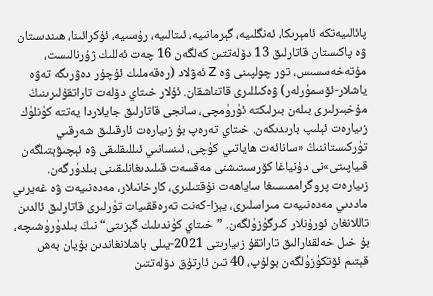پائالىيەتكە ئامېرىكا، ئەنگلىيە، گېرمانىيە، ئىتالىيە، رۇسىيە، ئۇكرائىنا، ھىندىستان ۋە پاكىستان قاتارلىق 13 دۆلەتتىن كەلگەن 16 چەت ئەللىك ژۇرنالىست، مۇتەخەسسىس، تور چولپىنى ۋە Z ئەۋلاد (رەقەملىك ئۇچۇر دەۋرىگە تەۋە ياشلار-ئۆسمۈرلەر) ۋەكىللىرى قاتناشقان. ئۇلار خىتاي دۆلەت تاراتقۇلىرىنىڭ مۇخبىرلىرى بىلەن بىرلىكتە ئۈرۈمچى، سانجى قاتارلىق جايلاردا يەتتە كۈنلۈك زىيارەت ئېلىپ بارىدىكەن. خىتاي تەرەپ بۇ زىيارەت ئارقىلىق شەرقىي تۈركىستاننىڭ «سانائەت ھاياتىي كۈچى، ئىنسانىي ئىللىقلىقى ۋە ئېچىۋېتىلگەن قىياپىتى»نى دۇنياغا كۆرسىتىشنى مەقسەت قىلىدىغانلىقىنى بىلدۈرگەن. زىيارەت پروگراممىسىغا ساياھەت نۇقتىلىرى، كارخانىلار، مەدەنىيەت ۋە غەيرىي ماددىي مەدەنىيەت مىراسلىرى، يېزا-كەنت تەرەققىيات تۈرلىرى قاتارلىق ئالدىن تاللانغان ئورۇنلار كىرگۈزۈلگەن. ”خىتاي كۈندىلىك گېزىتى“نىڭ بىلدۈرۈشىچە، بۇ خىل خەلقئارالىق تاراتقۇ زىيارىتى 2021-يىلى باشلانغاندىن بۇيان بەش قېتىم ئۆتكۈزۈلگەن بولۇپ، 40 تىن ئارتۇق دۆلەتتىن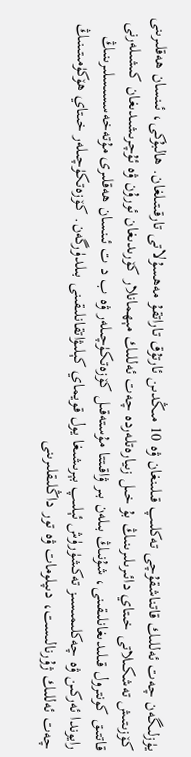يۈزلىگەن چەت ئەللىك قاتناشقۇچى تەكلىپ قىلىنغان ۋە 10 مىڭدىن ئارتۇق تاراتقۇ مەھسۇلاتى تارقىتىلغان. ھالبۇكى، ئىنسان ھەقلىرىنى كۆزىتىش تەشكىلاتى خىتاي دائىرىلىرىنىڭ بۇ خىل زىيارەتلەردە چەت ئەللىك مېھمانلار كۆرىدىغان ئورۇن ۋە ئۇچرىشىدىغان كىشىلەرنى قاتتىق كونترول قىلىدىغانلىقىنى، شۇنىڭ بىلەن بىر ۋاقىتتا مۇستەقىل كۆزەتكۈچىلەر ۋە ب د ت ئىنسان ھەقلىرى مۇتەخەسسىسلىرىنىڭ رايوندا ئەركىن ۋە چەكلىمىسىز تەكشۈرۈش ئېلىپ بېرىشىغا يول قويماي كېلىۋاتقانلىقىنى بىلدۈرگەن. كۆزەتكۈچىلەر خىتاي ھۆكۈمىتىنىڭ چەت ئەللىك ژۇرنالىست، دىپلومات ۋە تور داڭلىقلىرىنى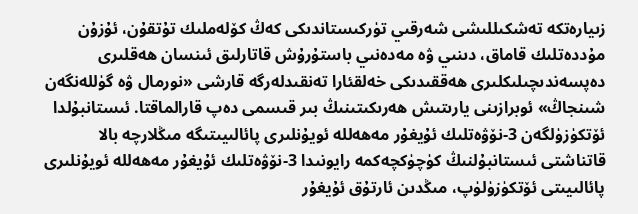زىيارەتكە تەشكىللىشى شەرقىي تۈركىستاندىكى كەڭ كۆلەملىك تۇتقۇن، ئۇزۇن مۇددەتلىك قاماق، دىنىي ۋە مەدەنىي باستۇرۇش قاتارلىق ئىنسان ھەقلىرى دەپسەندىچىلىكلىرى ھەققىدىكى خەلقئارا تەنقىدلەرگە قارشى «نورمال ۋە گۈللەنگەن شىنجاڭ» ئوبرازىنى يارىتىش ھەرىكىتىنىڭ بىر قىسمى دەپ قارالماقتا. ئىستانبۇلدا ئۆتكۈزۈلگەن 3-نۆۋەتلىك ئۇيغۇر مەھەللە ئويۇنلىرى پائالىيىتىگە مىڭلارچە بالا قاتناشتى ئىستانبۇلنىڭ كۈچۈكچەكمە رايونىدا 3-نۆۋەتلىك ئۇيغۇر مەھەللە ئويۇنلىرى پائالىيىتى ئۆتكۈزۈلۈپ، مىڭدىن ئارتۇق ئۇيغۇر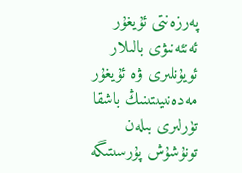پەرزەنتى ئۇيغۇر ئەنئەنىۋى بالىلار ئويۇنلىرى ۋە ئۇيغۇر مەدەنىيىتىنىڭ باشقا تۈرلىرى بىلەن تونۇشۇش پۇرسىتىگە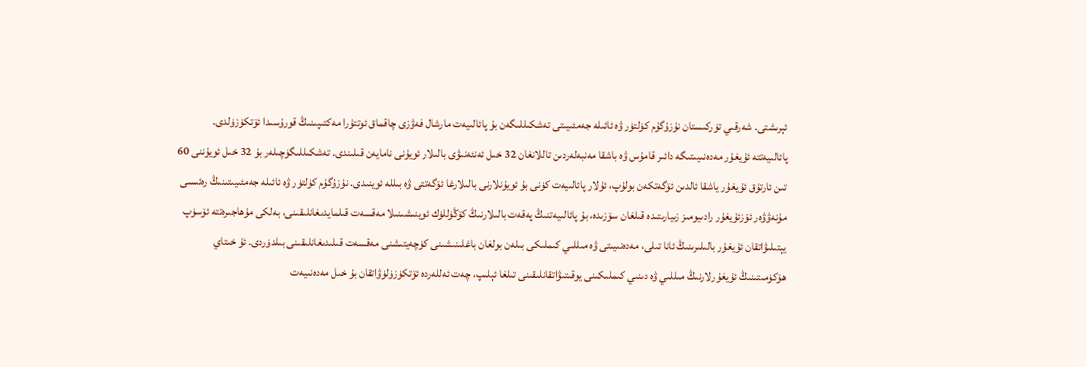ئېرىشتى. شەرقىي تۈركىستان نۇزۇگۇم كۈلتۈر ۋە ئائىلە جەمئىيىتى تەشكىللىگەن بۇ پائالىيەت مارشال فەۋزى چاقماق ئوتتۇرا مەكتىپىنىڭ قورۇسىدا ئۆتكۈزۈلدى. پائالىيەتتە ئۇيغۇر مەدەنىيىتىگە دائىر قامۇس ۋە باشقا مەنبەلەردىن تاللانغان 32 خىل ئەنئەنىۋى بالىلار ئويۇنى نامايەن قىلىندى. تەشكىللىگۈچىلەر بۇ 32 خىل ئويۇننى 60 تىن ئارتۇق ئۇيغۇر ياشقا ئالدىن ئۆگەتكەن بولۇپ، ئۇلار پائالىيەت كۈنى بۇ ئويۇنلارنى بالىلارغا ئۆگەتتى ۋە بىللە ئوينىدى. نۇزۇگۇم كۈلتۈر ۋە ئائىلە جەمئىيىتىنىڭ رەئىسى مۇنەۋۋەر ئۆزئۇيغۇر رادىيومىز زىيارىتىدە قىلغان سۆزىدە، بۇ پائالىيەتنىڭ پەقەت بالىلارنىڭ كۆڭۈللۈك ئوينىشىنىلا مەقسەت قىلمايدىغانلىقىنى، بەلكى مۇھاجىرەتتە ئۆسۈپ يېتىلىۋاتقان ئۇيغۇر بالىلىرىنىڭ ئانا تىلى، مەدەنىيىتى ۋە مىللىي كىملىكى بىلەن بولغان باغلىنىشىنى كۈچەيتىشنى مەقسەت قىلىدىغانلىقىنى بىلدۈردى. ئۇ خىتاي ھۆكۈمىتىنىڭ ئۇيغۇرلارنىڭ مىللىي ۋە دىنىي كىملىكىنى يوقىتىۋاتقانلىقىنى تىلغا ئېلىپ، چەت ئەللەردە ئۆتكۈزۈلۈۋاتقان بۇ خىل مەدەنىيەت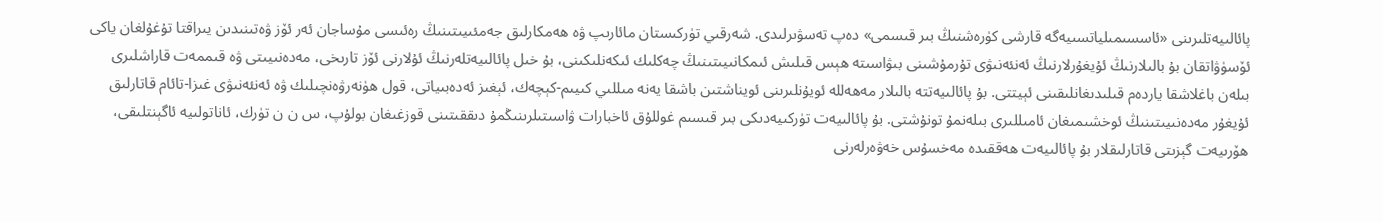پائالىيەتلىرىنى «ئاسسىمىلياتسىيەگە قارشى كۈرەشنىڭ بىر قىسمى» دەپ تەسۋىرلىدى. شەرقىي تۈركىستان مائارىپ ۋە ھەمكارلىق جەمئىيىتىنىڭ رەئىسى مۇساجان ئەر ئۆز ۋەتىنىدىن يىراقتا تۇغۇلغان ياكى ئۆسۈۋاتقان بۇ بالىلارنىڭ ئۇيغۇرلارنىڭ ئەنئەنىۋى تۇرمۇشىنى بىۋاسىتە ھېس قىلىش ئىمكانىيىتىنىڭ چەكلىك ئىكەنلىكىنى، بۇ خىل پائالىيەتلەرنىڭ ئۇلارنى ئۆز تارىخى، مەدەنىيىتى ۋە قىممەت قاراشلىرى بىلەن باغلاشقا ياردەم قىلىدىغانلىقىنى ئېيتتى. بۇ پائالىيەتتە بالىلار مەھەللە ئويۇنلىرىنى ئويناشتىن باشقا يەنە مىللىي كىيىم-كېچەك، ئېغىز ئەدەبىياتى، قول ھۈنەرۋەنچىلىك ۋە ئەنئەنىۋى غىزا-تائام قاتارلىق ئۇيغۇر مەدەنىيىتىنىڭ ئوخشىمىغان ئامىللىرى بىلەنمۇ تونۇشتى. بۇ پائالىيەت تۈركىيەدىكى بىر قىسىم غوللۇق ئاخبارات ۋاسىتىلرىنىڭمۇ دىققىتىنى قوزغىغان بولۇپ، س ن ن تۈرك، ئاناتولىيە ئاگېنتلىقى، ھۆرىيەت گېزىتى قاتارلىقلار بۇ پائالىيەت ھەققىدە مەخسۇس خەۋەرلەرنى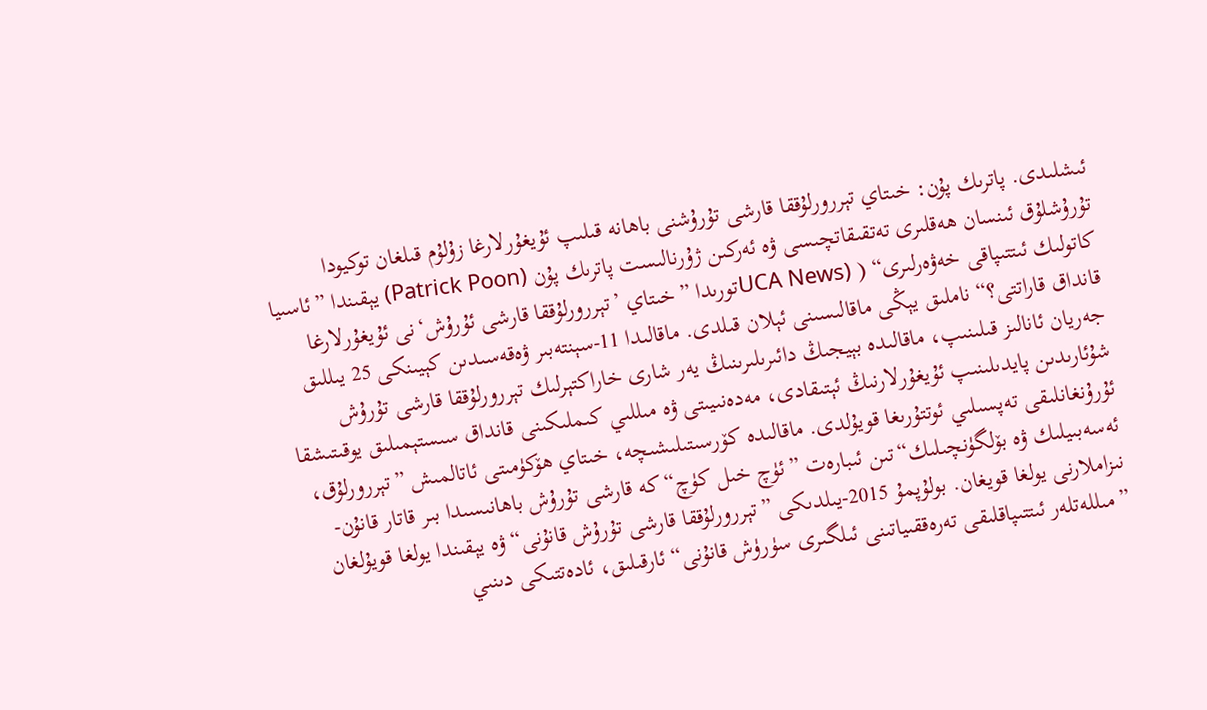ئىشلىدى. پاترىك پۇن: خىتاي تېررورلۇققا قارشى تۇرۇشنى باھانە قىلىپ ئۇيغۇرلارغا زۇلۇم قىلغان توكيودا تۇرۇشلۇق ئىنسان ھەقلىرى تەتقىقاتچىسى ۋە ئەركىن ژۇرنالىست پاترىك پۇن (Patrick Poon) يېقىندا ”ئاسىيا كاتولىك ئىتتىپاقى خەۋەرلىرى“ ( (UCA Newsتورىدا ”خىتاي ’تېررورلۇققا قارشى ئۇرۇش‘نى ئۇيغۇرلارغا قانداق قاراتتى؟“ ناملىق يېڭى ماقالىسىنى ئېلان قىلدى. ماقالىدا 11-سېنتەبىر ۋەقەسىدىن كېيىنكى 25 يىللىق جەريان ئانالىز قىلىنىپ، ماقالىدە بېيجىڭ دائىرىلىرىنىڭ يەر شارى خاراكتېرلىك تېررورلۇققا قارشى تۇرۇش شۇئارىدىن پايدىلىنىپ ئۇيغۇرلارنىڭ ئېتىقادى، مەدەنىيىتى ۋە مىللىي كىملىكىنى قانداق سىستېمىلىق يوقىتىشقا ئۇرۇنغانلىقى تەپسىلىي ئوتتۇرىغا قويۇلدى. ماقالىدە كۆرسىتىلىشىچە، خىتاي ھۆكۈمىتى ئاتالمىش ”تېررورلۇق، ئەسەبىيلىك ۋە بۆلگۈنچىلىك“تىن ئىبارەت ”ئۈچ خىل كۈچ“كە قارشى تۇرۇش باھانىسىدا بىر قاتار قانۇن-نىزاملارنى يولغا قويغان. بولۇپمۇ 2015-يىلدىكى ”تېررورلۇققا قارشى تۇرۇش قانۇنى“ ۋە يېقىندا يولغا قويۇلغان ”مىللەتلەر ئىتتىپاقلىقى تەرەققىياتىنى ئىلگىرى سۈرۈش قانۇنى“ ئارقىلىق، ئادەتتىكى دىنىي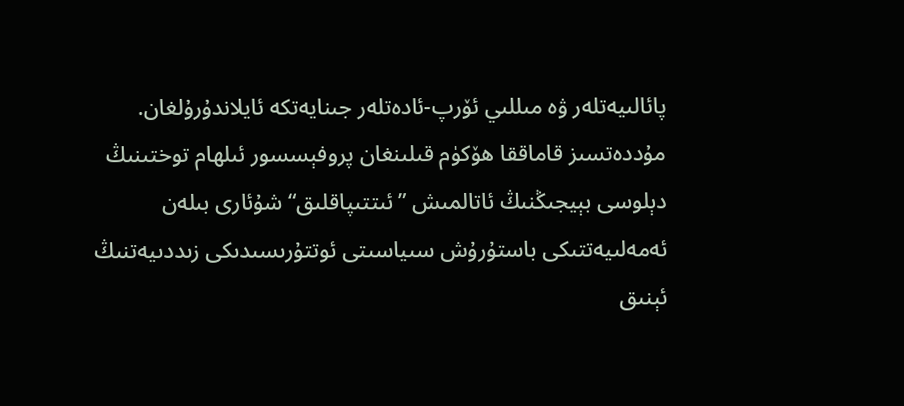پائالىيەتلەر ۋە مىللىي ئۆرپ-ئادەتلەر جىنايەتكە ئايلاندۇرۇلغان. مۇددەتسىز قاماققا ھۆكۈم قىلىنغان پروفېسسور ئىلھام توختىنىڭ دېلوسى بېيجىڭنىڭ ئاتالمىش ”ئىتتىپاقلىق“ شۇئارى بىلەن ئەمەلىيەتتىكى باستۇرۇش سىياسىتى ئوتتۇرىسىدىكى زىددىيەتنىڭ ئېنىق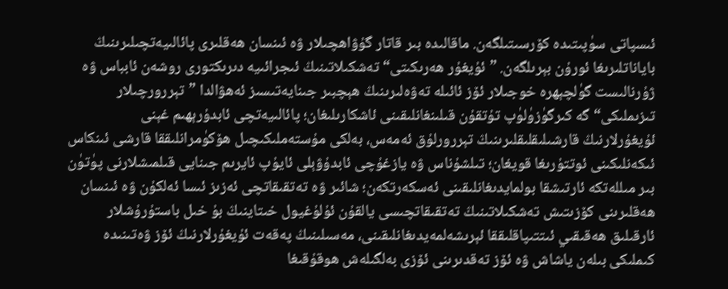ئىسپاتى سۈپىتىدە كۆرسىتىلگەن. ماقالىدە بىر قاتار گۇۋاھچىلار ۋە ئىنسان ھەقلىرى پائالىيەتچىلىرىنىڭ باياناتلىرىغا ئورۇن بېرىلگەن. ”ئۇيغۇر ھەرىكىتى“ تەشكىلاتىنىڭ ئىجرائىيە دىرىكتورى روشەن ئابباس ۋە ژۇرنالىست گۈلچېھرە خوجىلار ئۆز ئائىلە تەۋەلىرىنىڭ ھېچبىر جىنايەتىسىز ئەھۋالدا ”تېررورچىلار تىزىملىكى“گە كىرگۈزۈلۈپ تۇتقۇن قىلىنغانلىقىنى ئاشكارىلىغان؛ پائالىيەتچى ئابدۇرېھىم غېنى ئۇيغۇرلارنىڭ قارشىلىقلىقلىرىنىڭ تېررورلۇق ئەمەس، بەلكى مۇستەملىكىچىل ھۆكۈمرانلىققا قارشى ئىنكاس ئىكەنلىكىنى ئوتتۇرىغا قويغان؛ تىلشۇناس ۋە يازغۇچى ئابدۇۋېلى ئايۇپ ئايرىم جىنايى قىلمىشلارنى پۈتۈن بىر مىللەتكە ئارتىشقا بولمايدىغانلىقىنى ئەسكەرتكەن؛ شائىر ۋە تەتقىقاتچى ئەزىز ئىسا ئەلكۇن ۋە ئىنسان ھەقلىرىنى كۆزىتىش تەشكىلاتىنىڭ تەتقىقاتچىسى يالقۇن ئۇلۇغيول خىتاينىڭ بۇ خىل باستۇرۇشلار ئارقىلىق ھەقىقىي ئىتتىپاقلىققا ئېرىشەلمەيدىغانلىقىنى، مەسىلىنىڭ پەقەت ئۇيغۇرلارنىڭ ئۆز ۋەتىنىدە كىملىكى بىلەن ياشاش ۋە ئۆز تەقدىرىنى ئۆزى بەلگىلەش ھوقۇقىغا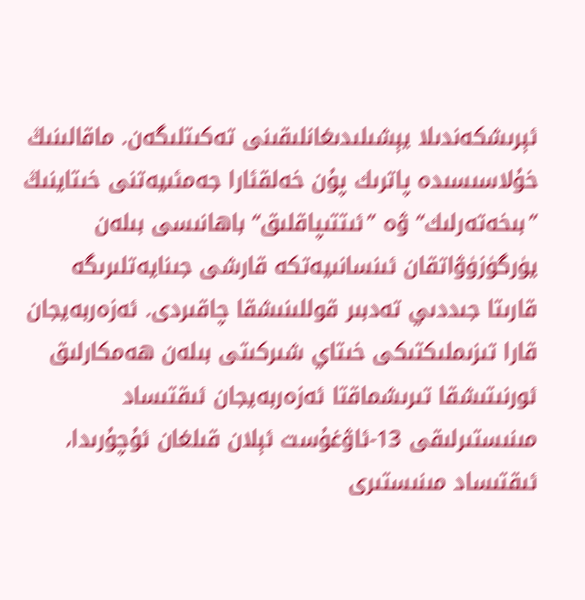ئېرىشكەندىلا يېشىلىدىغانلىقىنى تەكىتلىگەن. ماقالىنىڭ خۇلاسىسىدە پاترىك پۇن خەلقئارا جەمئىيەتنى خىتاينىڭ ”بىخەتەرلىك“ ۋە ”ئىتتىپاقلىق“ باھانىسى بىلەن يۈرگۈزۈۋاتقان ئىنسانىيەتكە قارشى جىنايەتلىرىگە قارىتا جىددىي تەدبىر قوللىنىشقا چاقىردى. ئەزەربەيجان قارا تىزىملىكتىكى خىتاي شىركىتى بىلەن ھەمكارلىق ئورنىتىشقا تىرىشماقتا ئەزەربەيجان ئىقتىساد مىنىستىرلىقى 13-ئاۋغۇست ئېلان قىلغان ئۇچۇرىدا، ئىقتىساد مىنىستىرى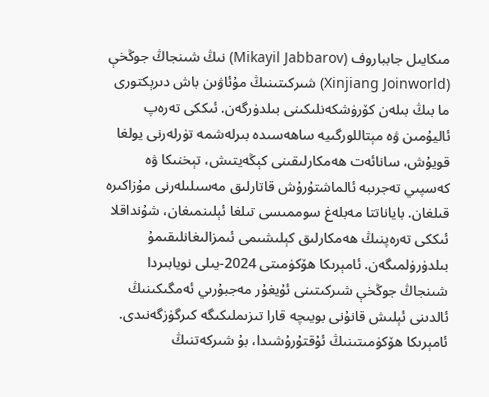مىكايىل جابباروف (Mikayil Jabbarov) نىڭ شىنجاڭ جوڭخې (Xinjiang Joinworld) شىركىتىنىڭ مۇئاۋىن باش دىرېكتورى ما بىڭ بىلەن كۆرۈشكەنلىكىنى بىلدۈرگەن. ئىككى تەرەپ ئاليۇمىن ۋە مېتاللورگىيە ساھەسىدە بىرلەشمە تۈرلەرنى يولغا قويۇش، سانائەت ھەمكارلىقىنى كېڭەيتىش، تېخنىكا ۋە كەسپىي تەجرىبە ئالماشتۇرۇش قاتارلىق مەسىلىلەرنى مۇزاكىرە قىلغان. باياناتتا مەبلەغ سوممىسى تىلغا ئېلىنمىغان، شۇنداقلا ئىككى تەرەپنىڭ ھەمكارلىق كېلىشىمى ئىمزالىغانلىقىمۇ بىلدۈرۈلمىگەن. ئامېرىكا ھۆكۈمىتى 2024-يىلى نويابىردا شىنجاڭ جوڭخې شىركىتىنى ئۇيغۇر مەجبۇرىي ئەمگىكىنىڭ ئالدىنى ئېلىش قانۇنى بويىچە قارا تىزىملىكىگە كىرگۈزگەنىدى. ئامېرىكا ھۆكۈمىتىنىڭ ئۇقتۇرۇشىدا، بۇ شىركەتنىڭ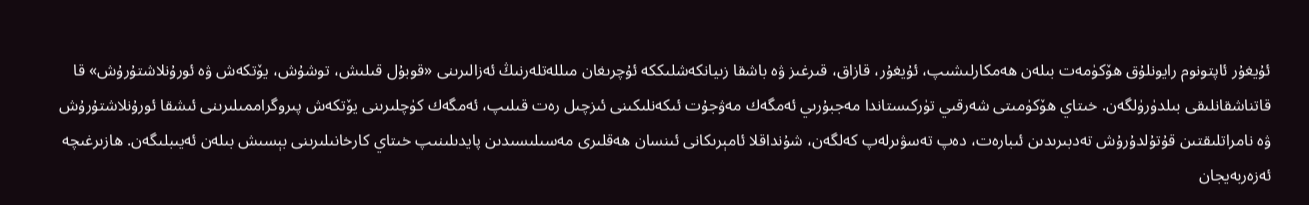ئۇيغۇر ئاپتونوم رايونلۇق ھۆكۈمەت بىلەن ھەمكارلىشىپ، ئۇيغۇر، قازاق، قىرغىز ۋە باشقا زىيانكەشلىككە ئۇچرىغان مىللەتلەرنىڭ ئەزالىرىنى «قوبۇل قىلىش، توشۇش، يۆتكەش ۋە ئورۇنلاشتۇرۇش» قا قاتناشقانلىقى بىلدۈرۈلگەن. خىتاي ھۆكۈمىتى شەرقىي تۈركىستاندا مەجبۇرىي ئەمگەك مەۋجۇت ئىكەنلىكىنى ئىزچىل رەت قىلىپ، ئەمگەك كۈچلىرىنى يۆتكەش پىروگراممىلىرىنى ئىشقا ئورۇنلاشتۇرۇش ۋە نامراتلىقتىن قۇتۇلدۇرۇش تەدبىرىدىن ئىبارەت، دەپ تەسۋىرلەپ كەلگەن، شۇنداقلا ئامېرىكانى ئىنسان ھەقلىرى مەسىلىسىدىن پايدىلىنىپ خىتاي كارخانىلىرىنى بېسىش بىلەن ئەيىبلىگەن. ھازىرغىچە ئەزەربەيجان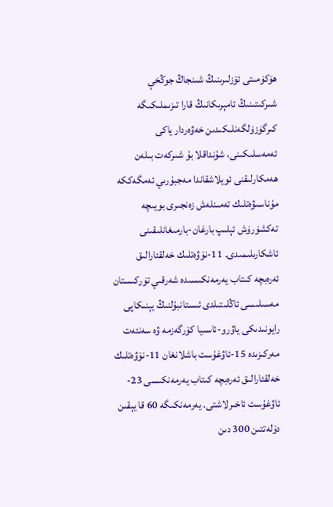ھۆكۈمىتى ئۆزلىرىنىڭ شىنجاڭ جوڭخې شىركىتىنىڭ ئامېرىكانىڭ قارا تىزىملىكىگە كىرگۈزۈلگەنلىكىدىن خەۋەردار ياكى ئەمەسلىكىنى، شۇنداقلا بۇ شىركەت بىلەن ھەمكارلىقنى ئويلاشقاندا مەجبۇرىي ئەمگەككە مۇناسىۋەتلىك تەمىنلەش زەنجىرى بويىچە تەكشۈرۈش ئېلىپ بارغان-بارمىغانلىقىنى ئاشكارىلىمىدى. 11-نۆۋەتلىك خەلقئارالىق ئەرەبچە كىتاب يەرمەنكىسىدە شەرقىي تۈركىستان مەسىلىسى ئاڭلىتىلدى ئىستانبۇلنىڭ يېنىكاپى رايونىدىكى ياۋرو-ئاسىيا كۆرگەزمە ۋە سەنئەت مەركىزىدە 15-ئاۋغۇست باشلانغان 11-نۆۋەتلىك خەلقئارالىق ئەرەبچە كىتاب يەرمەنكىسى 23-ئاۋغۇست ئاخىرلاشتى. يەرمەنكىگە 60 قا يېقىن دۆلەتتىن 300 دىن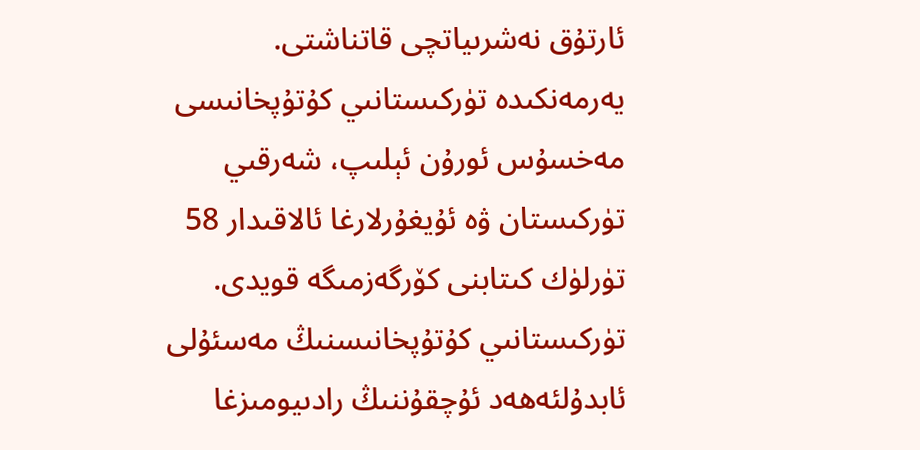ئارتۇق نەشرىياتچى قاتناشتى. يەرمەنكىدە تۈركىستانىي كۇتۇپخانىسى مەخسۇس ئورۇن ئېلىپ، شەرقىي تۈركىستان ۋە ئۇيغۇرلارغا ئالاقىدار 58 تۈرلۈك كىتابنى كۆرگەزمىگە قويدى. تۈركىستانىي كۇتۇپخانىسنىڭ مەسئۇلى ئابدۇلئەھەد ئۇچقۇننىڭ رادىيومىزغا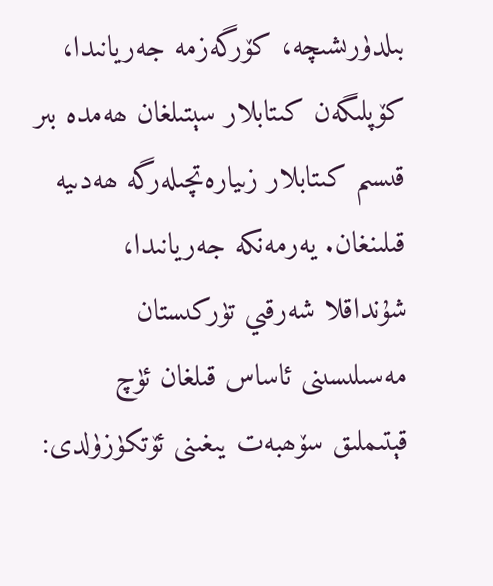بىلدۈرىشىچە، كۆرگەزمە جەريانىدا، كۆپلىگەن كىتابلار سېتىلغان ھەمدە بىر قىسىم كىتابلار زىيارەتچىلەرگە ھەدىيە قىلىنغان. يەرمەنكە جەريانىدا، شۇنداقلا شەرقىي تۈركىستان مەسىلىسىنى ئاساس قىلغان ئۈچ قېتىملىق سۆھبەت يىغىنى ئۆتكۈزۈلدى: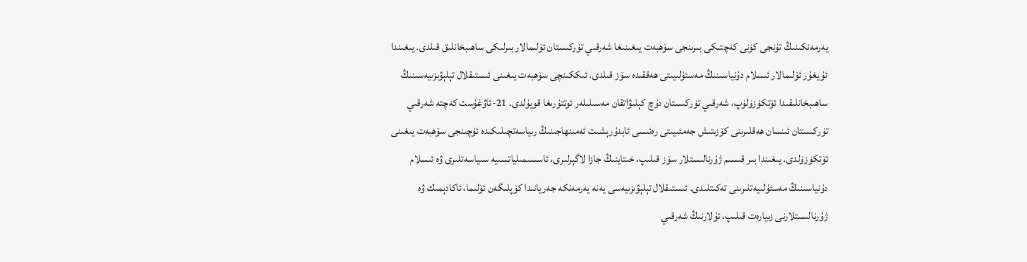يەرمەنكىنىڭ تۇنجى كۈنى كەچتىكى بىرىنجى سۆھبەت يىغىنىغا شەرقىي تۈركىستان ئۆلىمالار بىرلىكى ساھىبخانلىق قىلدى. يىغىندا ئۇيغۇر ئۆلىمالار ئىسلام دۇنياسىنىڭ مەسئۇلىيىتى ھەققىدە سۆز قىلدى. ئىككىنچى سۆھبەت يىغىنى ئىستىقلال تېلېۋىزىيەسىنىڭ ساھىبخانلىقىدا ئۆتكۈزۈلۈپ، شەرقىي تۈركىستان دۇچ كېلىۋاتقان مەسىلىلەر ئوتتۇرىغا قويۇلدى. 21-ئاۋغۇست كەچتە شەرقىي تۈركىستان ئىنسان ھەقلىرىنى كۆزىتىش جەمئىيىتى رەئىسى ئابدۇرېشىت ئەمىنھاجىنىڭ رىياسەتچىلىكىدە ئۈچىنجى سۆھبەت يىغىنى ئۆتكۈزۈلدى. يىغىندا بىر قىسىم ژۇرنالىستلار سۆز قىلىپ، خىتاينىڭ جازا لاگېرلىرى، ئاسسىمىلياتسىيە سىياسەتلىرى ۋە ئىسلام دۇنياسىنىڭ مەسئۇلىيەتلىرىنى تەكىتلىدى. ئىستىقلال تېلېۋىزىيەسى يەنە يەرمەنكە جەريانىدا كۆپلىگەن ئۆلىما، ئاكادېمىك ۋە ژۇرنالىستلارنى زىيارەت قىلىپ، ئۇلارنىڭ شەرقىي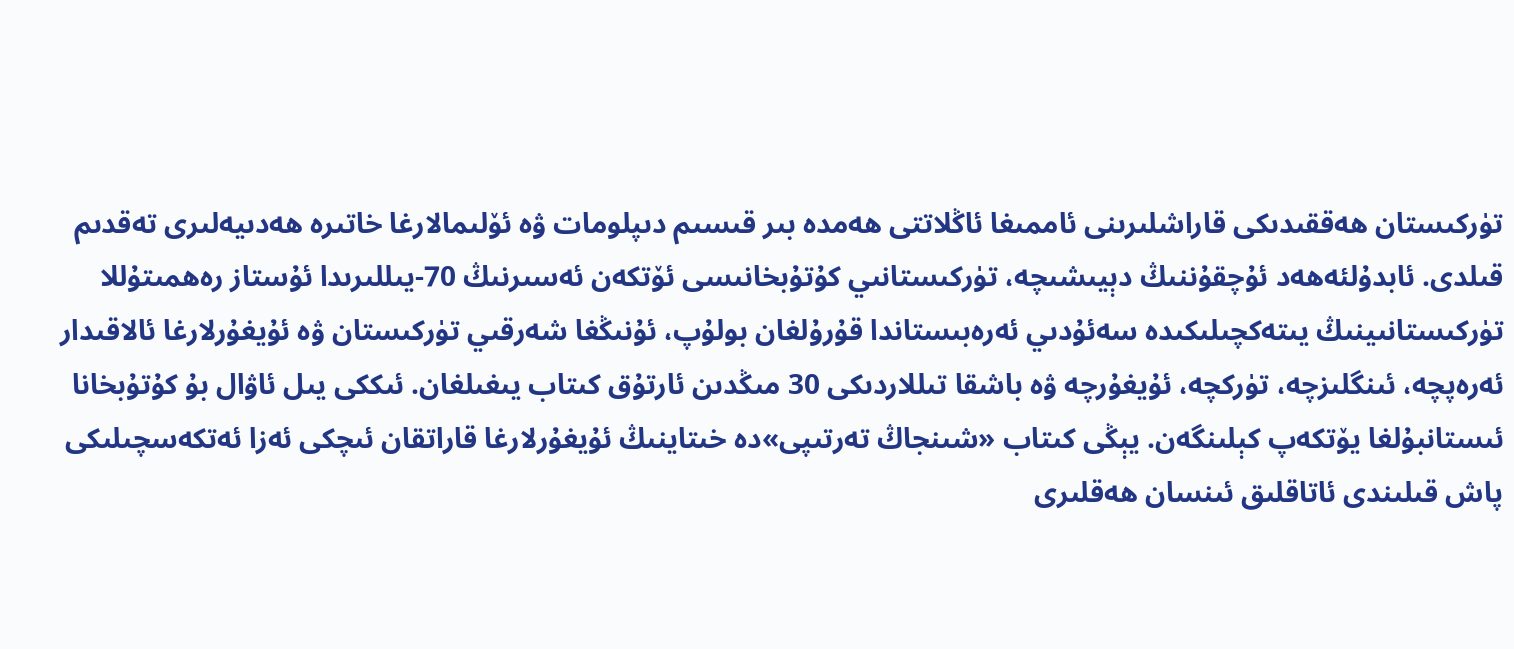تۈركىستان ھەققىدىكى قاراشلىرىنى ئاممىغا ئاڭلاتتى ھەمدە بىر قىسىم دىپلومات ۋە ئۆلىمالارغا خاتىرە ھەدىيەلىرى تەقدىم قىلدى. ئابدۇلئەھەد ئۇچقۇننىڭ دېيىشىچە، تۈركىستانىي كۇتۇبخانىسى ئۆتكەن ئەسىرنىڭ 70-يىللىرىدا ئۇستاز رەھمىتۇللا تۈركىستانىينىڭ يىتەكچىلىكىدە سەئۇدىي ئەرەبىستاندا قۇرۇلغان بولۇپ، ئۇنىڭغا شەرقىي تۈركىستان ۋە ئۇيغۇرلارغا ئالاقىدار ئەرەپچە، ئىنگلىزچە، تۈركچە، ئۇيغۇرچە ۋە باشقا تىللاردىكى 30 مىڭدىن ئارتۇق كىتاب يىغىلغان. ئىككى يىل ئاۋال بۇ كۇتۇبخانا ئىستانبۇلغا يۆتكەپ كېلىنگەن. يېڭى كىتاب «شىنجاڭ تەرتىپى»دە خىتاينىڭ ئۇيغۇرلارغا قاراتقان ئىچكى ئەزا ئەتكەسچىلىكى پاش قىلىندى ئاتاقلىق ئىنسان ھەقلىرى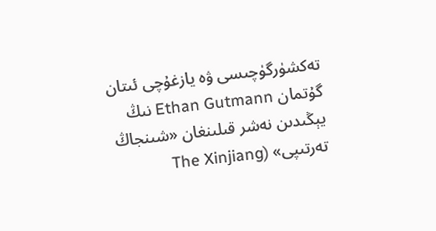تەكشۈرگۈچىسى ۋە يازغۇچى ئىتان گۇتمان Ethan Gutmann نىڭ يېڭىدىن نەشر قىلىنغان «شىنجاڭ تەرتىپى» (The Xinjiang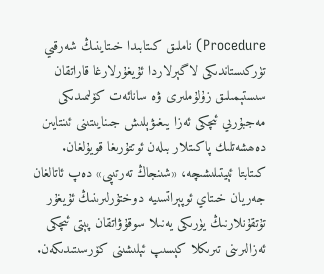Procedure) ناملىق كىتابىدا خىتاينىڭ شەرقىي تۈركىستاندىكى لاگېرلاردا ئۇيغۇرلارغا قاراتقان سىستېمىلىق زۇلۇملىرى ۋە سانائەت كۆلىمىدىكى مەجبۇرىي ئىچكى ئەزا يىغىۋېلىش جىنايىتىنى ئىنتايىن دەھشەتلىك پاكىتلار بىلەن ئوتتۇرىغا قويۇلغان. كىتابتا ئېيتىلىشىچە، «شىنجاڭ تەرتىپى» دەپ ئاتالغان جەريان خىتاي ئوپېراتسىيە دوختۇرلىرىنىڭ ئۇيغۇر تۇتقۇنلارنىڭ يۈرىكى يەنىلا سوقۇۋاتقان پېتى ئىچكى ئەزالىرىنى تىرىكلا كېسىپ ئېلىشىنى كۆرسىتىدىكەن.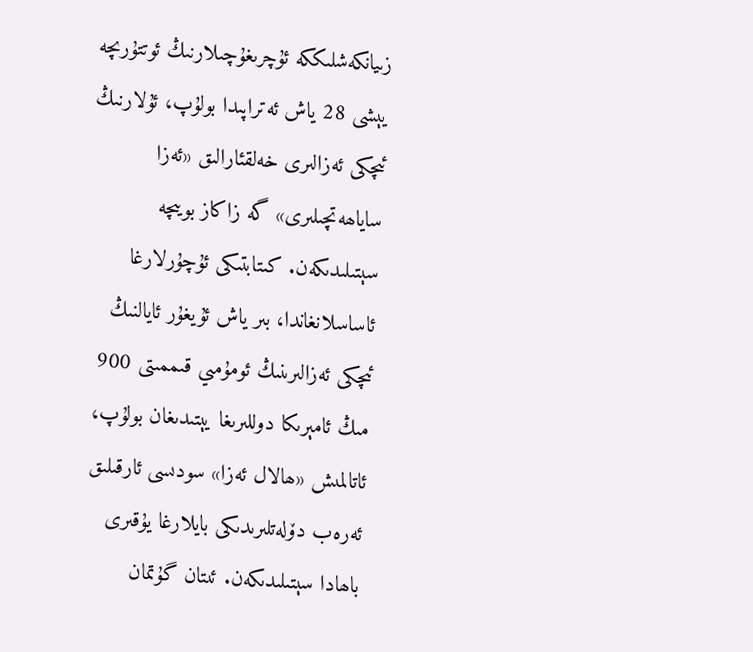زىيانكەشلىككە ئۇچرىغۇچىلارنىڭ ئوتتۇرىچە يېشى 28 ياش ئەتراپىدا بولۇپ، ئۇلارنىڭ ئىچكى ئەزالىرى خەلقئارالىق «ئەزا ساياھەتچىلىرى» گە زاكاز بويىچە سېتىلىدىكەن. كىتابتىكى ئۇچۇرلارغا ئاساسلانغاندا، بىر ياش ئۇيغۇر ئايالنىڭ ئىچكى ئەزالىرىنىڭ ئومۇمىي قىممىتى 900 مىڭ ئامېرىكا دوللىرىغا يېتىدىغان بولۇپ، ئاتالمىش «ھالال ئەزا» سودىسى ئارقىلىق ئەرەب دۆلەتلىرىدىكى بايلارغا يۇقىرى باھادا سېتىلىدىكەن. ئىتان گۇتمان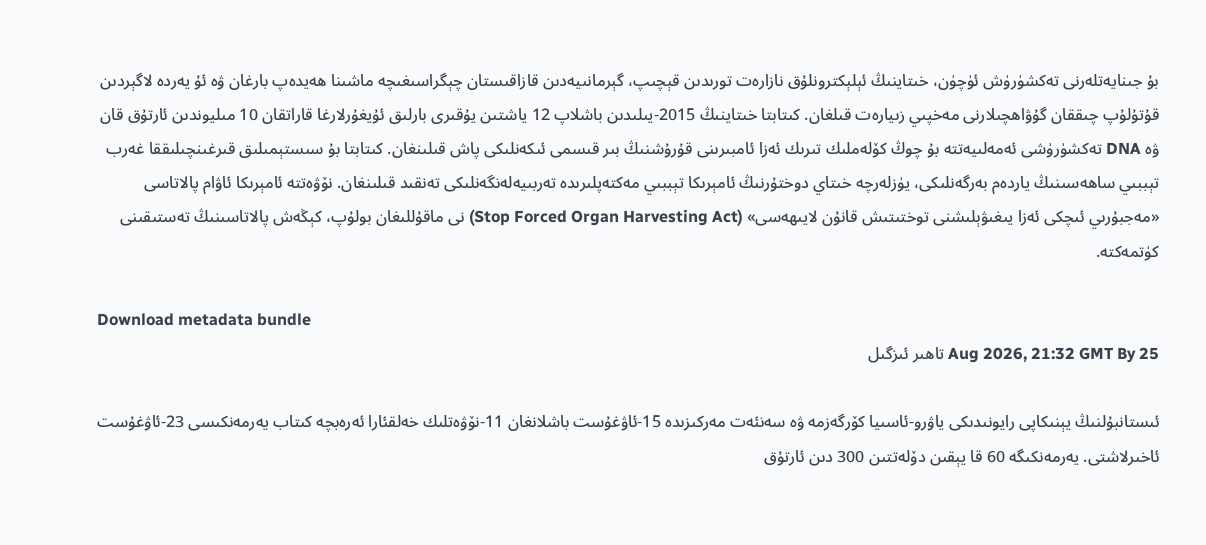بۇ جىنايەتلەرنى تەكشۈرۈش ئۈچۈن، خىتاينىڭ ئېلېكترونلۇق نازارەت تورىدىن قېچىپ، گېرمانىيەدىن قازاقىستان چېگراسىغىچە ماشىنا ھەيدەپ بارغان ۋە ئۇ يەردە لاگېردىن قۇتۇلۇپ چىققان گۇۋاھچىلارنى مەخپىي زىيارەت قىلغان. كىتابتا خىتاينىڭ 2015-يىلىدىن باشلاپ 12 ياشتىن يۇقىرى بارلىق ئۇيغۇرلارغا قاراتقان 10 مىليوندىن ئارتۇق قان ۋە DNA تەكشۈرۈشى ئەمەلىيەتتە بۇ چوڭ كۆلەملىك تىرىك ئەزا ئامبىرىنى قۇرۇشنىڭ بىر قىسمى ئىكەنلىكى پاش قىلىنغان. كىتابتا بۇ سىستېمىلىق قىرغىنچىلىققا غەرب تېببىي ساھەسىنىڭ ياردەم بەرگەنلىكى، يۈزلەرچە خىتاي دوختۇرنىڭ ئامېرىكا تېببىي مەكتەپلىرىدە تەربىيەلەنگەنلىكى تەنقىد قىلىنغان. نۆۋەتتە ئامېرىكا ئاۋام پالاتاسى «مەجبۇرىي ئىچكى ئەزا يىغىۋېلىشنى توختىتىش قانۇن لايىھەسى» (Stop Forced Organ Harvesting Act) نى ماقۇللىغان بولۇپ، كېڭەش پالاتاسىنىڭ تەستىقىنى كۈتمەكتە.

Download metadata bundle
25 Aug 2026, 21:32 GMT By تاھىر ئىزگىل

ئىستانبۇلنىڭ يېنىكاپى رايونىدىكى ياۋرو-ئاسىيا كۆرگەزمە ۋە سەنئەت مەركىزىدە 15-ئاۋغۇست باشلانغان 11-نۆۋەتلىك خەلقئارا ئەرەبچە كىتاب يەرمەنكىسى 23-ئاۋغۇست ئاخىرلاشتى. يەرمەنكىگە 60 قا يېقىن دۆلەتتىن 300 دىن ئارتۇق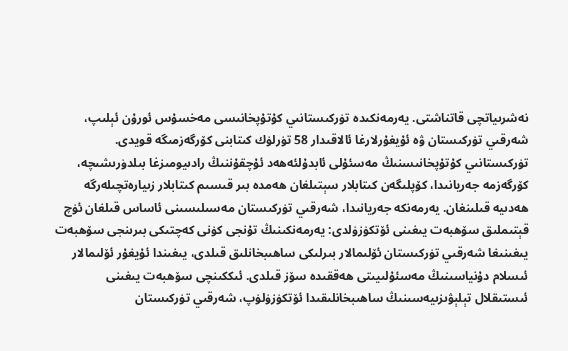نەشرىياتچى قاتناشتى. يەرمەنكىدە تۈركىستانىي كۇتۇپخانىسى مەخسۇس ئورۇن ئېلىپ، شەرقىي تۈركىستان ۋە ئۇيغۇرلارغا ئالاقىدار 58 تۈرلۈك كىتابنى كۆرگەزمىگە قويدى. تۈركىستانىي كۇتۇپخانىسنىڭ مەسئۇلى ئابدۇلئەھەد ئۇچقۇننىڭ رادىيومىزغا بىلدۈرىشىچە، كۆرگەزمە جەريانىدا، كۆپلىگەن كىتابلار سېتىلغان ھەمدە بىر قىسىم كىتابلار زىيارەتچىلەرگە ھەدىيە قىلىنغان. يەرمەنكە جەريانىدا، شەرقىي تۈركىستان مەسىلىسىنى ئاساس قىلغان ئۈچ قېتىملىق سۆھبەت يىغىنى ئۆتكۈزۈلدى: يەرمەنكىنىڭ تۇنجى كۈنى كەچتىكى بىرىنجى سۆھبەت يىغىنىغا شەرقىي تۈركىستان ئۆلىمالار بىرلىكى ساھىبخانلىق قىلدى، يىغىندا ئۇيغۇر ئۆلىمالار ئىسلام دۇنياسىنىڭ مەسئۇلىيىتى ھەققىدە سۆز قىلدى. ئىككىنچى سۆھبەت يىغىنى ئىستىقلال تېلېۋىزىيەسىنىڭ ساھىبخانلىقىدا ئۆتكۈزۈلۈپ، شەرقىي تۈركىستان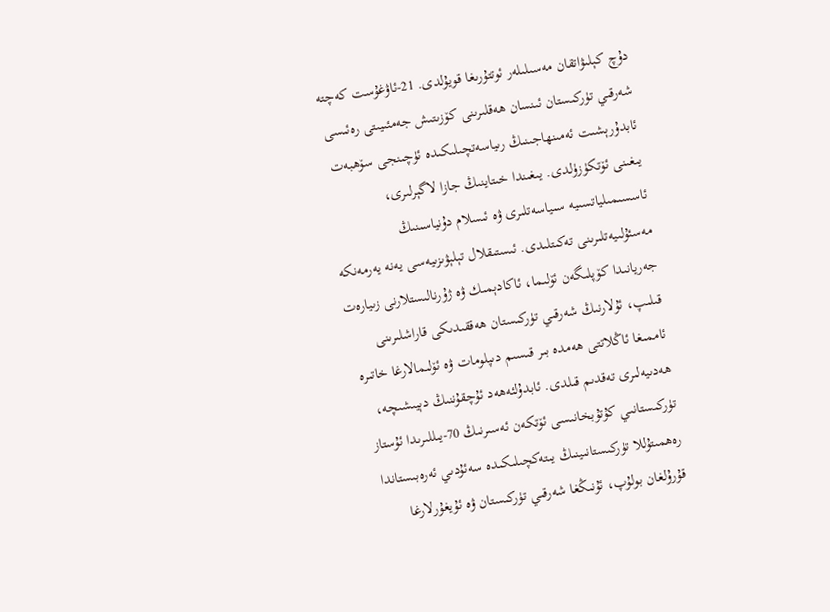دۇچ كېلىۋاتقان مەسىلىلەر ئوتتۇرىغا قويۇلدى. 21-ئاۋغۇست كەچتە شەرقىي تۈركىستان ئىنسان ھەقلىرىنى كۆزىتىش جەمئىيىتى رەئىسى ئابدۇرېشىت ئەمىنھاجىنىڭ رىياسەتچىلىكىدە ئۈچىنجى سۆھبەت يىغىنى ئۆتكۈزۈلدى. يىغىندا خىتاينىڭ جازا لاگېرلىرى، ئاسسىمىلياتسىيە سىياسەتلىرى ۋە ئىسلام دۇنياسىنىڭ مەسئۇلىيەتلىرىنى تەكىتلىدى. ئىستىقلال تېلېۋىزىيەسى يەنە يەرمەنكە جەريانىدا كۆپلىگەن ئۆلىما، ئاكادېمىك ۋە ژۇرنالىستلارنى زىيارەت قىلىپ، ئۇلارنىڭ شەرقىي تۈركىستان ھەققىدىكى قاراشلىرىنى ئاممىغا ئاڭلاتتى ھەمدە بىر قىسىم دىپلومات ۋە ئۆلىمالارغا خاتىرە ھەدىيەلىرى تەقدىم قىلدى. ئابدۇلئەھەد ئۇچقۇننىڭ دېيىشىچە، تۈركىستانىي كۇتۇبخانىسى ئۆتكەن ئەسىرنىڭ 70-يىللىرىدا ئۇستاز رەھمىتۇللا تۈركىستانىينىڭ يىتەكچىلىكىدە سەئۇدىي ئەرەبىستاندا قۇرۇلغان بولۇپ، ئۇنىڭغا شەرقىي تۈركىستان ۋە ئۇيغۇرلارغا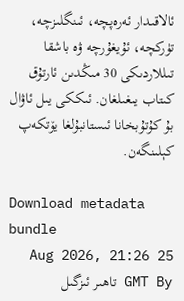ئالاقىدار ئەرەپچە، ئىنگلىزچە، تۈركچە، ئۇيغۇرچە ۋە باشقا تىللاردىكى 30 مىڭدىن ئارتۇق كىتاب يىغىلغان. ئىككى يىل ئاۋال بۇ كۇتۇبخانا ئىستانبۇلغا يۆتكەپ كېلىنگەن.

Download metadata bundle
25 Aug 2026, 21:26 GMT By تاھىر ئىزگىل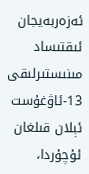ئەزەربەيجان ئىقتىساد مىنىستىرلىقى 13-ئاۋغۇست ئېلان قىلغان ئۇچۇردا،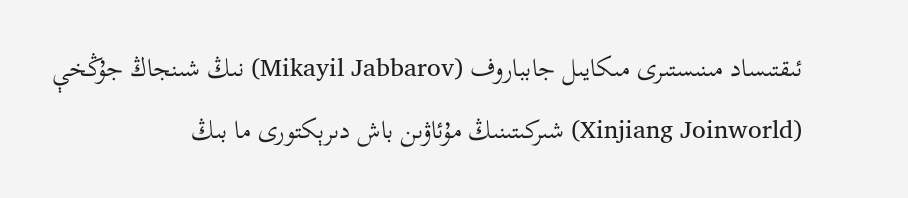ئىقتىساد مىنىستىرى مىكايىل جابباروف (Mikayil Jabbarov) نىڭ شىنجاڭ جۇڭخې (Xinjiang Joinworld) شىركىتىنىڭ مۇئاۋىن باش دىرېكتورى ما بىڭ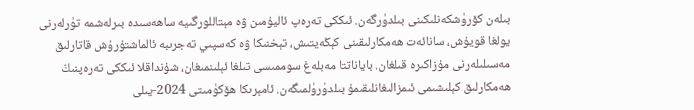بىلەن كۆرۈشكەنلىكىنى بىلدۈرگەن. ئىككى تەرەپ ئاليۇمىن ۋە مېتاللورگىيە ساھەسىدە بىرلەشمە تۈرلەرنى يولغا قويۇش، سانائەت ھەمكارلىقىنى كېڭەيتىش، تېخنىكا ۋە كەسپىي تەجرىبە ئالماشتۇرۇش قاتارلىق مەسىلىلەرنى مۇزاكىرە قىلغان. باياناتتا مەبلەغ سوممىسى تىلغا ئېلىنمىغان، شۇنداقلا ئىككى تەرەپنىڭ ھەمكارلىق كېلىشىمى ئىمزالىغانلىقىمۇ بىلدۈرۈلمىگەن. ئامېرىكا ھۆكۈمىتى 2024-يىلى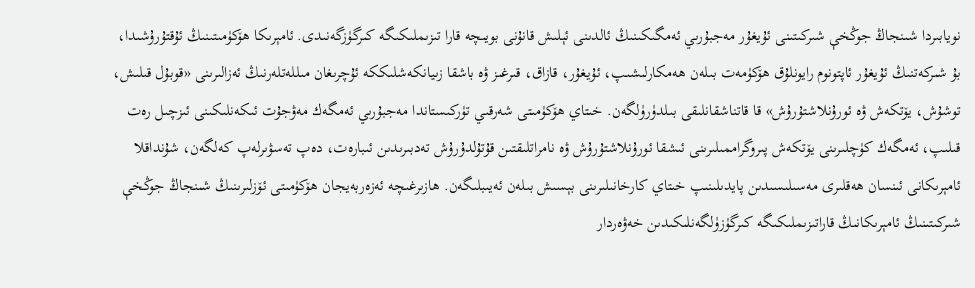نويابىردا شىنجاڭ جوڭخې شىركىتىنى ئۇيغۇر مەجبۇرىي ئەمگىكىنىڭ ئالدىنى ئېلىش قانۇنى بويىچە قارا تىزىملىكىگە كىرگۈزگەنىدى. ئامېرىكا ھۆكۈمىتىنىڭ ئۇقتۇرۇشىدا، بۇ شىركەتنىڭ ئۇيغۇر ئاپتونوم رايونلۇق ھۆكۈمەت بىلەن ھەمكارلىشىپ، ئۇيغۇر، قازاق، قىرغىز ۋە باشقا زىيانكەشلىككە ئۇچرىغان مىللەتلەرنىڭ ئەزالىرىنى «قوبۇل قىلىش، توشۇش، يۆتكەش ۋە ئورۇنلاشتۇرۇش» قا قاتناشقانلىقى بىلدۈرۈلگەن. خىتاي ھۆكۈمىتى شەرقىي تۈركىستاندا مەجبۇرىي ئەمگەك مەۋجۇت ئىكەنلىكىنى ئىزچىل رەت قىلىپ، ئەمگەك كۈچلىرىنى يۆتكەش پىروگراممىلىرىنى ئىشقا ئورۇنلاشتۇرۇش ۋە نامراتلىقتىن قۇتۇلدۇرۇش تەدبىرىدىن ئىبارەت، دەپ تەسۋىرلەپ كەلگەن، شۇنداقلا ئامېرىكانى ئىنسان ھەقلىرى مەسىلىسىدىن پايدىلىنىپ خىتاي كارخانىلىرىنى بېسىش بىلەن ئەيىبلىگەن. ھازىرغىچە ئەزەربەيجان ھۆكۈمىتى ئۆزلىرىنىڭ شىنجاڭ جوڭخې شىركىتىنىڭ ئامېرىكانىڭ قاراتىزىملىكىگە كىرگۈزۈلگەنلىكىدىن خەۋەردار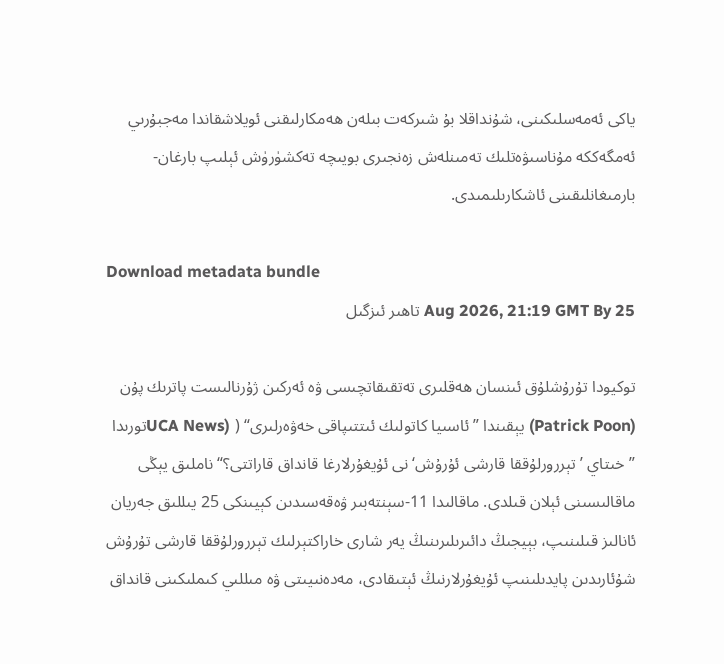ياكى ئەمەسلىكىنى، شۇنداقلا بۇ شىركەت بىلەن ھەمكارلىقنى ئويلاشقاندا مەجبۇرىي ئەمگەككە مۇناسىۋەتلىك تەمىنلەش زەنجىرى بويىچە تەكشۈرۈش ئېلىپ بارغان-بارمىغانلىقىنى ئاشكارىلىمىدى.

Download metadata bundle
25 Aug 2026, 21:19 GMT By تاھىر ئىزگىل

توكيودا تۇرۇشلۇق ئىنسان ھەقلىرى تەتقىقاتچىسى ۋە ئەركىن ژۇرنالىست پاترىك پۇن (Patrick Poon) يېقىندا ”ئاسىيا كاتولىك ئىتتىپاقى خەۋەرلىرى“ ( (UCA Newsتورىدا ”خىتاي ’تېررورلۇققا قارشى ئۇرۇش‘نى ئۇيغۇرلارغا قانداق قاراتتى؟“ ناملىق يېڭى ماقالىسىنى ئېلان قىلدى. ماقالىدا 11-سېنتەبىر ۋەقەسىدىن كېيىنكى 25 يىللىق جەريان ئانالىز قىلىنىپ، بېيجىڭ دائىرىلىرىنىڭ يەر شارى خاراكتېرلىك تېررورلۇققا قارشى تۇرۇش شۇئارىدىن پايدىلىنىپ ئۇيغۇرلارنىڭ ئېتىقادى، مەدەنىيىتى ۋە مىللىي كىملىكىنى قانداق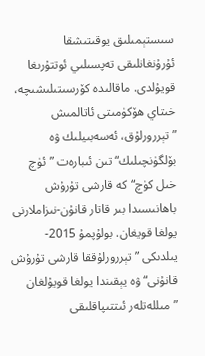سىستېمىلىق يوقىتىشقا ئۇرۇنغانلىقى تەپسىلىي ئوتتۇرىغا قويۇلدى. ماقالىدە كۆرسىتىلىشىچە، خىتاي ھۆكۈمىتى ئاتالمىش ”تېررورلۇق، ئەسەبىيلىك ۋە بۆلگۈنچىلىك“تىن ئىبارەت ”ئۈچ خىل كۈچ“كە قارشى تۇرۇش باھانىسىدا بىر قاتار قانۇن-نىزاملارنى يولغا قويغان. بولۇپمۇ 2015-يىلدىكى ”تېررورلۇققا قارشى تۇرۇش قانۇنى“ ۋە يېقىندا يولغا قويۇلغان ”مىللەتلەر ئىتتىپاقلىقى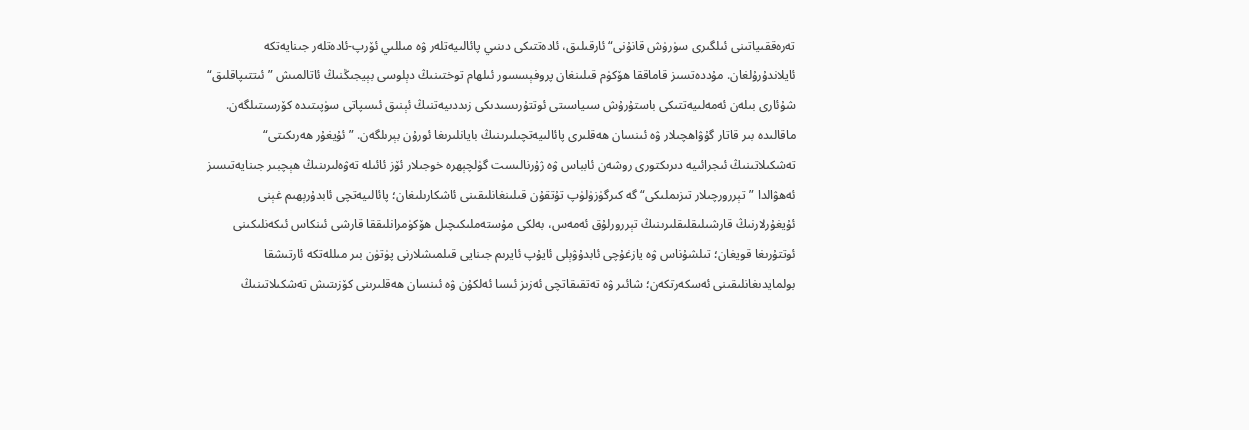تەرەققىياتىنى ئىلگىرى سۈرۈش قانۇنى“ ئارقىلىق، ئادەتتىكى دىنىي پائالىيەتلەر ۋە مىللىي ئۆرپ-ئادەتلەر جىنايەتكە ئايلاندۇرۇلغان. مۇددەتسىز قاماققا ھۆكۈم قىلىنغان پروفېسسور ئىلھام توختىنىڭ دېلوسى بېيجىڭنىڭ ئاتالمىش ”ئىتتىپاقلىق“ شۇئارى بىلەن ئەمەلىيەتتىكى باستۇرۇش سىياسىتى ئوتتۇرىسىدىكى زىددىيەتنىڭ ئېنىق ئىسپاتى سۈپىتىدە كۆرسىتىلگەن. ماقالىدە بىر قاتار گۇۋاھچىلار ۋە ئىنسان ھەقلىرى پائالىيەتچىلىرىنىڭ بايانلىرىغا ئورۇن بېرىلگەن. ”ئۇيغۇر ھەرىكىتى“ تەشكىلاتىنىڭ ئىجرائىيە دىرىكتورى روشەن ئابباس ۋە ژۇرنالىست گۈلچېھرە خوجىلار ئۆز ئائىلە تەۋەلىرىنىڭ ھېچبىر جىنايەتىسىز ئەھۋالدا ”تېررورچىلار تىزىملىكى“گە كىرگۈزۈلۈپ تۇتقۇن قىلىنغانلىقىنى ئاشكارىلىغان؛ پائالىيەتچى ئابدۇرېھىم غېنى ئۇيغۇرلارنىڭ قارشىلىقلىقلىرىنىڭ تېررورلۇق ئەمەس، بەلكى مۇستەملىكىچىل ھۆكۈمرانلىققا قارشى ئىنكاس ئىكەنلىكىنى ئوتتۇرىغا قويغان؛ تىلشۇناس ۋە يازغۇچى ئابدۇۋېلى ئايۇپ ئايرىم جىنايى قىلمىشلارنى پۈتۈن بىر مىللەتكە ئارتىشقا بولمايدىغانلىقىنى ئەسكەرتكەن؛ شائىر ۋە تەتقىقاتچى ئەزىز ئىسا ئەلكۇن ۋە ئىنسان ھەقلىرىنى كۆزىتىش تەشكىلاتىنىڭ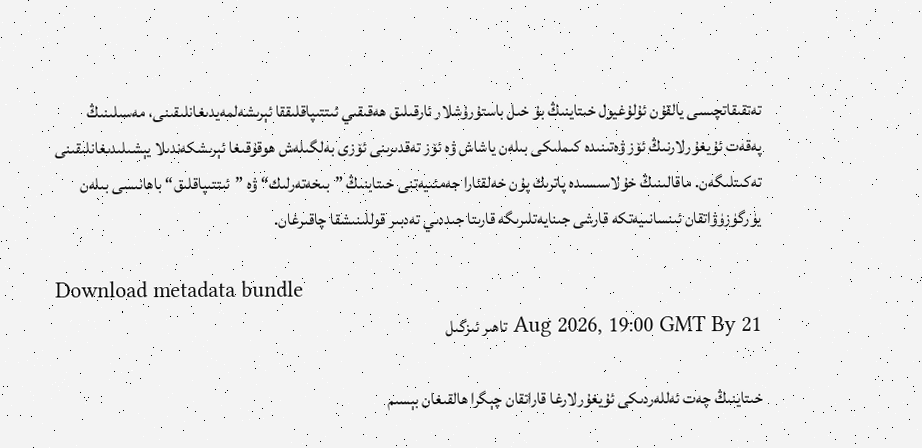تەتقىقاتچىسى يالقۇن ئۇلۇغيول خىتاينىڭ بۇ خىل باستۇرۇشلار ئارقىلىق ھەقىقىي ئىتتىپاقلىققا ئېرىشەلمەيدىغانلىقىنى، مەسىلىنىڭ پەقەت ئۇيغۇرلارنىڭ ئۆز ۋەتىنىدە كىملىكى بىلەن ياشاش ۋە ئۆز تەقدىرىنى ئۆزى بەلگىلەش ھوقۇقىغا ئېرىشكەندىلا يېشىلىدىغانلىقىنى تەكىتلىگەن. ماقالىنىڭ خۇلاسىسىدە پاترىك پۇن خەلقئارا جەمئىيەتنى خىتاينىڭ ”بىخەتەرلىك“ ۋە ”ئىتتىپاقلىق“ باھانىسى بىلەن يۈرگۈزۈۋاتقان ئىنسانىيەتكە قارشى جىنايەتلىرىگە قارىتا جىددىي تەدبىر قوللىنىشقا چاقىرغان.

Download metadata bundle
21 Aug 2026, 19:00 GMT By تاھىر ئىزگىل

خىتاينىڭ چەت ئەللەردىكى ئۇيغۇرلارغا قاراتقان چېگرا ھالقىغان بېسىم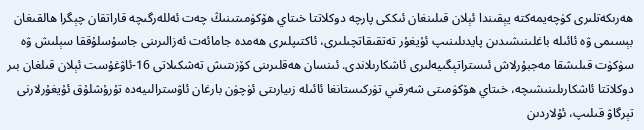ھەرىكەتلىرى كۈچەيمەكتە يېقىندا ئېلان قىلىنغان ئىككى پارچە دوكلاتتا خىتاي ھۆكۈمىتىنىڭ چەت ئەللەرگىچە قاراتقان چېگرا ھالقىغان بېسىمى ۋە ئائىلە باغلىنىشىدىن پايدىلىنىپ ئۇيغۇر تەتقىقاتچىلىرى، ئاكتىپلىرى ھەمدە جامائەت ئەزالىرىنى جاسۇسلۇققا سېلىش ۋە سۈكۈت قىلىشقا مەجبۇرلاش ئىستراتېگىيەلىرى ئاشكارىلاندى. ئىنسان ھەقلىرىنى كۆزىتىش تەشكىلاتى 16-ئاۋغۇست ئېلان قىلغان بىر دوكلاتتا ئاشكارىلىنىشىچە، خىتاي ھۆكۈمىتى شەرقىي تۈركىستانغا ئائىلە زىيارىتى ئۈچۈن بارغان ئاۋسترالىيەدە تۇرۇشلۇق ئۇيغۇرلارنى تېرگاۋ قىلىپ، ئۇلاردىن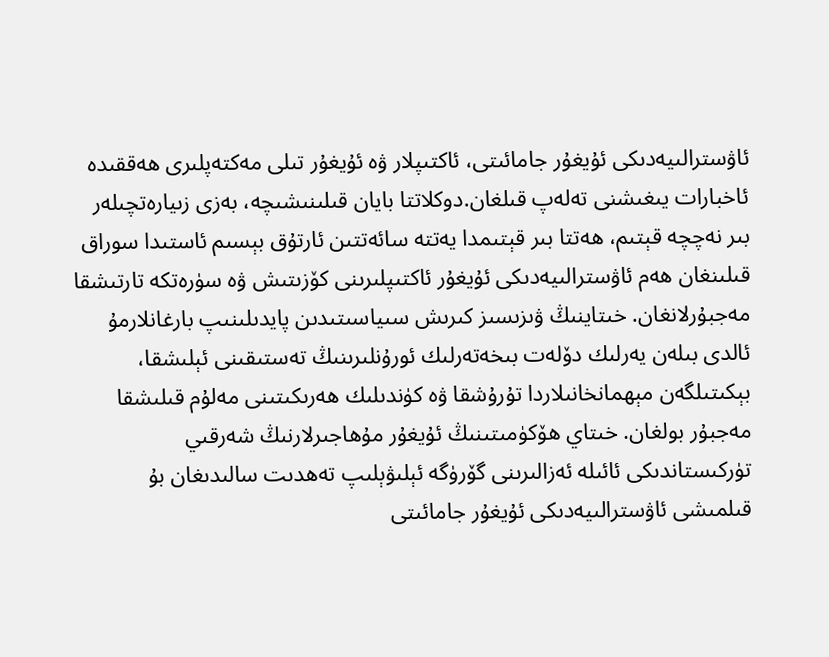ئاۋسترالىيەدىكى ئۇيغۇر جامائىتى، ئاكتىپلار ۋە ئۇيغۇر تىلى مەكتەپلىرى ھەققىدە ئاخبارات يىغىشنى تەلەپ قىلغان.دوكلاتتا بايان قىلىنىشىچە، بەزى زىيارەتچىلەر بىر نەچچە قېتىم، ھەتتا بىر قېتىمدا يەتتە سائەتتىن ئارتۇق بېسىم ئاستىدا سوراق قىلىنغان ھەم ئاۋسترالىيەدىكى ئۇيغۇر ئاكتىپلىرىنى كۆزىتىش ۋە سۈرەتكە تارتىشقا مەجبۇرلانغان. خىتاينىڭ ۋىزىسىز كىرىش سىياسىتىدىن پايدىلىنىپ بارغانلارمۇ ئالدى بىلەن يەرلىك دۆلەت بىخەتەرلىك ئورۇنلىرىنىڭ تەستىقىنى ئېلىشقا، بېكىتىلگەن مېھمانخانىلاردا تۇرۇشقا ۋە كۈندىلىك ھەرىكىتىنى مەلۇم قىلىشقا مەجبۇر بولغان. خىتاي ھۆكۈمىتىنىڭ ئۇيغۇر مۇھاجىرلارنىڭ شەرقىي تۈركىستاندىكى ئائىلە ئەزالىرىنى گۆرۈگە ئېلىۋېلىپ تەھدىت سالىدىغان بۇ قىلمىشى ئاۋسترالىيەدىكى ئۇيغۇر جامائىتى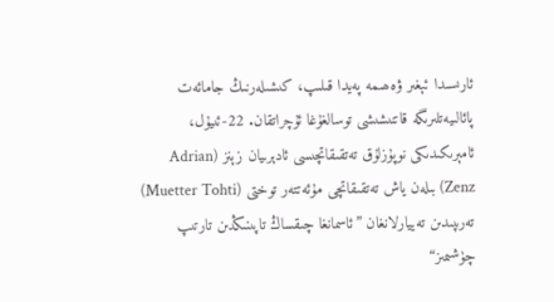ئارىسىدا ئېغىر ۋەھىمە پەيدا قىلىپ، كىشىلەرنىڭ جامائەت پائالىيەتلىرىگە قاتنىشىشى توسالغۇغا ئۇچراتقان. 22-ئىيۇل، ئامېرىكىدىكى نوپۇزلۇق تەتقىقاتچىسى ئادېرىيان زېنز (Adrian Zenz) بىلەن ياش تەتقىقاتچى مۇئەتتەر توختى (Muetter Tohti) تەرىپىدىن تەييارلانغان ”ئاسمانغا چىقساڭ تاپىنىڭدىن تارتىپ چۈشىمىز“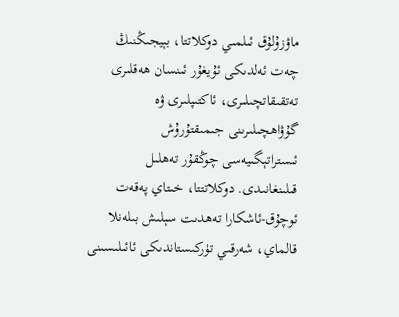ماۋزۇلۇق ئىلمىي دوكلاتتا، بېيجىڭنىڭ چەت ئەلدىكى ئۇيغۇر ئىنسان ھەقلىرى تەتقىقاتچىلىرى، ئاكتىپلىرى ۋە گۇۋاھچىلىرىنى جىمىقتۇرۇش ئىستراتېگىيەسى چوڭقۇر تەھلىل قىلىنغانىدى. دوكلاتتتا، خىتاي پەقەت ئوچۇق-ئاشكارا تەھدىت سېلىش بىلەنلا قالماي، شەرقىي تۈركىستاندىكى ئائىلىسىنى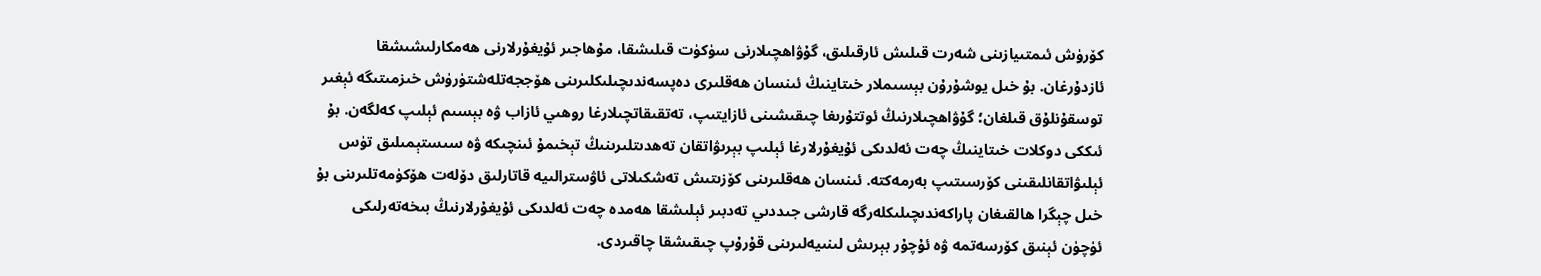كۆرۈش ئىمتىيازىنى شەرت قىلىش ئارقىلىق، گۇۋاھچىلارنى سۈكۈت قىلىشقا، مۇھاجىر ئۇيغۇرلارنى ھەمكارلىشىشقا ئازدۇرغان. بۇ خىل يوشۇرۇن بېسىملار خىتاينىڭ ئىنسان ھەقلىرى دەپسەندىچىلىكلىرىنى ھۆججەتلەشتۈرۈش خىزمىتىگە ئېغىر توسقۇنلۇق قىلغان؛ گۇۋاھچىلارنىڭ ئوتتۇرىغا چىقىشىنى ئازايتىپ، تەتقىقاتچىلارغا روھىي ئازاب ۋە بېسىم ئېلىپ كەلگەن. بۇ ئىككى دوكلات خىتاينىڭ چەت ئەلدىكى ئۇيغۇرلارغا ئېلىپ بېرىۋاتقان تەھدىتلىرىنىڭ تېخىمۇ ئىنچىكە ۋە سىستېمىلىق تۈس ئېلىۋاتقانلىقىنى كۆرسىتىپ بەرمەكتە. ئىنسان ھەقلىرىنى كۆزىتىش تەشكىلاتى ئاۋسترالىيە قاتارلىق دۆلەت ھۆكۈمەتلىرىنى بۇ خىل چېگرا ھالقىغان پاراكەندىچىلىكلەرگە قارشى جىددىي تەدبىر ئېلىشقا ھەمدە چەت ئەلدىكى ئۇيغۇرلارنىڭ بىخەتەرلىكى ئۈچۈن ئېنىق كۆرسەتمە ۋە ئۇچۇر بېرىش لىنىيەلىرىنى قۇرۇپ چىقىشقا چاقىردى.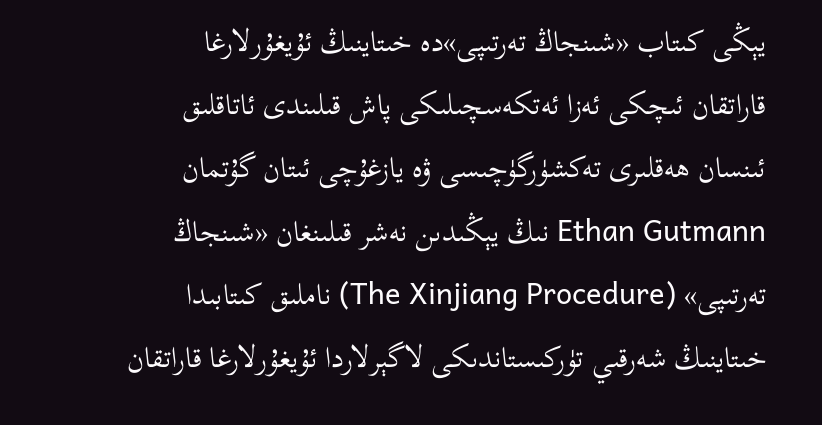يېڭى كىتاب «شىنجاڭ تەرتىپى»دە خىتاينىڭ ئۇيغۇرلارغا قاراتقان ئىچكى ئەزا ئەتكەسچىلىكى پاش قىلىندى ئاتاقلىق ئىنسان ھەقلىرى تەكشۈرگۈچىسى ۋە يازغۇچى ئىتان گۇتمان Ethan Gutmann نىڭ يېڭىدىن نەشر قىلىنغان «شىنجاڭ تەرتىپى» (The Xinjiang Procedure) ناملىق كىتابىدا خىتاينىڭ شەرقىي تۈركىستاندىكى لاگېرلاردا ئۇيغۇرلارغا قاراتقان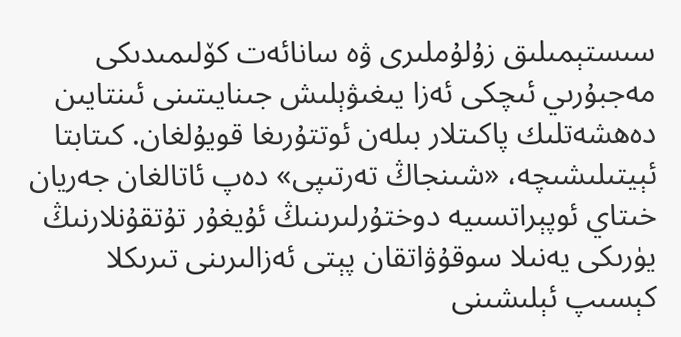سىستېمىلىق زۇلۇملىرى ۋە سانائەت كۆلىمىدىكى مەجبۇرىي ئىچكى ئەزا يىغىۋېلىش جىنايىتىنى ئىنتايىن دەھشەتلىك پاكىتلار بىلەن ئوتتۇرىغا قويۇلغان. كىتابتا ئېيتىلىشىچە، «شىنجاڭ تەرتىپى» دەپ ئاتالغان جەريان خىتاي ئوپېراتسىيە دوختۇرلىرىنىڭ ئۇيغۇر تۇتقۇنلارنىڭ يۈرىكى يەنىلا سوقۇۋاتقان پېتى ئەزالىرىنى تىرىكلا كېسىپ ئېلىشىنى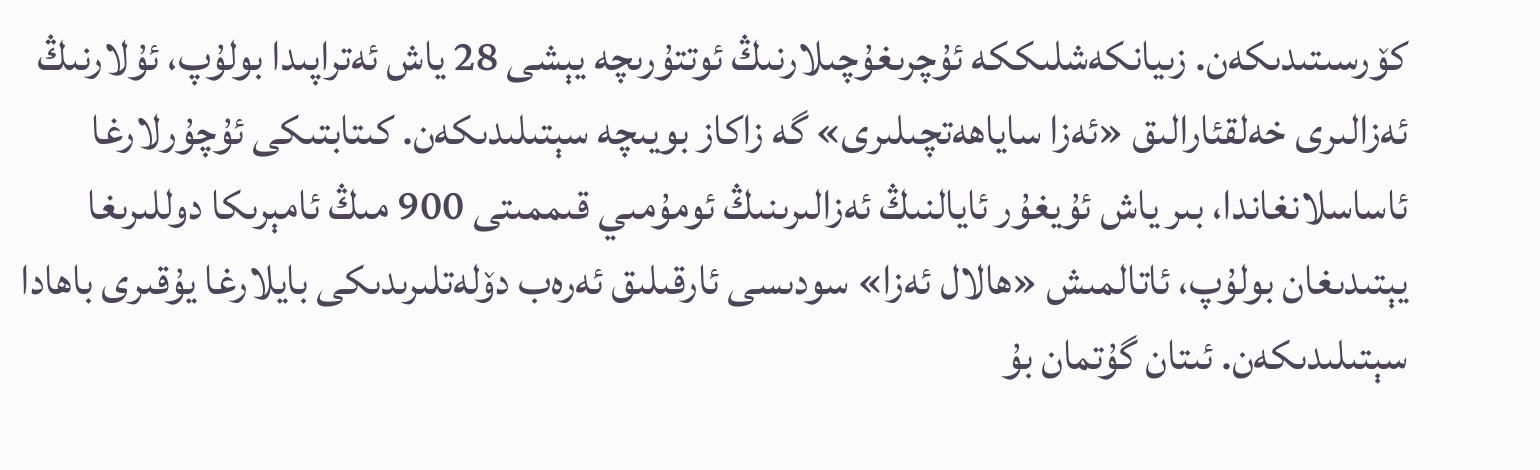كۆرسىتىدىكەن. زىيانكەشلىككە ئۇچرىغۇچىلارنىڭ ئوتتۇرىچە يېشى 28 ياش ئەتراپىدا بولۇپ، ئۇلارنىڭ ئەزالىرى خەلقئارالىق «ئەزا ساياھەتچىلىرى» گە زاكاز بويىچە سېتىلىدىكەن. كىتابتىكى ئۇچۇرلارغا ئاساسلانغاندا، بىر ياش ئۇيغۇر ئايالنىڭ ئەزالىرىنىڭ ئومۇمىي قىممىتى 900 مىڭ ئامېرىكا دوللىرىغا يېتىدىغان بولۇپ، ئاتالمىش «ھالال ئەزا» سودىسى ئارقىلىق ئەرەب دۆلەتلىرىدىكى بايلارغا يۇقىرى باھادا سېتىلىدىكەن. ئىتان گۇتمان بۇ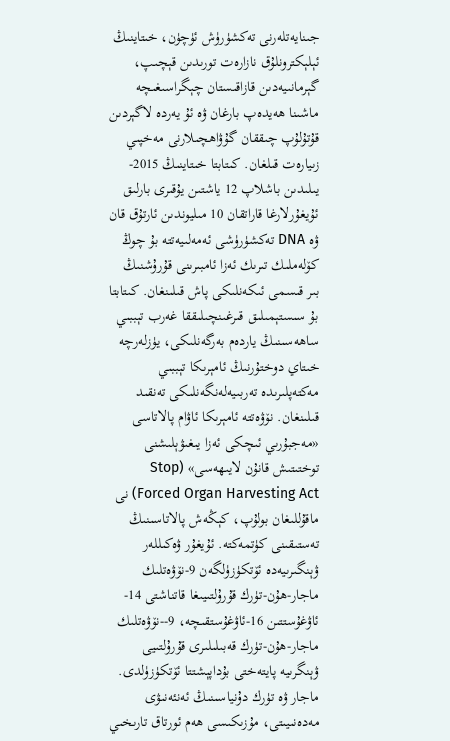جىنايەتلەرنى تەكشۈرۈش ئۈچۈن، خىتاينىڭ ئېلېكترونلۇق نازارەت تورىدىن قېچىپ، گېرمانىيەدىن قازاقىستان چېگراسىغىچە ماشىنا ھەيدەپ بارغان ۋە ئۇ يەردە لاگېردىن قۇتۇلۇپ چىققان گۇۋاھچىلارنى مەخپىي زىيارەت قىلغان. كىتابتا خىتاينىڭ 2015-يىلىدىن باشلاپ 12 ياشتىن يۇقىرى بارلىق ئۇيغۇرلارغا قاراتقان 10 مىليوندىن ئارتۇق قان ۋە DNA تەكشۈرۈشى ئەمەلىيەتتە بۇ چوڭ كۆلەملىك تىرىك ئەزا ئامبىرىنى قۇرۇشنىڭ بىر قىسمى ئىكەنلىكى پاش قىلىنغان. كىتابتا بۇ سىستېمىلىق قىرغىنچىلىققا غەرب تېببىي ساھەسىنىڭ ياردەم بەرگەنلىكى، يۈزلەرچە خىتاي دوختۇرنىڭ ئامېرىكا تېببىي مەكتەپلىرىدە تەربىيەلەنگەنلىكى تەنقىد قىلىنغان. نۆۋەتتە ئامېرىكا ئاۋام پالاتاسى «مەجبۇرىي ئىچكى ئەزا يىغىۋېلىشنى توختىتىش قانۇن لايىھەسى» (Stop Forced Organ Harvesting Act) نى ماقۇللىغان بولۇپ، كېڭەش پالاتاسىنىڭ تەستىقىنى كۈتمەكتە. ئۇيغۇر ۋەكىللەر ۋېنگىرىيەدە ئۆتكۈزۈلگەن 9-نۆۋەتلىك ماجار-ھۇن-تۈرك قۇرۇلتىيىغا قاتناشتى 14-ئاۋغۇستتىن 16-ئاۋغۇستقىچە، 9--نۆۋەتلىك ماجار-ھۇن-تۈرك قەبىلىلىرى قۇرۇلتىيى ۋېنگرىيە پايتەختى بۇداپېشتتا ئۆتكۈزۈلدى. ماجار ۋە تۈرك دۇنياسىنىڭ ئەنئەنىۋى مەدەنىيىتى، مۇزىكىسى ھەم ئورتاق تارىخىي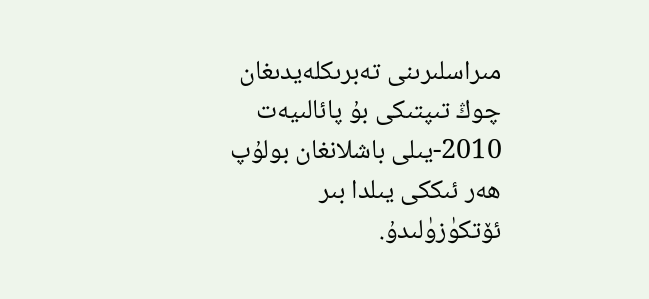مىراسلىرىنى تەبرىكلەيدىغان چوڭ تىپتىكى بۇ پائالىيەت 2010-يىلى باشلانغان بولۇپ ھەر ئىككى يىلدا بىر ئۆتكۈزۈلىدۇ.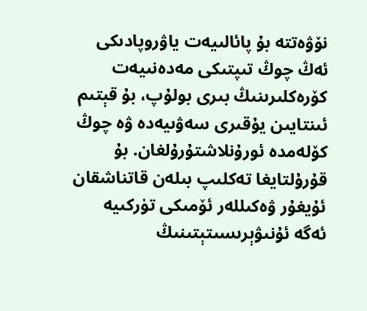نۆۋەتتە بۇ پائالىيەت ياۋروپادىكى ئەڭ چوڭ تىپتىكى مەدەنىيەت كۆرەكلىرىنىڭ بىرى بولۇپ، بۇ قېتىم ئىنتايىن يۇقىرى سەۋىيەدە ۋە چوڭ كۆلەمدە ئورۇنلاشتۇرۇلغان. بۇ قۇرۇلتايغا تەكلىپ بىلەن قاتناشقان ئۇيغۇر ۋەكىللەر ئۆمىكى تۈركىيە ئەگە ئۇنىۋېرىسىتېتىنىڭ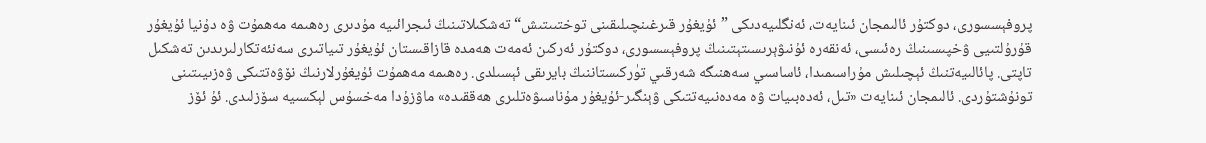پروفېسسورى، دوكتۇر ئالىمجان ئىنايەت، ئەنگلىيەدىكى ”ئۇيغۇر قىرغىنچىلىقىنى توختىىتىش“ تەشكىلاتىنىڭ ئىجرائىيە مۇدىرى رەھىمە مەھمۇت ۋە دۇنيا ئۇيغۇر قۇرۇلتىيى ۋخپىسىنىڭ رەئىسى، ئەنقەرە ئۇنىۋېرىسىتېتىنىڭ پروفېسسورى، دوكتۇر ئەركىن ئەمەت ھەمدە قازاقىستان ئۇيغۇر تىياتىرى سەنئەتكارلىرىدىن تەشكىل تاپتى. پائالىيەتنىڭ ئېچىلىش مۇراسىمىدا، ئاساسىي سەھنىگە شەرقىي تۈركىستاننىڭ بايرىقى ئېسىلدى. رەھىمە مەھمۇت ئۇيغۇرلارنىڭ نۆۋەتتىكى ۋەزىيىتىنى تونۇشتۇردى. ئالىمجان ئىنايەت «تىل، ئەدەبىيات ۋە مەدەنىيەتتىكى ۋېنگىر-ئۇيغۇر مۇناسىۋەتلىرى ھەققىدە» ماۋزۇدا مەخسۇس لېكسىيە سۆزلىدى. ئۇ ئۆز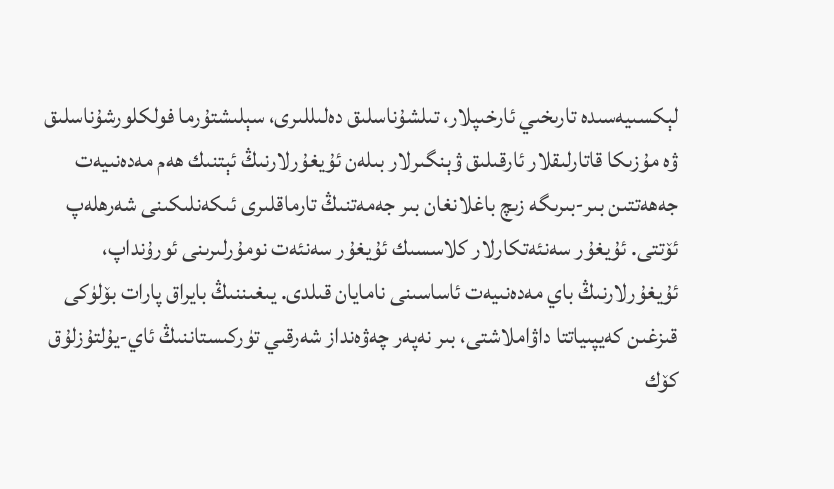لېكسىيەسىدە تارىخىي ئارخىپلار، تىلشۇناسلىق دەلىللىرى، سېلىشتۇرما فولكلورشۇناسلىق ۋە مۇزىكا قاتارلىقلار ئارقىلىق ۋېنگىرلار بىلەن ئۇيغۇرلارنىڭ ئېتنىك ھەم مەدەنىيەت جەھەتتىن بىر-بىرىگە زىچ باغلانغان بىر جەمەتنىڭ تارماقلىرى ئىكەنلىكىنى شەرھلەپ ئۆتتى. ئۇيغۇر سەنئەتكارلار كلاسسىك ئۇيغۇر سەنئەت نومۇرلىرىنى ئورۇنداپ، ئۇيغۇرلارنىڭ باي مەدەنىيەت ئاساسىنى نامايان قىلدى. يىغىننىڭ بايراق پارات بۆلۈكى قىزغىن كەيپىياتتا داۋاملاشتى، بىر نەپەر چەۋەنداز شەرقىي تۈركىستاننىڭ ئاي-يۇلتۇزلۇق كۆك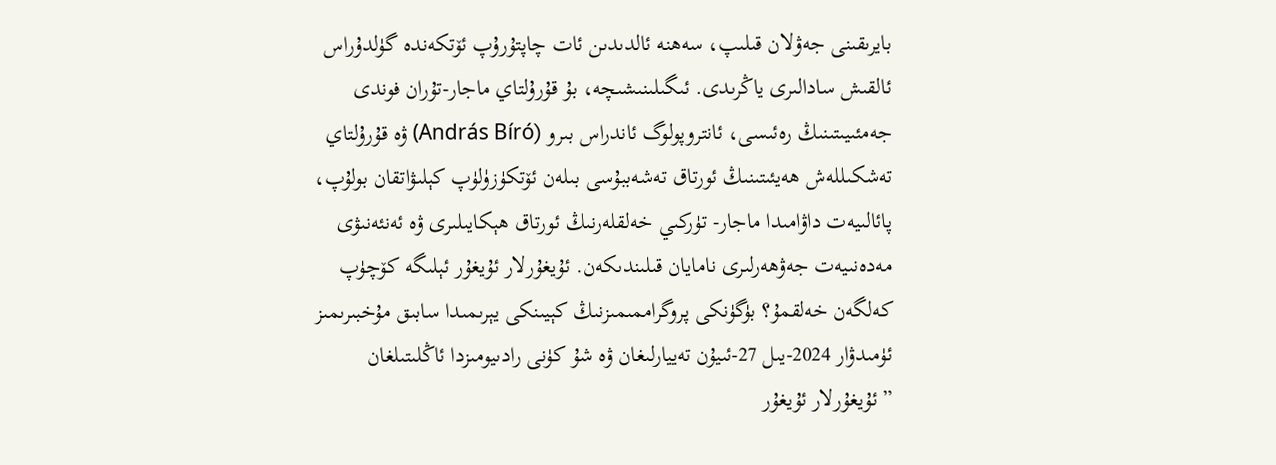بايرىقىنى جەۋلان قىلىپ، سەھنە ئالدىدىن ئات چاپتۇرۇپ ئۆتكەندە گۈلدۇراس ئالقىش سادالىرى ياڭرىدى. ئىگىلىنىشىچە، بۇ قۇرۇلتاي ماجار-تۇران فوندى جەمئىيىتىنىڭ رەئىسى، ئانتروپولوگ ئاندراس بىرو (András Bíró) ۋە قۇرۇلتاي تەشكىللەش ھەيئىتىنىڭ ئورتاق تەشەببۇسى بىلەن ئۆتكۈزۈلۈپ كېلىۋاتقان بولۇپ، پائالىيەت داۋامىدا ماجار- تۈركىي خەلقلەرنىڭ ئورتاق ھېكايىلىرى ۋە ئەنئەنىۋى مەدەنىيەت جەۋھەرلىرى نامايان قىلىندىكەن. ئۇيغۇرلار ئۇيغۇر ئېلىگە كۆچۈپ كەلگەن خەلقمۇ؟ بۈگۈنكى پروگراممىمىزنىڭ كېيىنكى يېرىمىدا سابىق مۇخبىرىمىز ئۈمىدۋار 2024-يىل 27-ئىيۇن تەييارلىغان ۋە شۇ كۈنى رادىيومىزدا ئاڭلىتىلغان ”ئۇيغۇرلار ئۇيغۇر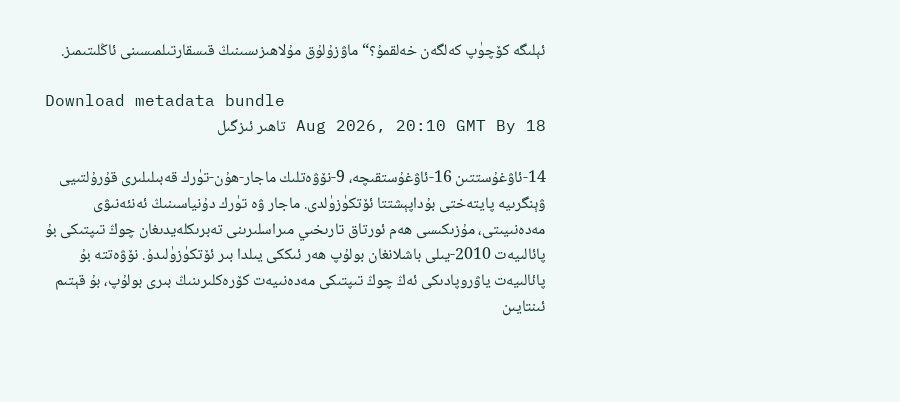ئېلىگە كۆچۈپ كەلگەن خەلقمۇ؟“ ماۋزۇلۇق مۇلاھىزىسىنىڭ قىسقارتىلمىسىنى ئاڭلىتىمىز.

Download metadata bundle
18 Aug 2026, 20:10 GMT By تاھىر ئىزگىل

14-ئاۋغۇستتىن 16-ئاۋغۇستقىچە، 9-نۆۋەتلىك ماجار-ھۇن-تۈرك قەبىلىلىرى قۇرۇلتىيى ۋېنگرىيە پايتەختى بۇداپېشتتا ئۆتكۈزۈلدى. ماجار ۋە تۈرك دۇنياسىنىڭ ئەنئەنىۋى مەدەنىيىتى، مۇزىكىسى ھەم ئورتاق تارىخىي مىراسلىرىنى تەبرىكلەيدىغان چوڭ تىپتىكى بۇ پائالىيەت 2010-يىلى باشلانغان بولۇپ ھەر ئىككى يىلدا بىر ئۆتكۈزۈلىدۇ. نۆۋەتتە بۇ پائالىيەت ياۋروپادىكى ئەڭ چوڭ تىپتىكى مەدەنىيەت كۆرەكلىرىنىڭ بىرى بولۇپ، بۇ قېتىم ئىنتايىن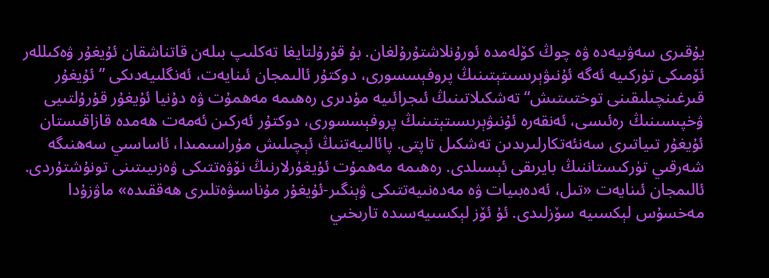يۇقىرى سەۋىيەدە ۋە چوڭ كۆلەمدە ئورۇنلاشتۇرۇلغان. بۇ قۇرۇلتايغا تەكلىپ بىلەن قاتناشقان ئۇيغۇر ۋەكىللەر ئۆمىكى تۈركىيە ئەگە ئۇنىۋېرىسىتېتىنىڭ پروفېسسورى، دوكتۇر ئالىمجان ئىنايەت، ئەنگلىيەدىكى ”ئۇيغۇر قىرغىنچىلىقىنى توختىىتىش“ تەشكىلاتىنىڭ ئىجرائىيە مۇدىرى رەھىمە مەھمۇت ۋە دۇنيا ئۇيغۇر قۇرۇلتىيى ۋخپىسىنىڭ رەئىسى، ئەنقەرە ئۇنىۋېرىسىتېتىنىڭ پروفېسسورى، دوكتۇر ئەركىن ئەمەت ھەمدە قازاقىستان ئۇيغۇر تىياتىرى سەنئەتكارلىرىدىن تەشكىل تاپتى. پائالىيەتنىڭ ئېچىلىش مۇراسىمىدا، ئاساسىي سەھنىگە شەرقىي تۈركىستاننىڭ بايرىقى ئېسىلدى. رەھىمە مەھمۇت ئۇيغۇرلارنىڭ نۆۋەتتىكى ۋەزىيىتىنى تونۇشتۇردى. ئالىمجان ئىنايەت «تىل، ئەدەبىيات ۋە مەدەنىيەتتىكى ۋېنگىر-ئۇيغۇر مۇناسىۋەتلىرى ھەققىدە» ماۋزۇدا مەخسۇس لېكسىيە سۆزلىدى. ئۇ ئۆز لېكسىيەسىدە تارىخىي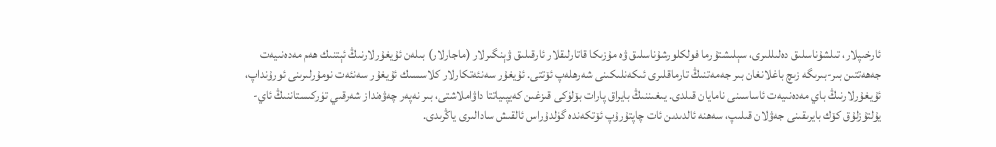ئارخىپلار، تىلشۇناسلىق دەلىللىرى، سېلىشتۇرما فولكلورشۇناسلىق ۋە مۇزىكا قاتارلىقلار ئارقىلىق ۋېنگىرلار (ماجارلار) بىلەن ئۇيغۇرلارنىڭ ئېتنىك ھەم مەدەنىيەت جەھەتتىن بىر-بىرىگە زىچ باغلانغان بىر جەمەتنىڭ تارماقلىرى ئىكەنلىكىنى شەرھلەپ ئۆتتى. ئۇيغۇر سەنئەتكارلار كلاسسىك ئۇيغۇر سەنئەت نومۇرلىرىنى ئورۇنداپ، ئۇيغۇرلارنىڭ باي مەدەنىيەت ئاساسىنى نامايان قىلدى. يىغىننىڭ بايراق پارات بۆلۈكى قىزغىن كەيپىياتتا داۋاملاشتى، بىر نەپەر چەۋەنداز شەرقىي تۈركىستاننىڭ ئاي-يۇلتۇزلۇق كۆك بايرىقىنى جەۋلان قىلىپ، سەھنە ئالدىدىن ئات چاپتۇرۇپ ئۆتكەندە گۈلدۇراس ئالقىش سادالىرى ياڭرىدى.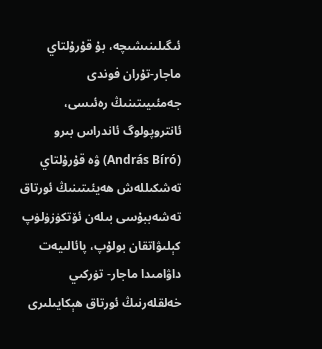ئىگىلىنىشىچە، بۇ قۇرۇلتاي ماجار-تۇران فوندى جەمئىيىتىنىڭ رەئىسى، ئانتروپولوگ ئاندراس بىرو (András Bíró) ۋە قۇرۇلتاي تەشكىللەش ھەيئىتىنىڭ ئورتاق تەشەببۇسى بىلەن ئۆتكۈزۈلۈپ كېلىۋاتقان بولۇپ، پائالىيەت داۋامىدا ماجار- تۈركىي خەلقلەرنىڭ ئورتاق ھېكايىلىرى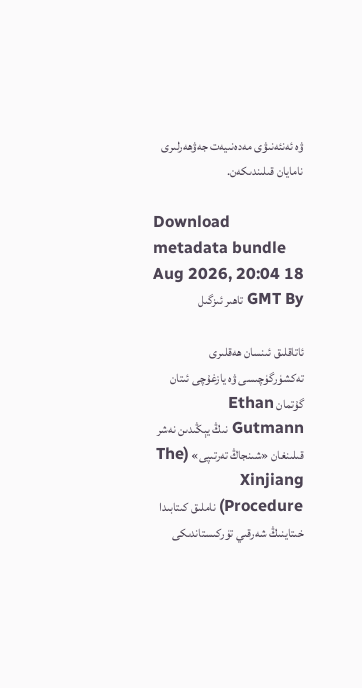ۋە ئەنئەنىۋى مەدەنىيەت جەۋھەرلىرى نامايان قىلىندىكەن.

Download metadata bundle
18 Aug 2026, 20:04 GMT By تاھىر ئىزگىل

ئاتاقلىق ئىنسان ھەقلىرى تەكشۈرگۈچىسى ۋە يازغۇچى ئىتان گۇتمان Ethan Gutmann نىڭ يېڭىدىن نەشر قىلىنغان «شىنجاڭ تەرتىپى» (The Xinjiang Procedure) ناملىق كىتابىدا خىتاينىڭ شەرقىي تۈركىستاندىكى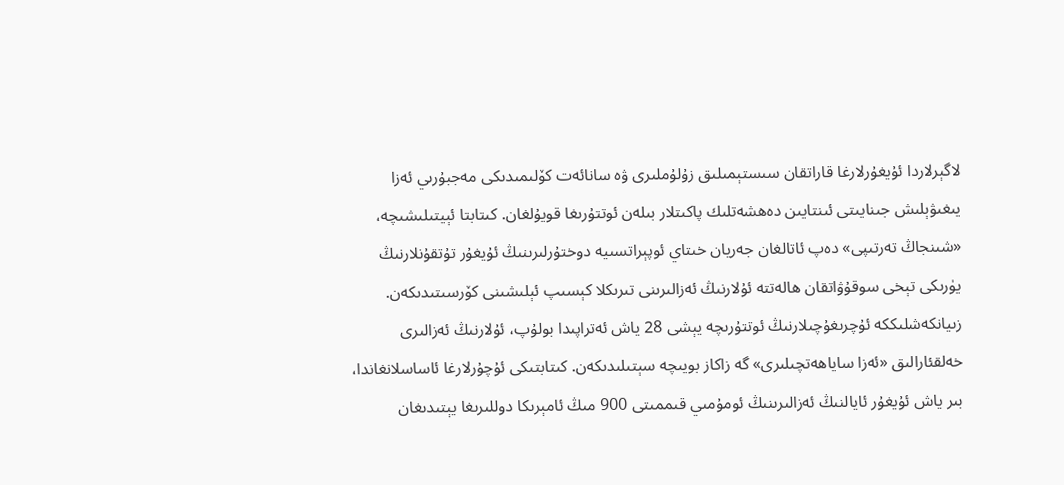لاگېرلاردا ئۇيغۇرلارغا قاراتقان سىستېمىلىق زۇلۇملىرى ۋە سانائەت كۆلىمىدىكى مەجبۇرىي ئەزا يىغىۋېلىش جىنايىتى ئىنتايىن دەھشەتلىك پاكىتلار بىلەن ئوتتۇرىغا قويۇلغان. كىتابتا ئېيتىلىشىچە، «شىنجاڭ تەرتىپى» دەپ ئاتالغان جەريان خىتاي ئوپېراتسىيە دوختۇرلىرىنىڭ ئۇيغۇر تۇتقۇنلارنىڭ يۈرىكى تېخى سوقۇۋاتقان ھالەتتە ئۇلارنىڭ ئەزالىرىنى تىرىكلا كېسىپ ئېلىشىنى كۆرسىتىدىكەن. زىيانكەشلىككە ئۇچرىغۇچىلارنىڭ ئوتتۇرىچە يېشى 28 ياش ئەتراپىدا بولۇپ، ئۇلارنىڭ ئەزالىرى خەلقئارالىق «ئەزا ساياھەتچىلىرى» گە زاكاز بويىچە سېتىلىدىكەن. كىتابتىكى ئۇچۇرلارغا ئاساسلانغاندا، بىر ياش ئۇيغۇر ئايالنىڭ ئەزالىرىنىڭ ئومۇمىي قىممىتى 900 مىڭ ئامېرىكا دوللىرىغا يېتىدىغان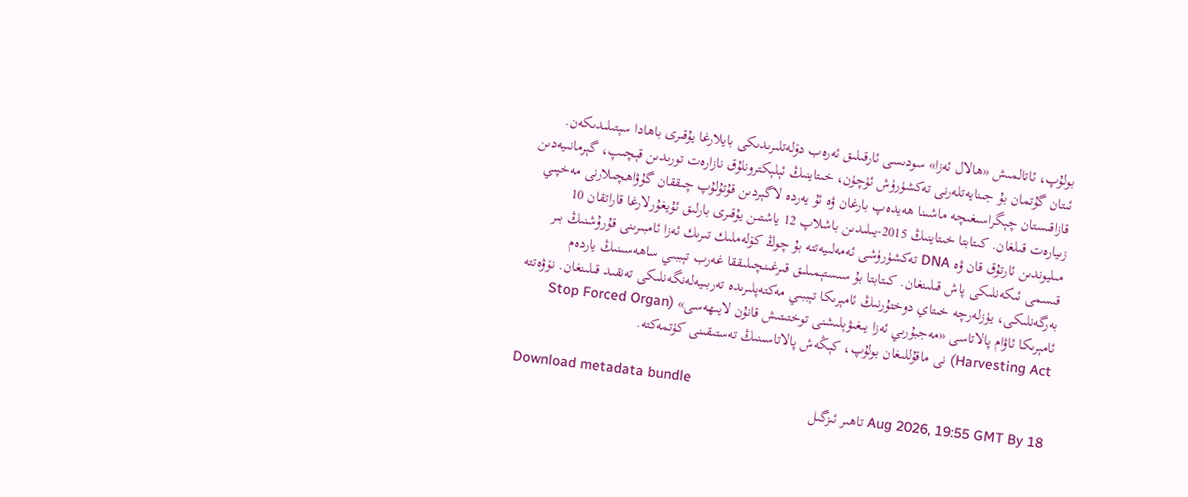بولۇپ، ئاتالمىش «ھالال ئەزا» سودىسى ئارقىلىق ئەرەب دۆلەتلىرىدىكى بايلارغا يۇقىرى باھادا سېتىلىدىكەن. ئىتان گۇتمان بۇ جىنايەتلەرنى تەكشۈرۈش ئۈچۈن، خىتاينىڭ ئېلېكترونلۇق نازارەت تورىدىن قېچىپ، گېرمانىيەدىن قازاقىستان چېگراسىغىچە ماشىنا ھەيدەپ بارغان ۋە ئۇ يەردە لاگېردىن قۇتۇلۇپ چىققان گۇۋاھچىلارنى مەخپىي زىيارەت قىلغان. كىتابتا خىتاينىڭ 2015-يىلىدىن باشلاپ 12 ياشتىن يۇقىرى بارلىق ئۇيغۇرلارغا قاراتقان 10 مىليوندىن ئارتۇق قان ۋە DNA تەكشۈرۈشى ئەمەلىيەتتە بۇ چوڭ كۆلەملىك تىرىك ئەزا ئامبىرىنى قۇرۇشنىڭ بىر قىسمى ئىكەنلىكى پاش قىلىنغان. كىتابتا بۇ سىستېمىلىق قىرغىنچىلىققا غەرب تېببىي ساھەسىنىڭ ياردەم بەرگەنلىكى، يۈزلەرچە خىتاي دوختۇرنىڭ ئامېرىكا تېببىي مەكتەپلىرىدە تەربىيەلەنگەنلىكى تەنقىد قىلىنغان. نۆۋەتتە ئامېرىكا ئاۋام پالاتاسى «مەجبۇرىي ئەزا يىغىۋېلىشنى توختىتىش قانۇن لايىھەسى» (Stop Forced Organ Harvesting Act) نى ماقۇللىغان بولۇپ، كېڭەش پالاتاسىنىڭ تەستىقىنى كۈتمەكتە.

Download metadata bundle
18 Aug 2026, 19:55 GMT By تاھىر ئىزگىل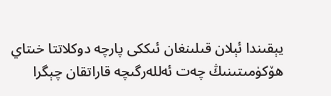يېقىندا ئېلان قىلىنغان ئىككى پارچە دوكلاتتا خىتاي ھۆكۈمىتىنىڭ چەت ئەللەرگىچە قاراتقان چېگرا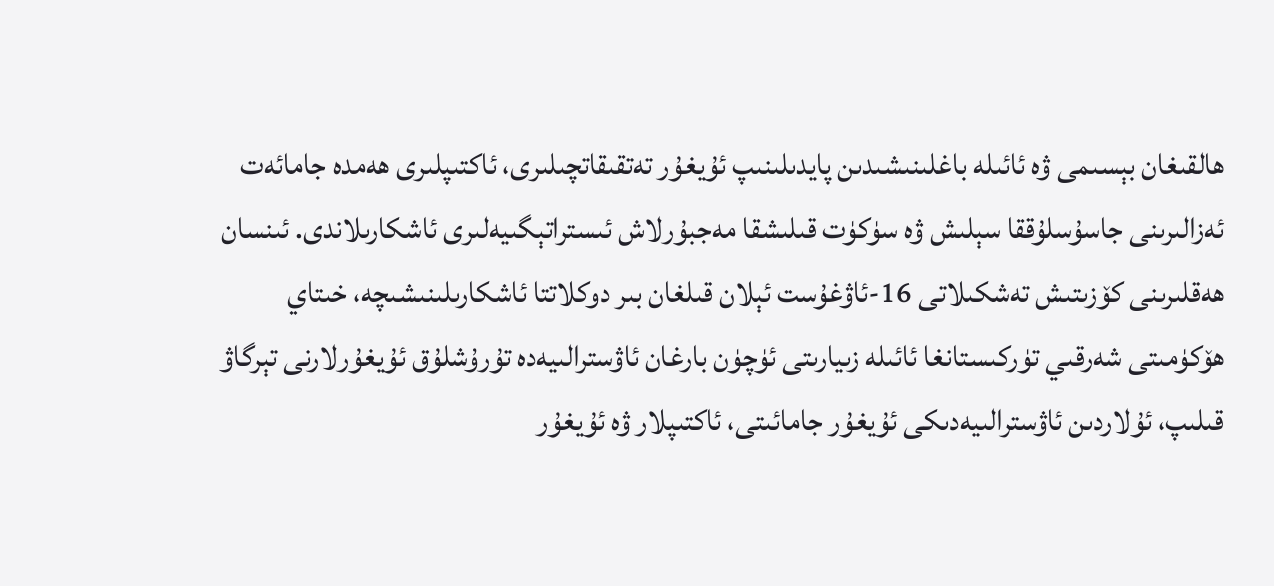ھالقىغان بېسىمى ۋە ئائىلە باغلىنىشىدىن پايدىلىنىپ ئۇيغۇر تەتقىقاتچىلىرى، ئاكتىپلىرى ھەمدە جامائەت ئەزالىرىنى جاسۇسلۇققا سېلىش ۋە سۈكۈت قىلىشقا مەجبۇرلاش ئىستراتېگىيەلىرى ئاشكارىلاندى. ئىنسان ھەقلىرىنى كۆزىتىش تەشكىلاتى 16-ئاۋغۇست ئېلان قىلغان بىر دوكلاتتا ئاشكارىلىنىشىچە، خىتاي ھۆكۈمىتى شەرقىي تۈركىستانغا ئائىلە زىيارىتى ئۈچۈن بارغان ئاۋسترالىيەدە تۇرۇشلۇق ئۇيغۇرلارنى تېرگاۋ قىلىپ، ئۇلاردىن ئاۋسترالىيەدىكى ئۇيغۇر جامائىتى، ئاكتىپلار ۋە ئۇيغۇر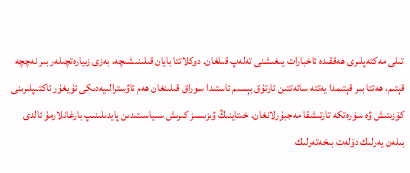تىلى مەكتەپلىرى ھەققىدە ئاخبارات يىغىشنى تەلەپ قىلغان. دوكلاتتا بايان قىلىنىشىچە، بەزى زىيارەتچىلەر بىر نەچچە قېتىم، ھەتتا بىر قېتىمدا يەتتە سائەتتىن ئارتۇق بېسىم ئاستىدا سوراق قىلىنغان ھەم ئاۋسترالىيەدىكى ئۇيغۇر ئاكتىپلىرىنى كۆزىتىش ۋە سۈرەتكە تارتىشقا مەجبۇرلانغان. خىتاينىڭ ۋىزىسىز كىرىش سىياسىتىدىن پايدىلىنىپ بارغانلارمۇ ئالدى بىلەن يەرلىك دۆلەت بىخەتەرلىك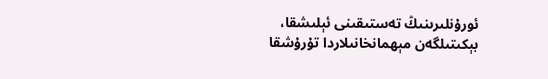ئورۇنلىرىنىڭ تەستىقىنى ئېلىشقا، بېكىتىلگەن مېھمانخانىلاردا تۇرۇشقا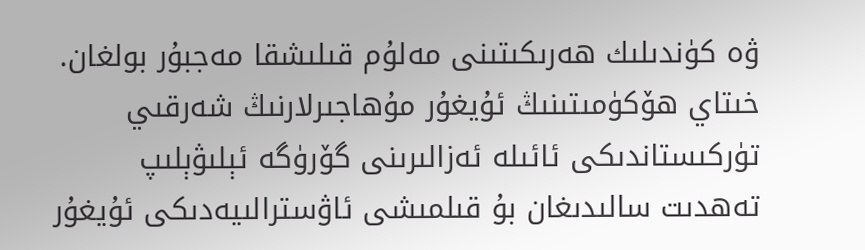ۋە كۈندىلىك ھەرىكىتىنى مەلۇم قىلىشقا مەجبۇر بولغان. خىتاي ھۆكۈمىتىنىڭ ئۇيغۇر مۇھاجىرلارنىڭ شەرقىي تۈركىستاندىكى ئائىلە ئەزالىرىنى گۆرۈگە ئېلىۋېلىپ تەھدىت سالىدىغان بۇ قىلمىشى ئاۋسترالىيەدىكى ئۇيغۇر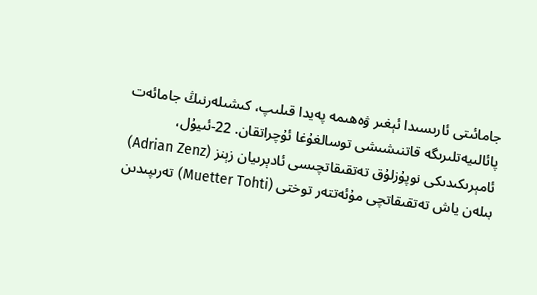جامائىتى ئارىسىدا ئېغىر ۋەھىمە پەيدا قىلىپ، كىشىلەرنىڭ جامائەت پائالىيەتلىرىگە قاتنىشىشى توسالغۇغا ئۇچراتقان. 22-ئىيۇل، ئامېرىكىدىكى نوپۇزلۇق تەتقىقاتچىسى ئادېرىيان زېنز (Adrian Zenz) بىلەن ياش تەتقىقاتچى مۇئەتتەر توختى (Muetter Tohti) تەرىپىدىن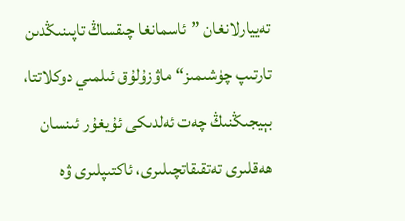تەييارلانغان ”ئاسمانغا چىقساڭ تاپىنىڭدىن تارتىپ چۈشىمىز“ ماۋزۇلۇق ئىلمىي دوكلاتتا، بېيجىڭنىڭ چەت ئەلدىكى ئۇيغۇر ئىنسان ھەقلىرى تەتقىقاتچىلىرى، ئاكتىپلىرى ۋە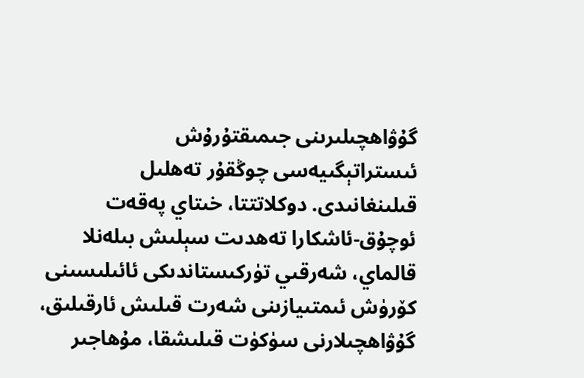گۇۋاھچىلىرىنى جىمىقتۇرۇش ئىستراتېگىيەسى چوڭقۇر تەھلىل قىلىنغانىدى. دوكلاتتتا، خىتاي پەقەت ئوچۇق-ئاشكارا تەھدىت سېلىش بىلەنلا قالماي، شەرقىي تۈركىستاندىكى ئائىلىسىنى كۆرۈش ئىمتىيازىنى شەرت قىلىش ئارقىلىق، گۇۋاھچىلارنى سۈكۈت قىلىشقا، مۇھاجىر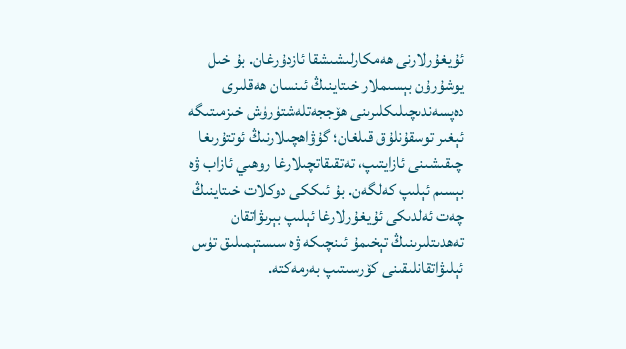ئۇيغۇرلارنى ھەمكارلىشىشقا ئازدۇرغان. بۇ خىل يوشۇرۇن بېسىملار خىتاينىڭ ئىنسان ھەقلىرى دەپسەندىچىلىكلىرىنى ھۆججەتلەشتۈرۈش خىزمىتىگە ئېغىر توسقۇنلۇق قىلغان؛ گۇۋاھچىلارنىڭ ئوتتۇرىغا چىقىشىنى ئازايتىپ، تەتقىقاتچىلارغا روھىي ئازاب ۋە بېسىم ئېلىپ كەلگەن. بۇ ئىككى دوكلات خىتاينىڭ چەت ئەلدىكى ئۇيغۇرلارغا ئېلىپ بېرىۋاتقان تەھدىتلىرىنىڭ تېخىمۇ ئىنچىكە ۋە سىستېمىلىق تۈس ئېلىۋاتقانلىقىنى كۆرسىتىپ بەرمەكتە.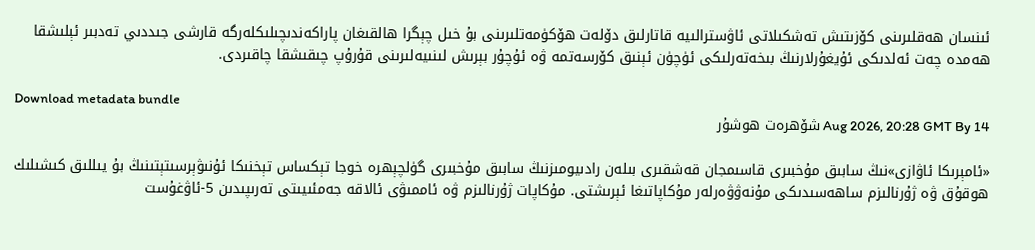ئىنسان ھەقلىرىنى كۆزىتىش تەشكىلاتى ئاۋسترالىيە قاتارلىق دۆلەت ھۆكۈمەتلىرىنى بۇ خىل چېگرا ھالقىغان پاراكەندىچىلىكلەرگە قارشى جىددىي تەدبىر ئېلىشقا ھەمدە چەت ئەلدىكى ئۇيغۇرلارنىڭ بىخەتەرلىكى ئۈچۈن ئېنىق كۆرسەتمە ۋە ئۇچۇر بېرىش لىنىيەلىرىنى قۇرۇپ چىقىشقا چاقىردى.

Download metadata bundle
14 Aug 2026, 20:28 GMT By شۆھرەت ھوشۇر

«ئامېرىكا ئاۋازى»نىڭ سابىق مۇخبىرى قاسىمجان قەشقىرى بىلەن رادىيومىزنىڭ سابىق مۇخبىرى گۈلچېھرە خوجا تېكساس تېخنىكا ئۇنىۋېرسىتېتىنىڭ بۇ يىللىق كىشىلىك ھوقۇق ۋە ژۇرنالىزم ساهەسىدىكى مۇنەۋۋەرلەر مۇكاپاتىغا ئېرىشتى. مۇكاپات ژۇرنالىزم ۋە ئاممىۋى ئالاقە جەمئىيىتى تەرىپىدىن 5-ئاۋغۇست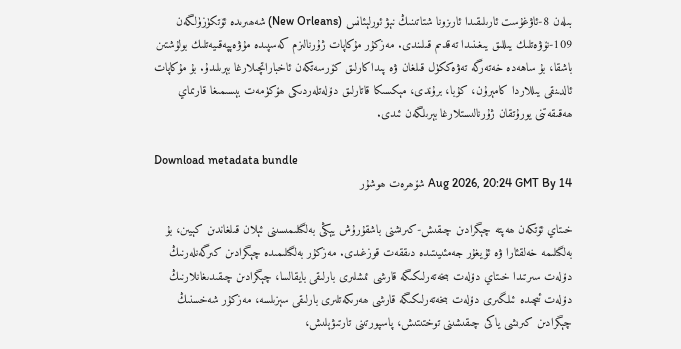بىلەن 8-ئاۋغۇست ئارىلىقىدا ئارىزونا شتاتىنىڭ نېۋ ئورلېئانس (New Orleans) شەھىرىدە ئۆتكۈزۈلگەن 109-نۆۋەتلىك يىللىق يىغىنىدا تەقدىم قىلىندى. مەزكۇر مۇكاپات ژۇرنالىزم كەسپىدە مۇۋەپپەقىيەتلىك بولۇشتىن باشقا، بۇ ساهەدە خەتەرگە تەۋەككۈل قىلغان ۋە پىداكارلىق كۆرسەتكەن ئاخباراتچىلارغا بېرىلىدۇ. بۇ مۇكاپات ئالدىنقى يىللاردا كامېرۇن، كۇبا، برۇندى، مېكسىكا قاتارلىق دۆلەتلەردىكى ھۆكۈمەت بېسىمىغا قارىماي ھەقىقەتنى يورۇتقان ژۇرنالىستلارغا بېرىلگەن ئىدى.

Download metadata bundle
14 Aug 2026, 20:24 GMT By شۆھرەت ھوشۇر

خىتاي ئۆتكەن ھەپتە چېگرادىن چىقىش-كىرىشنى باشقۇرۇش يېڭى بەلگىلىمىسىنى ئېلان قىلغاندىن كېيىن، بۇ بەلگىلىمە خەلقئارا ۋە ئۇيغۇر جەمئىيىتىدە دىققەت قوزغىدى. مەزكۇر بەلگىلىمىدە چېگرادىن كىرگەنلەرنىڭ دۆلەت سىرتىدا خىتاي دۆلەت بىخەتەرلىكىگە قارشى ئىشلىرى بارلىقى بايقالسا، چېگرادىن چىقىدىغانلارنىڭ دۆلەت ئىچىدە ئىلگىرى دۆلەت بىخەتەرلىكىگە قارشى ھەرىكەتلىرى بارلىقى سېزىلسە، مەزكۇر شەخسنىڭ چېگرادىن كىرىشى ياكى چىقىشىنى توختىتىش، پاسپورتىنى تارتىۋېلىش،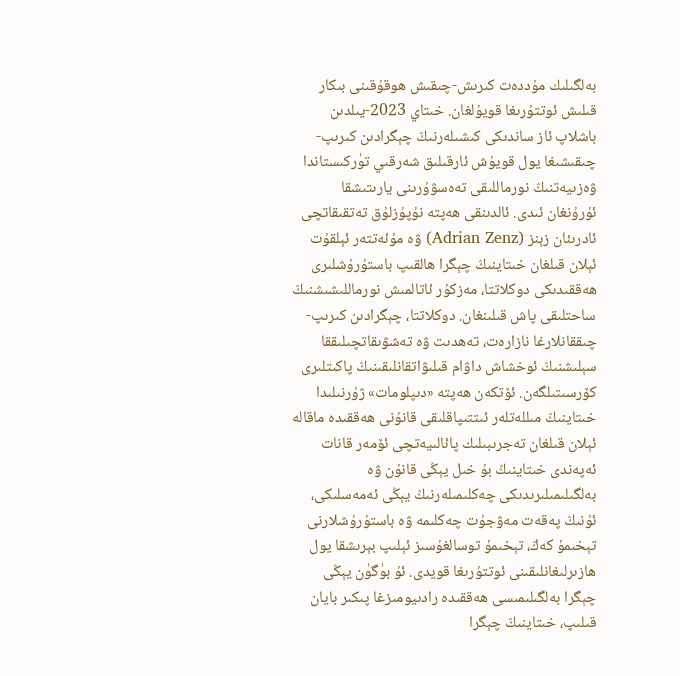بەلگىلىك مۇددەت كىرىش-چىقىش ھوقۇقىنى بىكار قىلىش ئوتتۇرىغا قويۇلغان. خىتاي 2023-يىلدىن باشلاپ ئاز ساندىكى كىشىلەرنىڭ چېگرادىن كىرىپ-چىقىشىغا يول قويۇش ئارقىلىق شەرقىي تۈركىستاندا ۋەزىيەتنىڭ نورماللىقى تەەسۋۇرىنى يارىتىشقا ئۇرۇنغان ئىدى. ئالدىنقى ھەپتە نۇپۇزلۇق تەتقىقاتچى ئادرىئان زېنز (Adrian Zenz) ۋە مۇئەتتەر ئېلقۇت ئېلان قىلغان خىتاينىڭ چېگرا ھالقىپ باستۇرۇشلىرى ھەققىدىكى دوكلاتتا، مەزكۇر ئاتالمىش نورماللىشىشنىڭ ساحتلىقى پاش قىلىنغان. دوكلاتتا، چېگرادىن كىرىپ-چىققانلارغا نازارەت، تەھدىت ۋە تەشۋىقاتچىلىققا سېلىشنىڭ ئوخشاش داۋام قىلىۋاتقانلىقىنىڭ پاكىتلىرى كۆرسىتىلگەن. ئۆتكەن ھەپتە «دىپلومات» ژۇرنىلىدا خىتاينىڭ مىللەتلەر ئىتتىپاقلىقى قانۇنى ھەققىدە ماقاله ئېلان قىلغان تەجرىبىلىك پائالىيەتچى ئۆمەر قانات ئەپەندى خىتاينىڭ بۇ خىل يېڭى قانۇن ۋە بەلگىلىمىلىرىدىكى چەكلىمىلەرنىڭ يېڭى ئەمەسلىكى، ئۇنىڭ پەقەت مەۋجۇت چەكلىمە ۋە باستۇرۇشلارنى تېخىمۇ كەڭ، تېخىمۇ توسالغۇسىز ئېلىپ بېرىشقا يول ھازىرلىغانلىقىنى ئوتتۇرىغا قويدى. ئۇ بۈگۈن يېڭى چېگرا بەلگىلىمىسى ھەققىدە رادىيومىزغا پىكىر بايان قىلىپ، خىتاينىڭ چېگرا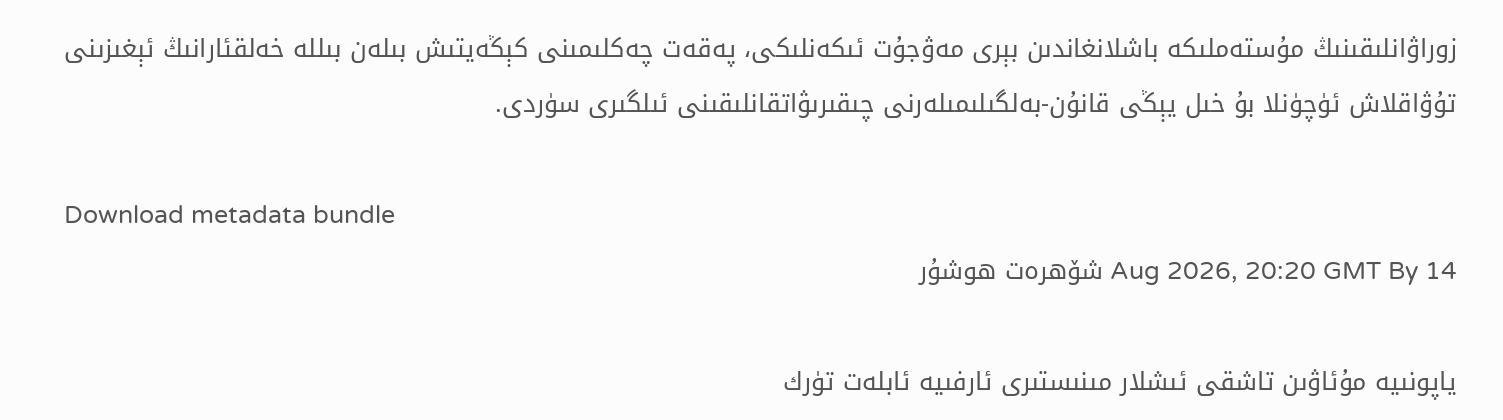زوراۋانلىقىنىڭ مۇستەملىكە باشلانغاندىن بېرى مەۋجۇت ئىكەنلىكى، پەقەت چەكلىمىنى كېڭەيتىش بىلەن بىللە خەلقئارانىڭ ئېغىزىنى تۇۋاقلاش ئۈچۈنلا بۇ خىل يېڭى قانۇن-بەلگىلىمىلەرنى چىقىرىۋاتقانلىقىنى ئىلگىرى سۈردى.

Download metadata bundle
14 Aug 2026, 20:20 GMT By شۆھرەت ھوشۇر

ياپونىيە مۇئاۋىن تاشقى ئىشلار مىنىستىرى ئارفىيە ئابلەت تۈرك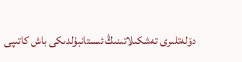دۆلەتلىرى تەشكىلاتىنىڭ ئىستانبۇلدىكى باش كاتىپى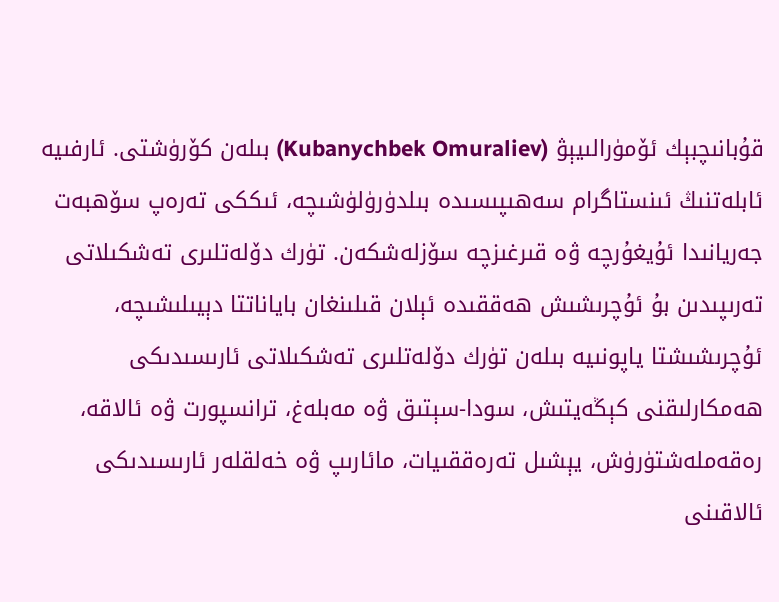قۇبانىچبېك ئۆمۈرالىيېۋ (Kubanychbek Omuraliev) بىلەن كۆرۈشتى. ئارفىيە ئابلەتنىڭ ئىنستاگرام سەھىپىسىدە بىلدۈرۈلۈشىچە، ئىككى تەرەپ سۆھبەت جەريانىدا ئۇيغۇرچە ۋە قىرغىزچە سۆزلەشكەن. تۈرك دۆلەتلىرى تەشكىلاتى تەرىپىدىن بۇ ئۇچرىشىش ھەققىدە ئېلان قىلىنغان باياناتتا دېيىلىشىچە، ئۇچرىشىشتا ياپونىيە بىلەن تۈرك دۆلەتلىرى تەشكىلاتى ئارىسىدىكى ھەمكارلىقنى كېڭەيتىش، سودا-سېتىق ۋە مەبلەغ، ترانسپورت ۋە ئالاقە، رەقەملەشتۈرۈش، يېشىل تەرەققىيات، مائارىپ ۋە خەلقلەر ئارىسىدىكى ئالاقىنى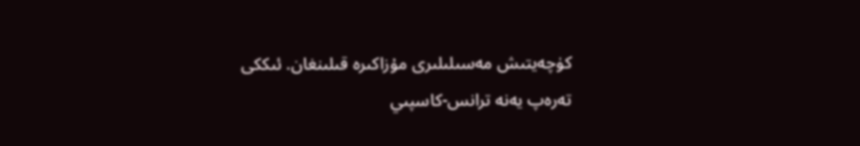كۈچەيتىش مەسىلىلىرى مۇزاكىرە قىلىنغان. ئىككى تەرەپ يەنە ترانس-كاسپىي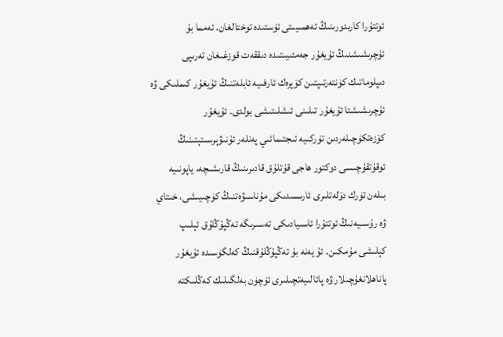ئوتتۇرا كارىدورىنىڭ ئەھمىيىتى ئۈستىدە توختالغان. ئەمما بۇ ئۇچرىشىشنىڭ ئۇيغۇر جەمئىيىتىدە دىققەت قوزغىغان تەرىپى دىپلوماتىك كۈنتەرتىپتىن كۆپرەك ئارفىيە ئابلەتنىڭ ئۇيغۇر كىملىكى ۋە ئۇچرىشىشتا ئۇيغۇر تىلىنى ئىشلىتىشى بولدى. ئۇيغۇر كۆزەتكۈچىلەردىن تۈركىيە ئىجتىمائىي پەنلەر ئۇنىۋېرسىتېتىنىڭ ئوقۇتقۇچىسى دوكتور ھاجى قۇتلۇق قادىرىنىڭ قارىشىچە، ياپونىيە بىلەن تۈرك دۆلەتلىرى ئارىسىدىكى مۇناسىۋەتنىڭ كۈچىيىشى، خىتاي ۋە رۇسىيەنىڭ ئوتتۇرا ئاسىيادىكى تەسىرىگە تەڭپۇڭلۇق ئېلىپ كېلىشى مۇمكىن. ئۇ يەنە بۇ تەڭپۇڭلۇقنىڭ كەلگۈسىدە ئۇيغۇر پاناھلانغۇچىلار ۋە پائالىيەتچىلىرى ئۈچۈن بەلگىلىك كەڭلىكتە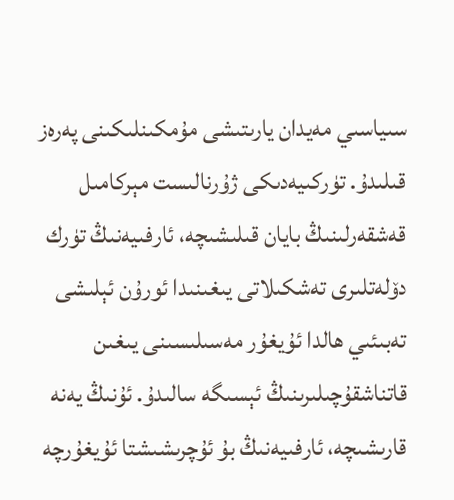سىياسىي مەيدان يارىتىشى مۇمكىنلىكىنى پەرەز قىلىدۇ. تۈركىيەدىكى ژۇرنالىست مېركامىل قەشقەرلىنىڭ بايان قىلىشىچە، ئارفىيەنىڭ تۈرك دۆلەتلىرى تەشكىلاتى يىغىنىدا ئورۇن ئېلىشى تەبىئىي ھالدا ئۇيغۇر مەسىلىسىنى يىغىن قاتناشقۇچىلىرىنىڭ ئېسىگە سالىدۇ. ئۇنىڭ يەنە قارىشىچە، ئارفىيەنىڭ بۇ ئۇچرىشىشتا ئۇيغۇرچە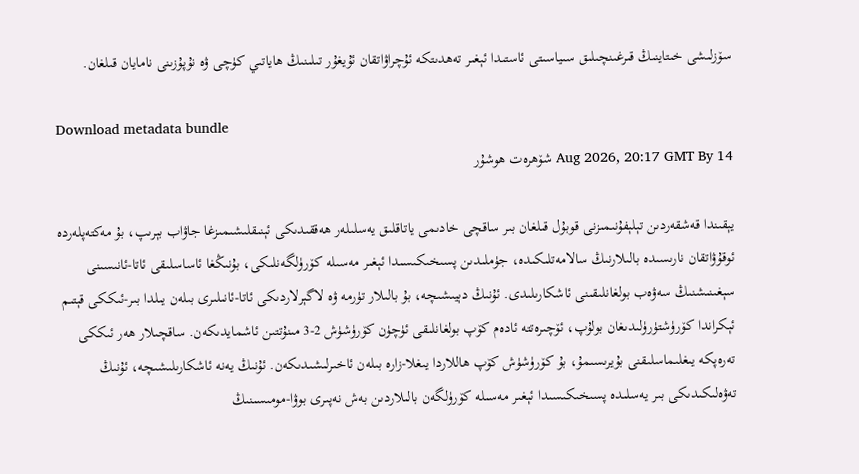سۆزلىشى خىتاينىڭ قىرغىنچىلىق سىياسىتى ئاستىدا ئېغىر تەھدىتكە ئۇچراۋاتقان ئۇيغۇر تىلىنىڭ ھاياتىي كۈچى ۋە نۇپۇزىنى نامايان قىلغان.

Download metadata bundle
14 Aug 2026, 20:17 GMT By شۆھرەت ھوشۇر

يېقىندا قەشقەردىن تېلېفۇنىمىزنى قوبۇل قىلغان بىر ساقچى خادىمى ياتاقلىق يەسلىلەر ھەققىدىكى ئېنىقلىشىمىزغا جاۋاب بېرىپ، بۇ مەكتەپلەردە ئوقۇۋاتقان نارىسىدە بالىلارنىڭ سالامەتلىكىدە، جۈملىدىن پسىخىكىسىدا ئېغىر مەسىلە كۆرۈلگەنلىكى، بۇنىڭغا ئاساسلىقى ئاتا-ئانىسىنى سېغىنىشنىڭ سەۋەب بولغانلىقىنى ئاشكارىلىدى. ئۇنىڭ دېيىشىچە، بۇ بالىلار تۈرمە ۋە لاگېرلاردىكى ئاتا-ئانىلىرى بىلەن يىلدا بىر-ئىككى قېتىم ئېكراندا كۆرۈشتۈرۈلىدىغان بولۇپ، ئۆچىرەتتە ئادەم كۆپ بولغانلىقى ئۈچۈن كۆرۈشۈش 2-3 مىنۇتتىن ئاشمايدىكەن. ساقچىلار ھەر ئىككى تەرەپكە يىغلىماسلىقنى بۇيرىسىمۇ، بۇ كۆرۈشۈش كۆپ ھاللاردا يىغلا-زارە بىلەن ئاخىرلىشىدىكەن. ئۇنىڭ يەنە ئاشكارىلىشىچە، ئۇنىڭ تەۋەلىكىدىكى بىر يەسلىدە پسىخىكىسىدا ئېغىر مەسىلە كۆرۈلگەن بالىلاردىن بەش نەپىرى بوۋا-مومىسىنىڭ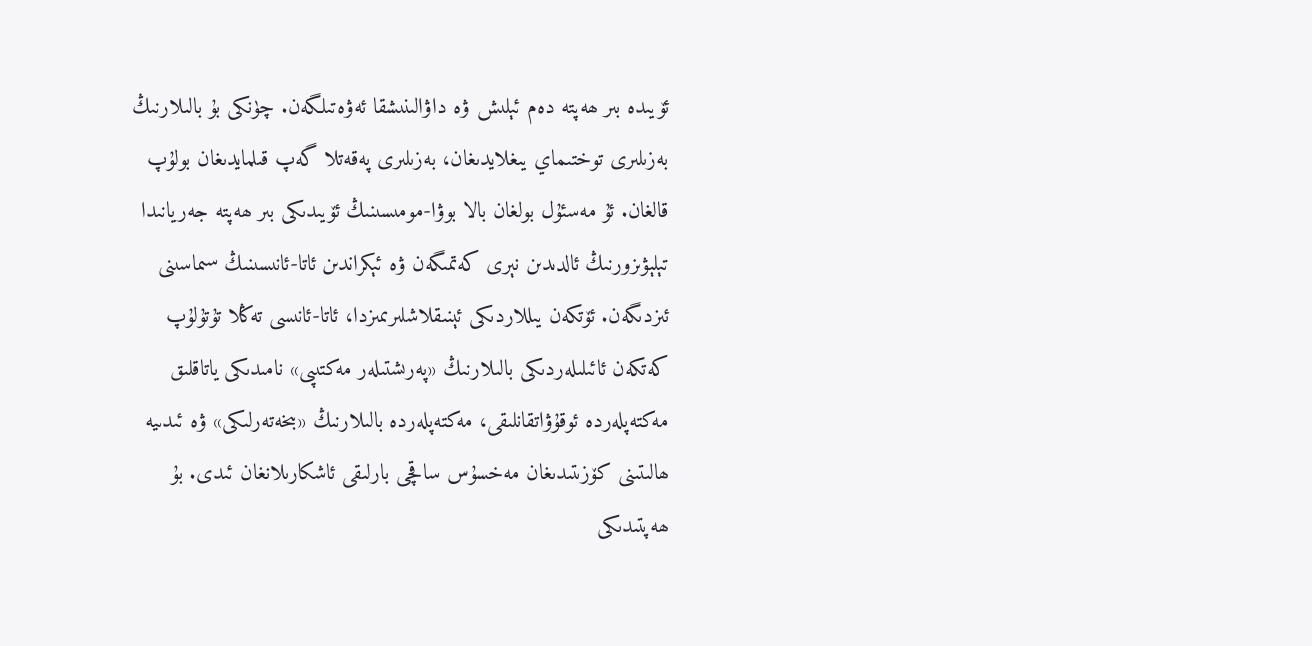ئۆيىدە بىر ھەپتە دەم ئېلىش ۋە داۋالىنىشقا ئەۋەتىلگەن. چۈنكى بۇ بالىلارنىڭ بەزىلىرى توختىماي يىغلايدىغان، بەزىلىرى پەقەتلا گەپ قىلمايدىغان بولۇپ قالغان. ئۇ مەسئۇل بولغان بالا بوۋا-مومىسىنىڭ ئۆيىدىكى بىر ھەپتە جەريانىدا تېلېۋىزورنىڭ ئالدىدىن نېرى كەتمىگەن ۋە ئېكراندىن ئاتا-ئانىسىنىڭ سىماسىنى ئىزدىگەن. ئۆتكەن يىللاردىكى ئېنىقلاشلىرىمىزدا، ئاتا-ئانىسى تەڭلا تۇتۇلۇپ كەتكەن ئائىلىلەردىكى بالىلارنىڭ «پەرىشتىلەر مەكتىپى» نامىدىكى ياتاقلىق مەكتەپلەردە ئوقۇۋاتقانلىقى، مەكتەپلەردە بالىلارنىڭ «بىخەتەرلىكى» ۋە ئىدىيە ھالىتىنى كۆزىتىدىغان مەخسۇس ساقچى بارلىقى ئاشكارىلانغان ئىدى. بۇ ھەپتىدىكى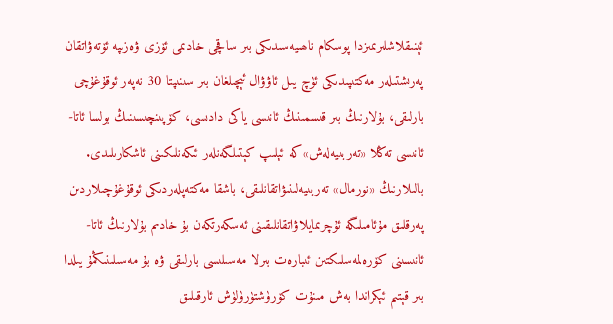ئېنىقلاشلىرىمىزدا پوسكام ناھىيەسىدىكى بىر ساقچى خادىمى ئۆزى ۋەزىپە ئۆتەۋاتقان پەرىشتىلەر مەكتىپىدىكى ئۈچ يىل ئاۋۋال ئېچىلغان بىر سىنىپتا 30 نەپەر ئوقۇغۇچى بارلىقى، بۇلارنىڭ بىر قىسمىنىڭ ئانىسى ياكى دادىسى، كۆپىنچىسىنىڭ بولسا ئاتا-ئانىسى تەڭلا «تەربىيەلەش»كە ئېلىپ كېتىلگەنلەر ئىكەنلىكىنى ئاشكارىلىدى. بالىلارنىڭ «نورمال» تەربىيەلىنىۋاتقانلىقى، باشقا مەكتەپلەردىكى ئوقۇغۇچىلاردىن پەرقلىق مۇئامىلىگە ئۇچرىمايلاۋاتقانلىقىنى ئەسكەرتكەن بۇ خادىم بۇلارنىڭ ئاتا-ئانىسىنى كۆرەلمەسلىكتىن ئىبارەت بىرلا مەسىلىسى بارلىقى ۋە بۇ مەسىلىنىڭمۇ يىلدا بىر قېتىم ئېكراندا بەش مىنۇت كۆرۈشتۈرۈلۈش ئارقىلىق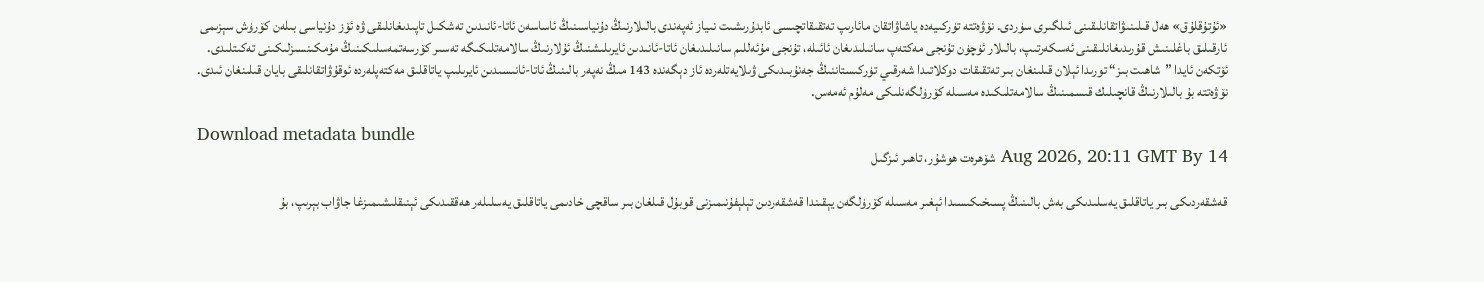«ئۇتۇقلۇق» هەل قىلىنىۋاتقانلىقىنى ئىلگىرى سۈردى. نۆۋەتتە تۈركىيەدە ياشاۋاتقان مائارىپ تەتقىقاتچىسى ئابدۇرىشىت نىياز ئەپەندى بالىلارنىڭ دۇنياسىنىڭ ئاساسەن ئاتا-ئانىدىن تەشكىل تاپىدىغانلىقى ۋە ئۆز دۇنياسى بىلەن كۆرۈش سېزىمى ئارقىلىق باغلىنىش قۇرىدىغانلىقىنى ئەسكەرتىپ، بالىلار ئۈچۈن تۇنجى مەكتەپ سانىلىدىغان ئائىلە، تۇنجى مۇئەللىم سانىلىدىغان ئاتا-ئانىدىن ئايرىلىشنىڭ ئۇلارنىڭ سالامەتلىكىگە تەسىر كۆرسەتمەسلىكىنىڭ مۇمكىنسىزلىكىنى تەكىتلىدى. ئۆتكەن ئايدا ”شاھىت بىز“ تورىدا ئېلان قىلىنغان بىر تەتقىقات دوكلاتىدا شەرقىي تۈركىستاننىڭ جەنۇبىدىكى ۋىلايەتلەردە ئاز دېگەندە 143 مىڭ نەپەر بالىنىڭ ئاتا-ئانىسىدىن ئايرىلىپ ياتاقلىق مەكتەپلەردە ئوقۇۋاتقانلىقى بايان قىلىنغان ئىدى. نۆۋەتتە بۇ بالىلارنىڭ قانچىلىك قىسمىنىڭ سالامەتلىكىدە مەسىلە كۆرۈلگەنلىكى مەلۇم ئەمەس.

Download metadata bundle
14 Aug 2026, 20:11 GMT By شۆھرەت ھوشۇر، تاھىر ئىزگىل

قەشقەردىكى بىر ياتاقلىق يەسلىدىكى بەش بالىنىڭ پسىخىكىسىدا ئېغىر مەسىلە كۆرۈلگەن يېقىندا قەشقەردىن تېلېفۇنىمىزنى قوبۇل قىلغان بىر ساقچى خادىمى ياتاقلىق يەسلىلەر ھەققىدىكى ئېنىقلىشىمىزغا جاۋاب بېرىپ، بۇ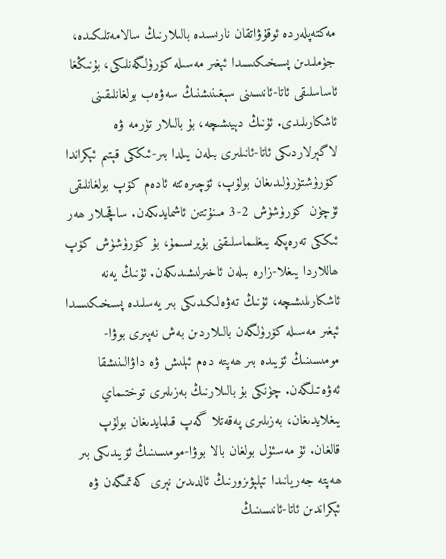مەكتەپلەردە ئوقۇۋاتقان نارىسىدە بالىلارنىڭ سالامەتلىكىدە، جۈملىدىن پسىخىكىسىدا ئېغىر مەسىلە كۆرۈلگەنلىكى، بۇنىڭغا ئاساسلىقى ئاتا-ئانىسىنى سېغىنىشنىڭ سەۋەب بولغانلىقىنى ئاشكارىلىدى. ئۇنىڭ دېيىشىچە، بۇ بالىلار تۈرمە ۋە لاگېرلاردىكى ئاتا-ئانىلىرى بىلەن يىلدا بىر-ئىككى قېتىم ئېكراندا كۆرۈشتۈرۈلىدىغان بولۇپ، ئۆچىرەتتە ئادەم كۆپ بولغانلىقى ئۈچۈن كۆرۈشۈش 2-3 مىنۇتتىن ئاشمايدىكەن. ساقچىلار ھەر ئىككى تەرەپكە يىغلىماسلىقنى بۇيرىسىمۇ، بۇ كۆرۈشۈش كۆپ ھاللاردا يىغلا-زارە بىلەن ئاخىرلىشىدىكەن. ئۇنىڭ يەنە ئاشكارىلىشىچە، ئۇنىڭ تەۋەلىكىدىكى بىر يەسلىدە پسىخىكىسىدا ئېغىر مەسىلە كۆرۈلگەن بالىلاردىن بەش نەپىرى بوۋا-مومىسىنىڭ ئۆيىدە بىر ھەپتە دەم ئېلىش ۋە داۋالىنىشقا ئەۋەتىلگەن. چۈنكى بۇ بالىلارنىڭ بەزىلىرى توختىماي يىغلايدىغان، بەزىلىرى پەقەتلا گەپ قىلمايدىغان بولۇپ قالغان. ئۇ مەسئۇل بولغان بالا بوۋا-مومىسىنىڭ ئۆيىدىكى بىر ھەپتە جەريانىدا تېلېۋىزورنىڭ ئالدىدىن نېرى كەتمىگەن ۋە ئېكراندىن ئاتا-ئانىسىنىڭ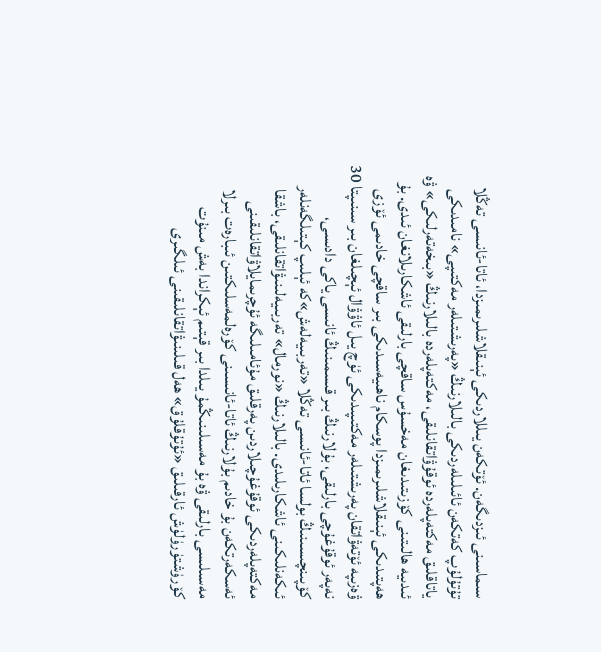سىماسىنى ئىزدىگەن. ئۆتكەن يىللاردىكى ئېنىقلاشلىرىمىزدا، ئاتا-ئانىسى تەڭلا تۇتۇلۇپ كەتكەن ئائىلىلەردىكى بالىلارنىڭ «پەرىشتىلەر مەكتىپى» نامىدىكى ياتاقلىق مەكتەپلەردە ئوقۇۋاتقانلىقى، مەكتەپلەردە بالىلارنىڭ «بىخەتەرلىكى» ۋە ئىدىيە ھالىتىنى كۆزىتىدىغان مەخسۇس ساقچى بارلىقى ئاشكارىلانغان ئىدى. بۇ ھەپتىدىكى ئېنىقلاشلىرىمىزدا پوسكام ناھىيەسىدىكى بىر ساقچى خادىمى ئۆزى ۋەزىپە ئۆتەۋاتقان پەرىشتىلەر مەكتىپىدىكى ئۈچ يىل ئاۋۋال ئېچىلغان بىر سىنىپتا 30 نەپەر ئوقۇغۇچى بارلىقى، بۇلارنىڭ بىر قىسمىنىڭ ئانىسى ياكى دادىسى، كۆپىنچىسىنىڭ بولسا ئاتا-ئانىسى تەڭلا «تەربىيەلەش»كە ئېلىپ كېتىلگەنلەر ئىكەنلىكىنى ئاشكارىلىدى. بالىلارنىڭ «نورمال» تەربىيەلىنىۋاتقانلىقى، باشقا مەكتەپلەردىكى ئوقۇغۇچىلاردىن پەرقلىق مۇئامىلىگە ئۇچرىمايلاۋاتقانلىقىنى ئەسكەرتكەن بۇ خادىم بۇلارنىڭ ئاتا-ئانىسىنى كۆرەلمەسلىكتىن ئىبارەت بىرلا مەسىلىسى بارلىقى ۋە بۇ مەسىلىنىڭمۇ يىلدا بىر قېتىم ئېكراندا بەش مىنۇت كۆرۈشتۈرۈلۈش ئارقىلىق «ئۇتۇقلۇق» هەل قىلىنىۋاتقانلىقىنى ئىلگىرى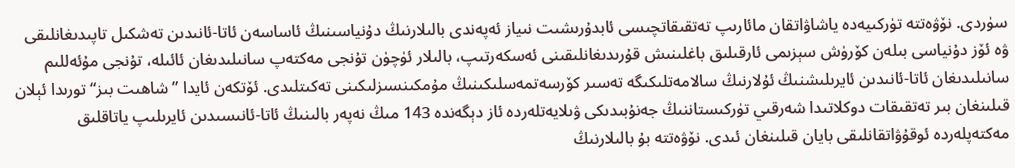سۈردى. نۆۋەتتە تۈركىيەدە ياشاۋاتقان مائارىپ تەتقىقاتچىسى ئابدۇرىشىت نىياز ئەپەندى بالىلارنىڭ دۇنياسىنىڭ ئاساسەن ئاتا-ئانىدىن تەشكىل تاپىدىغانلىقى ۋە ئۆز دۇنياسى بىلەن كۆرۈش سېزىمى ئارقىلىق باغلىنىش قۇرىدىغانلىقىنى ئەسكەرتىپ، بالىلار ئۈچۈن تۇنجى مەكتەپ سانىلىدىغان ئائىلە، تۇنجى مۇئەللىم سانىلىدىغان ئاتا-ئانىدىن ئايرىلىشنىڭ ئۇلارنىڭ سالامەتلىكىگە تەسىر كۆرسەتمەسلىكىنىڭ مۇمكىنسىزلىكىنى تەكىتلىدى. ئۆتكەن ئايدا ”شاھىت بىز“ تورىدا ئېلان قىلىنغان بىر تەتقىقات دوكلاتىدا شەرقىي تۈركىستاننىڭ جەنۇبىدىكى ۋىلايەتلەردە ئاز دېگەندە 143 مىڭ نەپەر بالىنىڭ ئاتا-ئانىسىدىن ئايرىلىپ ياتاقلىق مەكتەپلەردە ئوقۇۋاتقانلىقى بايان قىلىنغان ئىدى. نۆۋەتتە بۇ بالىلارنىڭ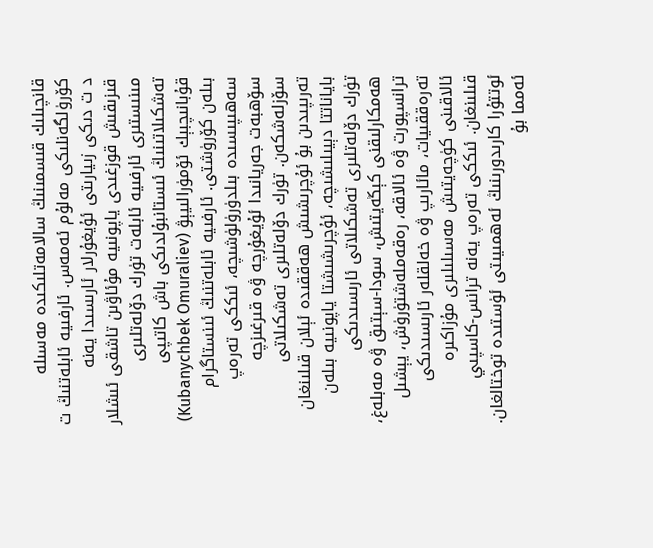قانچىلىك قىسمىنىڭ سالامەتلىكىدە مەسىلە كۆرۈلگەنلىكى مەلۇم ئەمەس. ئارفىيە ئابلەتنىڭ ت د ت دىكى زىيارىتى ئۇيغۇرلار ئارىسىدا يەنە قىزىقىش قوزغىدى ياپونىيە مۇئاۋىن تاشقى ئىشلار مىنىستىرى ئارفىيە ئابلەت تۈرك دۆلەتلىرى تەشكىلاتىنىڭ ئىستانبۇلدىكى باش كاتىپى قۇبانىچبېك ئۆمۈرالىيېۋ (Kubanychbek Omuraliev) بىلەن كۆرۈشتى. ئارفىيە ئابلەتنىڭ ئىنستاگرام سەھىپىسىدە بىلدۈرۈلۈشىچە، ئىككى تەرەپ سۆھبەت جەريانىدا ئۇيغۇرچە ۋە قىرغىزچە سۆزلەشكەن. تۈرك دۆلەتلىرى تەشكىلاتى تەرىپىدىن بۇ ئۇچرىشىش ھەققىدە ئېلان قىلىنغان باياناتتا دېيىلىشىچە، ئۇچرىشىشتا ياپونىيە بىلەن تۈرك دۆلەتلىرى تەشكىلاتى ئارىسىدىكى ھەمكارلىقنى كېڭەيتىش، سودا-سېتىق ۋە مەبلەغ، ترانسپورت ۋە ئالاقە، رەقەملەشتۈرۈش، يېشىل تەرەققىيات، مائارىپ ۋە خەلقلەر ئارىسىدىكى ئالاقىنى كۈچەيتىش مەسىلىلىرى مۇزاكىرە قىلىنغان. ئىككى تەرەپ يەنە ترانس-كاسپىي ئوتتۇرا كارىدورىنىڭ ئەھمىيىتى ئۈستىدە توختالغان. ئەمما بۇ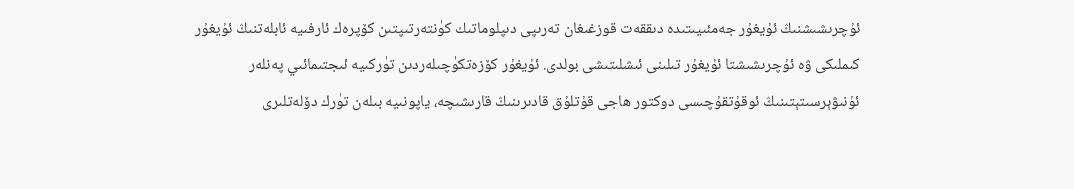ئۇچرىشىشنىڭ ئۇيغۇر جەمئىيىتىدە دىققەت قوزغىغان تەرىپى دىپلوماتىك كۈنتەرتىپتىن كۆپرەك ئارفىيە ئابلەتنىڭ ئۇيغۇر كىملىكى ۋە ئۇچرىشىشتا ئۇيغۇر تىلىنى ئىشلىتىشى بولدى. ئۇيغۇر كۆزەتكۈچىلەردىن تۈركىيە ئىجتىمائىي پەنلەر ئۇنىۋېرسىتېتىنىڭ ئوقۇتقۇچىسى دوكتور ھاجى قۇتلۇق قادىرىنىڭ قارىشىچە، ياپونىيە بىلەن تۈرك دۆلەتلىرى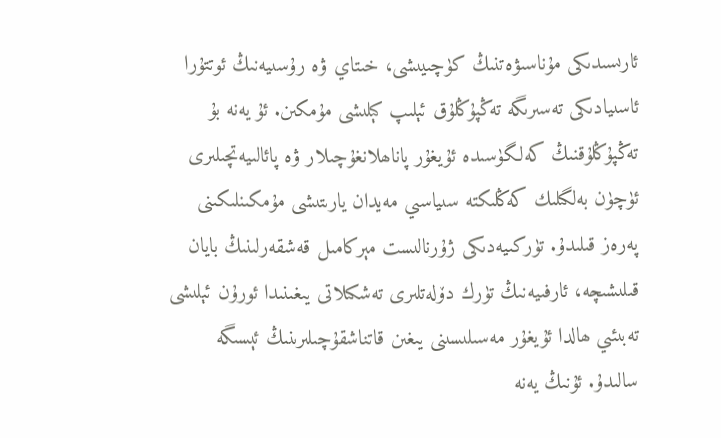ئارىسىدىكى مۇناسىۋەتنىڭ كۈچىيىشى، خىتاي ۋە رۇسىيەنىڭ ئوتتۇرا ئاسىيادىكى تەسىرىگە تەڭپۇڭلۇق ئېلىپ كېلىشى مۇمكىن. ئۇ يەنە بۇ تەڭپۇڭلۇقنىڭ كەلگۈسىدە ئۇيغۇر پاناھلانغۇچىلار ۋە پائالىيەتچىلىرى ئۈچۈن بەلگىلىك كەڭلىكتە سىياسىي مەيدان يارىتىشى مۇمكىنلىكىنى پەرەز قىلىدۇ. تۈركىيەدىكى ژۇرنالىست مېركامىل قەشقەرلىنىڭ بايان قىلىشىچە، ئارفىيەنىڭ تۈرك دۆلەتلىرى تەشكىلاتى يىغىنىدا ئورۇن ئېلىشى تەبىئىي ھالدا ئۇيغۇر مەسىلىسىنى يىغىن قاتناشقۇچىلىرىنىڭ ئېسىگە سالىدۇ. ئۇنىڭ يەنە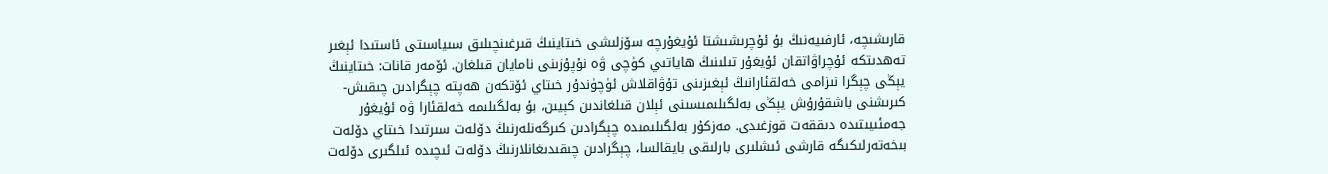قارىشىچە، ئارفىيەنىڭ بۇ ئۇچرىشىشتا ئۇيغۇرچە سۆزلىشى خىتاينىڭ قىرغىنچىلىق سىياسىتى ئاستىدا ئېغىر تەھدىتكە ئۇچراۋاتقان ئۇيغۇر تىلىنىڭ ھاياتىي كۈچى ۋە نۇپۇزىنى نامايان قىلغان. ئۆمەر قانات: خىتاينىڭ يېڭى چېگرا نىزامى خەلقئارانىڭ ئېغىزىنى تۇۋاقلاش ئۈچۈندۇر خىتاي ئۆتكەن ھەپتە چېگرادىن چىقىش-كىرىشنى باشقۇرۇش يېڭى بەلگىلىمىسىنى ئېلان قىلغاندىن كېيىن، بۇ بەلگىلىمە خەلقئارا ۋە ئۇيغۇر جەمئىيىتىدە دىققەت قوزغىدى. مەزكۇر بەلگىلىمىدە چېگرادىن كىرگەنلەرنىڭ دۆلەت سىرتىدا خىتاي دۆلەت بىخەتەرلىكىگە قارشى ئىشلىرى بارلىقى بايقالسا، چېگرادىن چىقىدىغانلارنىڭ دۆلەت ئىچىدە ئىلگىرى دۆلەت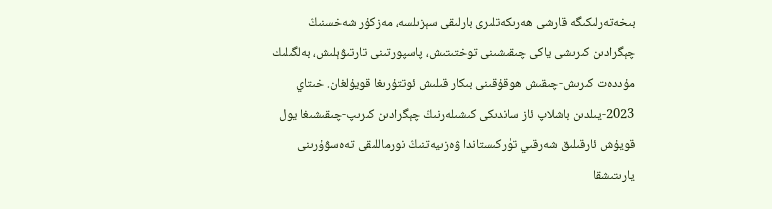بىخەتەرلىكىگە قارشى ھەرىكەتلىرى بارلىقى سېزىلسە، مەزكۇر شەخسنىڭ چېگرادىن كىرىشى ياكى چىقىشىنى توختىتىش، پاسپورتىنى تارتىۋېلىش، بەلگىلىك مۇددەت كىرىش-چىقىش ھوقۇقىنى بىكار قىلىش ئوتتۇرىغا قويۇلغان. خىتاي 2023-يىلدىن باشلاپ ئاز ساندىكى كىشىلەرنىڭ چېگرادىن كىرىپ-چىقىشىغا يول قويۇش ئارقىلىق شەرقىي تۈركىستاندا ۋەزىيەتنىڭ نورماللىقى تەەسۋۇرىنى يارىتىشقا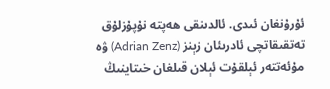ئۇرۇنغان ئىدى. ئالدىنقى ھەپتە نۇپۇزلۇق تەتقىقاتچى ئادرىئان زېنز (Adrian Zenz) ۋە مۇئەتتەر ئېلقۇت ئېلان قىلغان خىتاينىڭ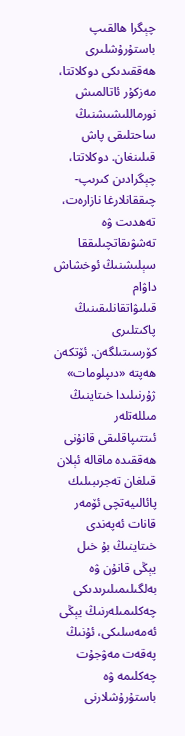چېگرا ھالقىپ باستۇرۇشلىرى ھەققىدىكى دوكلاتتا، مەزكۇر ئاتالمىش نورماللىشىشنىڭ ساحتلىقى پاش قىلىنغان. دوكلاتتا، چېگرادىن كىرىپ-چىققانلارغا نازارەت، تەھدىت ۋە تەشۋىقاتچىلىققا سېلىشنىڭ ئوخشاش داۋام قىلىۋاتقانلىقىنىڭ پاكىتلىرى كۆرسىتىلگەن. ئۆتكەن ھەپتە «دىپلومات» ژۇرنىلىدا خىتاينىڭ مىللەتلەر ئىتتىپاقلىقى قانۇنى ھەققىدە ماقاله ئېلان قىلغان تەجرىبىلىك پائالىيەتچى ئۆمەر قانات ئەپەندى خىتاينىڭ بۇ خىل يېڭى قانۇن ۋە بەلگىلىمىلىرىدىكى چەكلىمىلەرنىڭ يېڭى ئەمەسلىكى، ئۇنىڭ پەقەت مەۋجۇت چەكلىمە ۋە باستۇرۇشلارنى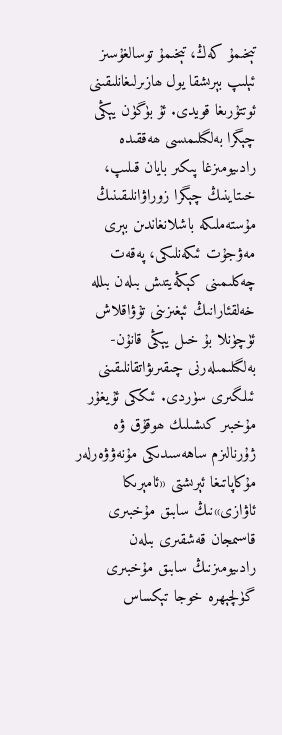تېخىمۇ كەڭ، تېخىمۇ توسالغۇسىز ئېلىپ بېرىشقا يول ھازىرلىغانلىقىنى ئوتتۇرىغا قويدى. ئۇ بۈگۈن يېڭى چېگرا بەلگىلىمىسى ھەققىدە رادىيومىزغا پىكىر بايان قىلىپ، خىتاينىڭ چېگرا زوراۋانلىقىنىڭ مۇستەملىكە باشلانغاندىن بېرى مەۋجۇت ئىكەنلىكى، پەقەت چەكلىمىنى كېڭەيتىش بىلەن بىللە خەلقئارانىڭ ئېغىزىنى تۇۋاقلاش ئۈچۈنلا بۇ خىل يېڭى قانۇن-بەلگىلىمىلەرنى چىقىرىۋاتقانلىقىنى ئىلگىرى سۈردى. ئىككى ئۇيغۇر مۇخبىر كىشىلىك ھوقۇق ۋە ژۇرنالىزم ساهەسىدىكى مۇنەۋۋەرلەر مۇكاپاتىغا ئېرىشتى «ئامېرىكا ئاۋازى»نىڭ سابىق مۇخبىرى قاسىمجان قەشقىرى بىلەن رادىيومىزنىڭ سابىق مۇخبىرى گۈلچېھرە خوجا تېكساس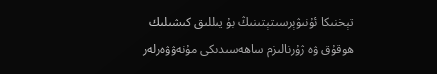تېخنىكا ئۇنىۋېرسىتېتىنىڭ بۇ يىللىق كىشىلىك ھوقۇق ۋە ژۇرنالىزم ساهەسىدىكى مۇنەۋۋەرلەر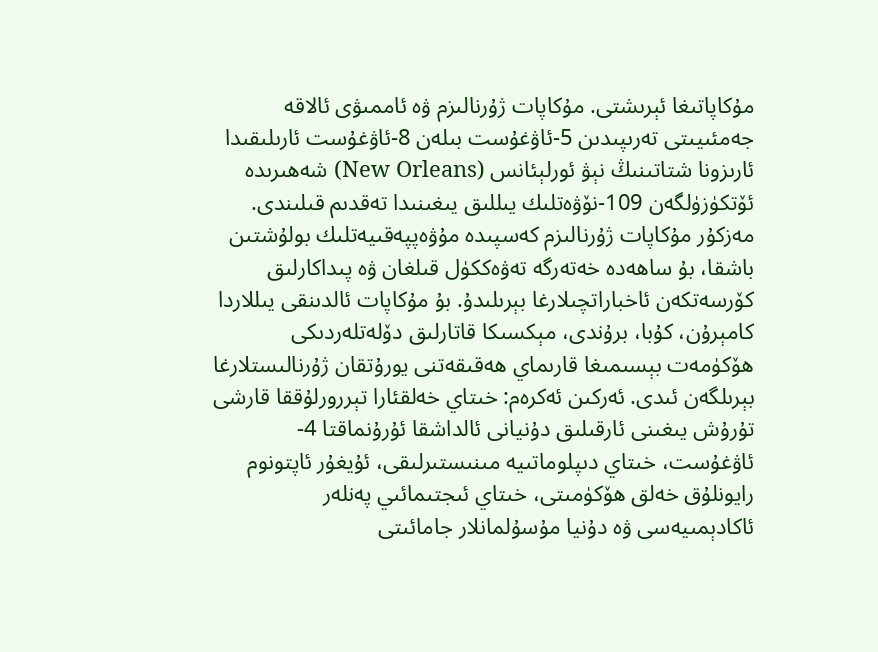مۇكاپاتىغا ئېرىشتى. مۇكاپات ژۇرنالىزم ۋە ئاممىۋى ئالاقە جەمئىيىتى تەرىپىدىن 5-ئاۋغۇست بىلەن 8-ئاۋغۇست ئارىلىقىدا ئارىزونا شتاتىنىڭ نېۋ ئورلېئانس (New Orleans) شەھىرىدە ئۆتكۈزۈلگەن 109-نۆۋەتلىك يىللىق يىغىنىدا تەقدىم قىلىندى. مەزكۇر مۇكاپات ژۇرنالىزم كەسپىدە مۇۋەپپەقىيەتلىك بولۇشتىن باشقا، بۇ ساهەدە خەتەرگە تەۋەككۈل قىلغان ۋە پىداكارلىق كۆرسەتكەن ئاخباراتچىلارغا بېرىلىدۇ. بۇ مۇكاپات ئالدىنقى يىللاردا كامېرۇن، كۇبا، برۇندى، مېكسىكا قاتارلىق دۆلەتلەردىكى ھۆكۈمەت بېسىمىغا قارىماي ھەقىقەتنى يورۇتقان ژۇرنالىستلارغا بېرىلگەن ئىدى. ئەركىن ئەكرەم: خىتاي خەلقئارا تېررورلۇققا قارشى تۇرۇش يىغىنى ئارقىلىق دۇنيانى ئالداشقا ئۇرۇنماقتا 4-ئاۋغۇست، خىتاي دىپلوماتىيە مىنىستىرلىقى، ئۇيغۇر ئاپتونوم رايونلۇق خەلق ھۆكۈمىتى، خىتاي ئىجتىمائىي پەنلەر ئاكادېمىيەسى ۋە دۇنيا مۇسۇلمانلار جامائىتى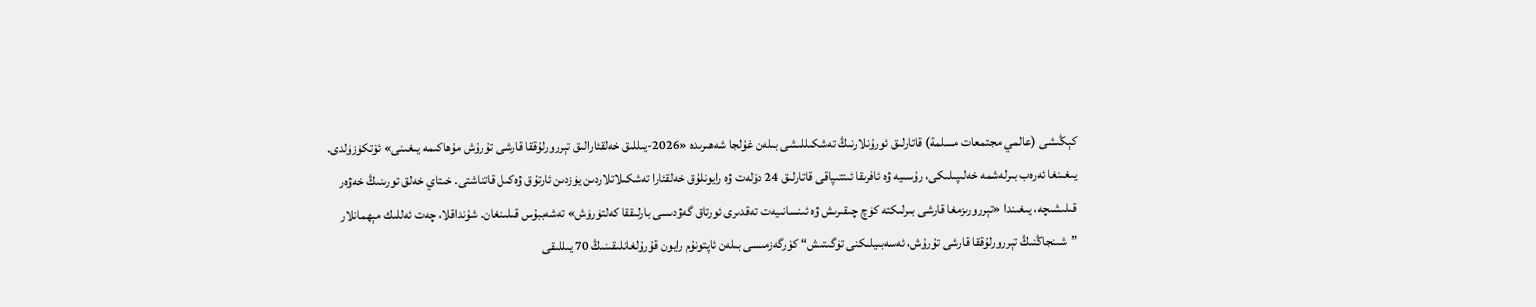كېڭىشى (عالمي مجتمعات مسلمة) قاتارلىق ئورۇنلارنىڭ تەشكىللىشى بىلەن غۇلجا شەھىرىدە «2026-يىللىق خەلقئارالىق تېررورلۇققا قارشى تۇرۇش مۇھاكىمە يىغىنى» ئۆتكۈزۈلدى. يىغىنغا ئەرەب بىرلەشمە خەلىپىلىكى، رۇسىيە ۋە ئافرىقا ئىتتىپاقى قاتارلىق 24 دۆلەت ۋە رايونلۇق خەلقئارا تەشكىلاتلاردىن يۈزدىن ئارتۇق ۋەكىل قاتناشتى. خىتاي خەلق تورىنىڭ خەۋەر قىلىشىچە، يىغىندا «تېررورىزمغا قارشى بىرلىكتە كۈچ چىقىرىش ۋە ئىنسانىيەت تەقدىرى ئورتاق گەۋدىسى بارلىققا كەلتۈرۈش» تەشەببۇس قىلىنغان. شۇنداقلا، چەت ئەللىك مېھمانلار ”شىنجاڭنىڭ تېررورلۇققا قارشى تۇرۇش، ئەسەبىيلىكنى تۈگىتىش“ كۆرگەزمىسى بىلەن ئاپتونۇم رايون قۇرۇلغانلىقىنىڭ 70 يىللىقى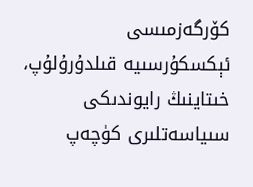كۆرگەزمىسى ئېكسكۇرسىيە قىلدۇرۇلۇپ، خىتاينىڭ رايوندىكى سىياسەتلىرى كۈچەپ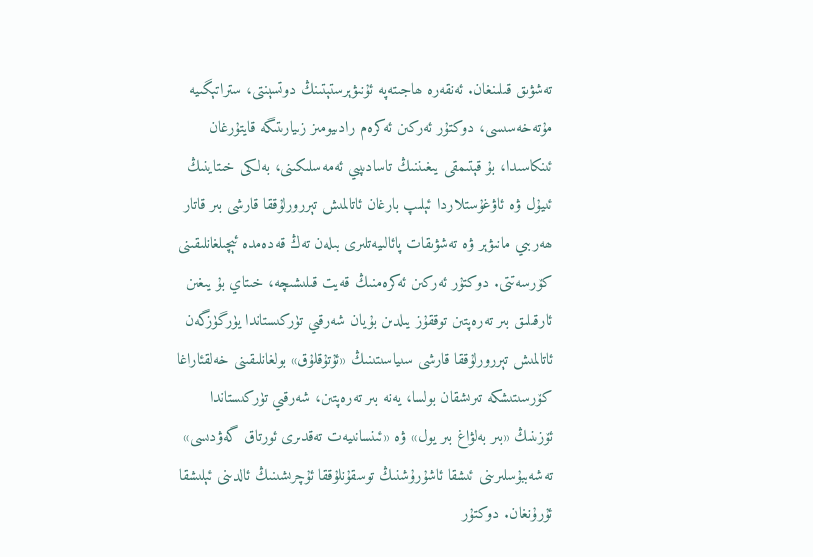تەشۋىق قىلىنغان. ئەنقەرە ھاجىتەپە ئۇنىۋېرستېتىنڭ دوتسېنتى، ستراتېگىيە مۇتەخەسىسى، دوكتۇر ئەركىن ئەكرەم رادىيومىز زىيارىتىگە قايتۇرغان ئىنكاسىدا، بۇ قېتىمقى يىغىننىڭ تاسادىپىي ئەمەسلىكىنى، بەلكى خىتاينىڭ ئىيۇل ۋە ئاۋغۇستلاردا ئېلىپ بارغان ئاتالمىش تېررورلۇققا قارشى بىر قاتار ھەربىي مانىۋېر ۋە تەشۋىقات پائالىيەتلىرى بىلەن تەڭ قەدەمدە ئېچىلغانلىقىنى كۆرسەتتى. دوكتۇر ئەركىن ئەكرەمنىڭ قەيت قىلىشىچە، خىتاي بۇ يىغىن ئارقىلىق بىر تەرەپتىن توققۇز يىلدىن بۇيان شەرقىي تۈركىستاندا يۈرگۈزگەن ئاتالمىش تېررورلۇققا قارشى سىياسىتىنىڭ «ئۇتۇقلۇق» بولغانلىقىنى خەلقئاراغا كۆرسىتىشكە تىرىشقان بولسا، يەنە بىر تەرەپتىن، شەرقىي تۈركىستاندا ئۆزىنىڭ «بىر بەلۋاغ بىر يول» ۋە «ئىنسانىيەت تەقدىرى ئورتاق گەۋدىسى» تەشەببۇسلىرىنى ئىشقا ئاشۇرۇشنىڭ توسقۇنلۇققا ئۇچرىشىنىڭ ئالدىنى ئېلىشقا ئۇرۇنغان. دوكتۇر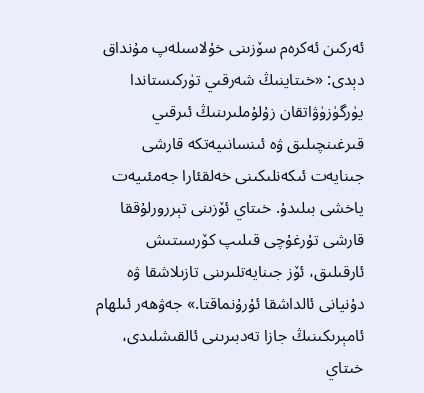ئەركىن ئەكرەم سۆزىنى خۇلاسىلەپ مۇنداق دېدى: «خىتاينىڭ شەرقىي تۈركىستاندا يۈرگۈزۈۋاتقان زۇلۇملىرىنىڭ ئىرقىي قىرغىنچىلىق ۋە ئىنسانىيەتكە قارشى جىنايەت ئىكەنلىكىنى خەلقئارا جەمئىيەت ياخشى بىلىدۇ. خىتاي ئۆزىنى تېررورلۇققا قارشى تۇرغۇچى قىلىپ كۆرسىتىش ئارقىلىق، ئۆز جىنايەتلىرىنى تازىلاشقا ۋە دۇنيانى ئالداشقا ئۇرۇنماقتا.» جەۋھەر ئىلھام ئامېرىكىنىڭ جازا تەدبىرىنى ئالقىشلىدى، خىتاي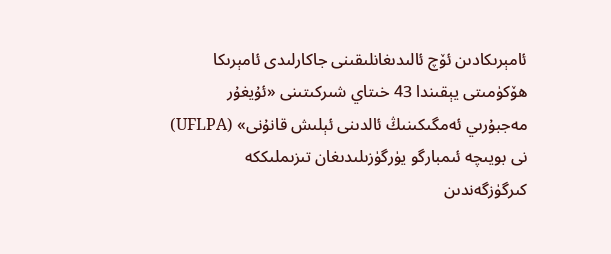ئامېرىكادىن ئۆچ ئالىدىغانلىقىنى جاكارلىدى ئامېرىكا ھۆكۈمىتى يېقىندا 43 خىتاي شىركىتىنى «ئۇيغۇر مەجبۇرىي ئەمگىكىنىڭ ئالدىنى ئېلىش قانۇنى» (UFLPA) نى بويىچە ئىمبارگو يۈرگۈزىلىدىغان تىزىملىككە كىرگۈزگەندىن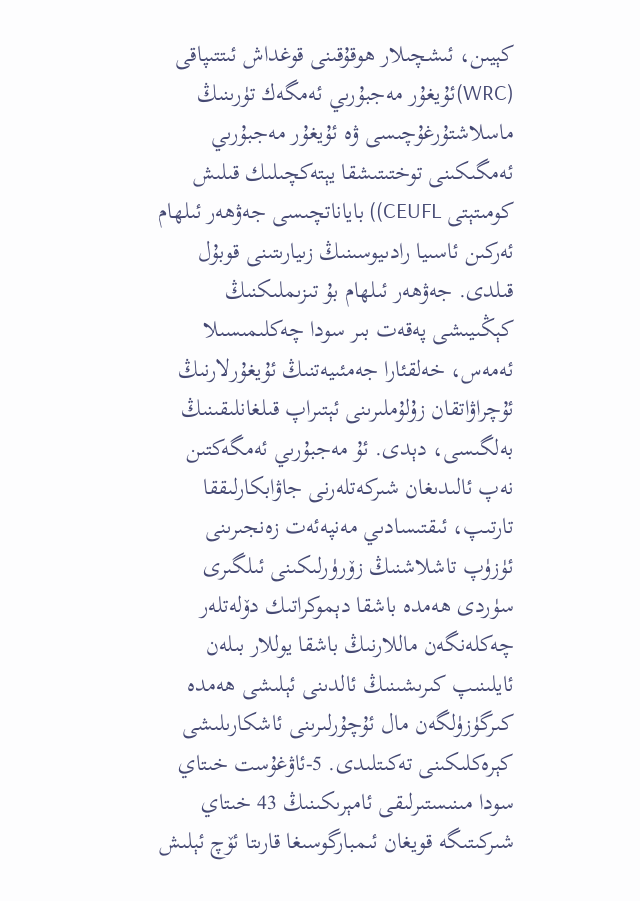كېيىن، ئىشچىلار ھوقۇقىنى قوغداش ئىتتىپاقى (WRC)ئۇيغۇر مەجبۇرىي ئەمگەك تۈرىنىڭ ماسلاشتۇرغۇچىسى ۋە ئۇيغۇر مەجبۇرىي ئەمگىكىنى توختىتىشقا يېتەكچىلىك قىلىش كومىتېتى CEUFL)) باياناتچىسى جەۋھەر ئىلھام ئەركىن ئاسىيا رادىيوسىنىڭ زىيارىتىنى قوبۇل قىلدى. جەۋھەر ئىلھام بۇ تىزىملىكنىڭ كېڭىيىشى پەقەت بىر سودا چەكلىمىسىلا ئەمەس، خەلقئارا جەمئىيەتنىڭ ئۇيغۇرلارنىڭ ئۇچراۋاتقان زۇلۇملىرىنى ئېتىراپ قىلغانلىقىنىڭ بەلگىسى، دېدى. ئۇ مەجبۇرىي ئەمگەكتىن نەپ ئالىدىغان شىركەتلەرنى جاۋابكارلىققا تارتىپ، ئىقتىسادىي مەنپەئەت زەنجىرىنى ئۈزۈپ تاشلاشنىڭ زۆرۈرلىكىنى ئىلگىرى سۈردى ھەمدە باشقا دېموكراتىك دۆلەتلەر چەكلەنگەن ماللارنىڭ باشقا يوللار بىلەن ئايلىنىپ كىرىشىنىڭ ئالدىنى ئېلىشى ھەمدە كىرگۈزۈلگەن مال ئۇچۇرلىرىنى ئاشكارىلىشى كېرەكلىكىنى تەكىتلىدى. 5-ئاۋغۇست خىتاي سودا مىنىستىرلىقى ئامېرىكىنىڭ 43 خىتاي شىركىتىگە قويغان ئىمبارگوسىغا قارىتا ئۆچ ئېلىش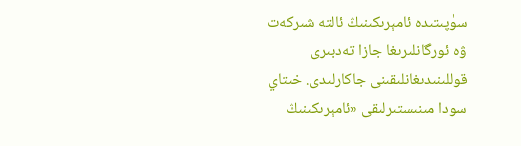سۈپىتىدە ئامېرىكىنىڭ ئالتە شىركەت ۋە ئورگانلىرىغا جازا تەدبىرى قوللىنىدىغانلىقىنى جاكارلىدى. خىتاي سودا مىنىستىرلىقى «ئامېرىكىنىڭ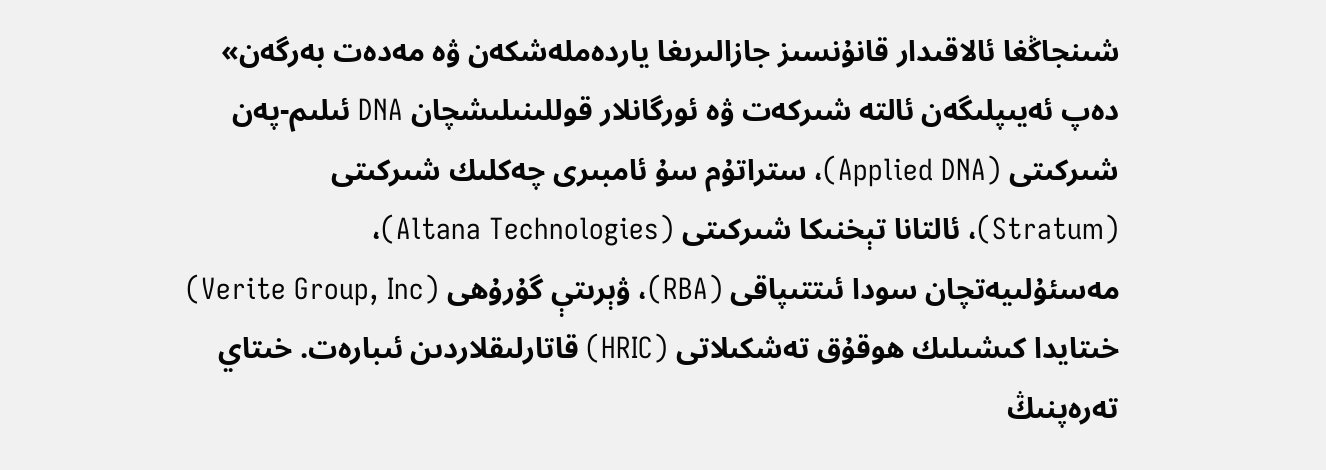شىنجاڭغا ئالاقىدار قانۇنسىز جازالىرىغا ياردەملەشكەن ۋە مەدەت بەرگەن» دەپ ئەيىپلىگەن ئالتە شىركەت ۋە ئورگانلار قوللىنىلىشچان DNA ئىلىم-پەن شىركىتى (Applied DNA)، ستراتۇم سۇ ئامبىرى چەكلىك شىركىتى (Stratum)، ئالتانا تېخنىكا شىركىتى (Altana Technologies)، مەسئۇلىيەتچان سودا ئىتتىپاقى (RBA)، ۋېرىتې گۇرۇھى (Verite Group, Inc) خىتايدا كىشىلىك ھوقۇق تەشكىلاتى (HRIC) قاتارلىقلاردىن ئىبارەت. خىتاي تەرەپنىڭ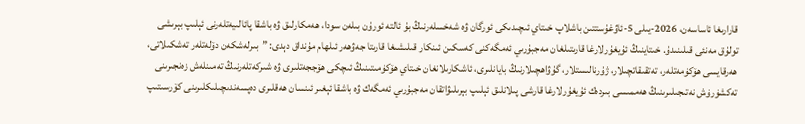قارارىغا ئاساسەن، 2026-يىلى 5-ئاۋغۇستتىن باشلاپ خىتاي ئىچىدىكى ئورگان ۋە شەخسلەرنىڭ بۇ ئالتە ئورۇن بىلەن سودا، ھەمكارلىق ۋە باشقا پائالىيەتلەرنى ئېلىپ بېرىشى تولۇق مەنئى قىلىنىدۇ. خىتاينىڭ ئۇيغۇرلارغا قارىتىلغان مەجبۇرىي ئەمگەكنى كەسكىن ئىنكار قىلىشىغا قارىتا جەۋھەر ئىلھام مۇنداق دېدى: ”بىرلەشكەن دۆلەتلەر تەشكىلاتى، ھەرقايسى ھۆكۈمەتلەر، تەتقىقاتچىلار، ژۇرنالىستلار، گۇۋاھچىلارنىڭ بايانلىرى، ئاشكارىلانغان خىتاي ھۆكۈمىتىنىڭ ئىچكى ھۆججەتلىرى ۋە شىركەتلەرنىڭ تەمىنلەش زەنجىرىنى تەكشۈرۈش نەتىجىلىرىنىڭ ھەممىسى بىردەك ئۇيغۇرلارغا قارشى پىلانلىق ئېلىپ بېرىلىۋاتقان مەجبۇرىي ئەمگەك ۋە باشقا ئېغىر ئىنسان ھەقلىرى دەپسەندىچىلىكلىرىنى كۆرسىتىپ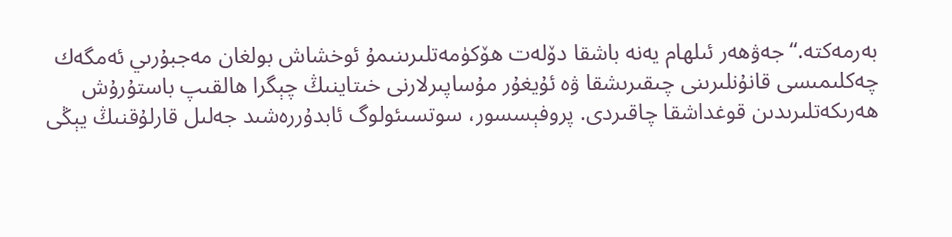بەرمەكتە.“ جەۋھەر ئىلھام يەنە باشقا دۆلەت ھۆكۈمەتلىرىنىمۇ ئوخشاش بولغان مەجبۇرىي ئەمگەك چەكلىمىسى قانۇنلىرىنى چىقىرىشقا ۋە ئۇيغۇر مۇساپىرلارنى خىتاينىڭ چېگرا ھالقىپ باستۇرۇش ھەرىكەتلىرىدىن قوغداشقا چاقىردى. پروفېسسور، سوتسىئولوگ ئابدۇررەشىد جەلىل قارلۇقنىڭ يېڭى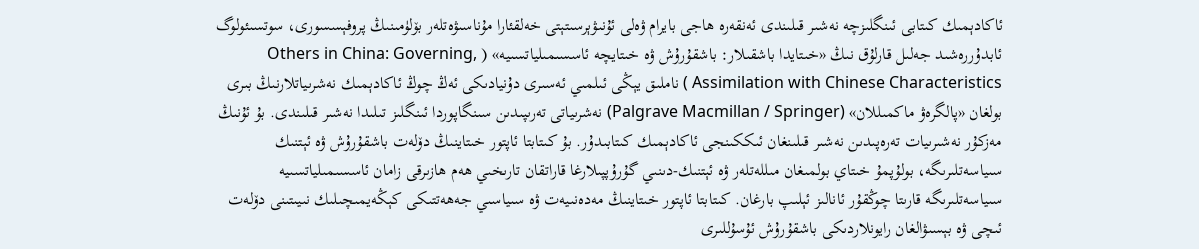ئاكادېمىك كىتابى ئىنگلىزچە نەشىر قىلىندى ئەنقەرە ھاجى بايرام ۋەلى ئۇنىۋېرسىتېتى خەلقئارا مۇناسىۋەتلەر بۆلۈمىنىڭ پروفېسسورى، سوتسىئولوگ ئابدۇررەشىد جەلىل قارلۇق نىڭ «خىتايدا باشقىلار: باشقۇرۇش ۋە خىتايچە ئاسسىمىلياتسىيە» ( Others in China: Governing, Assimilation with Chinese Characteristics ) ناملىق يېڭى ئىلمىي ئەسىرى دۇنيادىكى ئەڭ چوڭ ئاكادېمىك نەشرىياتلارنىڭ بىرى بولغان «پالگرەۋ ماكمىللان» (Palgrave Macmillan / Springer) نەشرىياتى تەرىپىدىن سىنگاپوردا ئىنگلىز تىلىدا نەشىر قىلىندى. بۇ ئۇنىڭ مەزكۇر نەشىرىيات تەرەپىدىن نەشىر قىلىنغان ئىككىنجى ئاكادېمىك كىتابىدۇر. بۇ كىتابتا ئاپتور خىتاينىڭ دۆلەت باشقۇرۇش ۋە ئېتنىك سىياسەتلىرىگە، بولۇپمۇ خىتاي بولمىغان مىللەتلەر ۋە ئېتنىك-دىنىي گۇرۇپپىلارغا قاراتقان تارىخىي ھەم ھازىرقى زامان ئاسسىمىلياتسىيە سىياسەتلىرىگە قارىتا چوڭقۇر ئانالىز ئېلىپ بارغان. كىتابتا ئاپتور خىتاينىڭ مەدەنىيەت ۋە سىياسىي جەھەتتىكى كېڭەيمىچىلىك نىيىتىنى دۆلەت ئىچى ۋە بېسىۋالغان رايونلاردىكى باشقۇرۇش ئۇسۇللىرى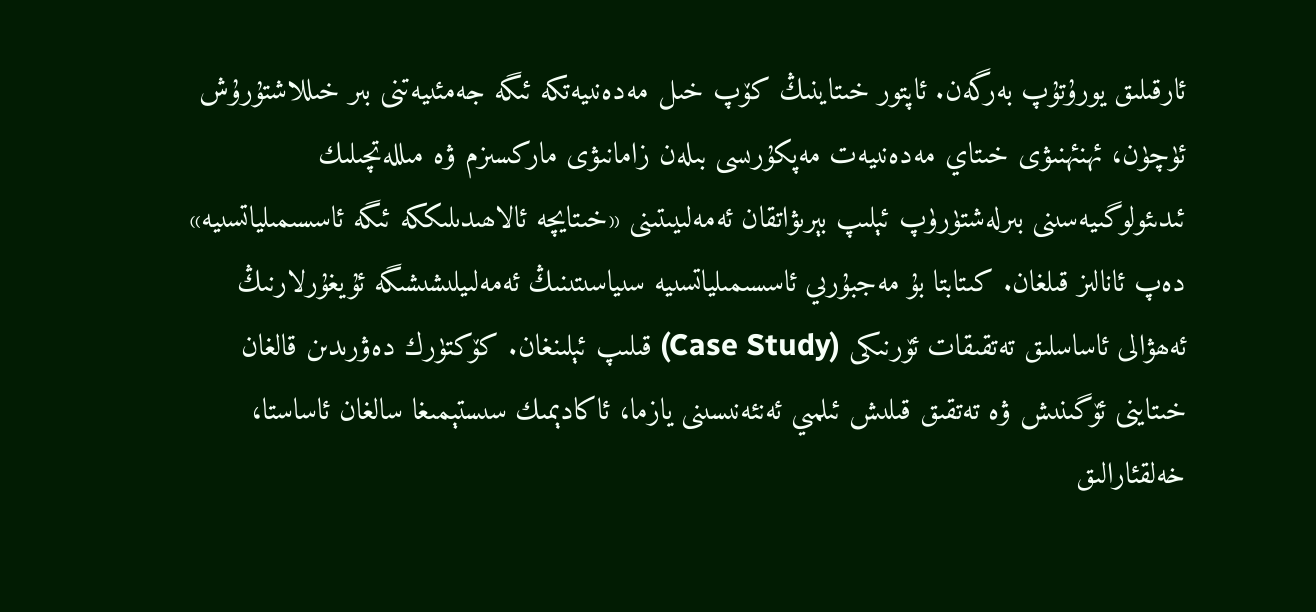ئارقىلىق يورۇتۇپ بەرگەن. ئاپتور خىتاينىڭ كۆپ خىل مەدەنىيەتكە ئىگە جەمئىيەتنى بىر خىللاشتۇرۇش ئۈچۈن، ئهنئهنىۋى خىتاي مەدەنىيەت مەپكۇرىسى بىلەن زامانىۋى ماركسىزم ۋە مىللەتچىلىك ئىدىئولوگىيەسىنى بىرلەشتۈرۈپ ئېلىپ بېرىۋاتقان ئەمەلىيىتىنى «خىتايچە ئالاھىدىلىككە ئىگە ئاسسىمىلياتسىيە» دەپ ئانالىز قىلغان. كىتابتا بۇ مەجبۇرىي ئاسسىمىلياتسىيە سىياسىتىنىڭ ئەمەلىيلىشىشىگە ئۇيغۇرلارنىڭ ئەھۋالى ئاساسلىق تەتقىقات ئۆرنىكى (Case Study) قىلىپ ئېلىنغان. كۆكتۈرك دەۋرىدىن قالغان خىتاينى ئۆگىنىش ۋە تەتقىق قىلىش ئىلمىي ئەنئەنىسىنى يازما، ئاكادېمىك سىستېمىغا سالغان ئاساستا، خەلقئارالىق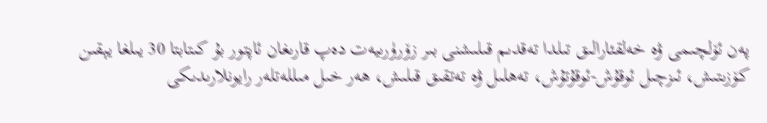پەن ئۆلچىمى ۋە خەلقئارالىق تىلدا تەقدىم قىلىشنى بىر زۆرۈرىيەت دەپ قارىغان ئاپتور بۇ كىتابتا 30 يىلغا يېقىن كۆزىتىش، ئىزچىل ئوقۇش-ئوقۇتۇش، تەھلىل ۋە تەتقىق قىلىش، ھەر خىل مىللەتلەر رايونلارىدىكى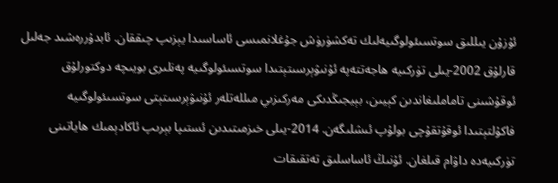ئۇزۇن يىللىق سوتسىئولوگىيەلىك تەكشۈرۈش جۇغلانمىسى ئاساسىدا يېزىپ چىققان. ئابدۇررەشىد جەلىل قارلۇق 2002-يىلى تۈركىيە ھاجەتتەپە ئۇنىۋېرسىتېتىدا سوتسىئولوگىيە پەنلىرى بويىچە دوكتورلۇق ئوقۇشىنى تاماملىغاندىن كېيىن، بېيجىڭدىكى مەركىزىي مىللەتلەر ئۇنىۋېرسىتېتى سوتسىئولوگىيە فاكۇلتېتىدا ئوقۇتقۇچى بولۇپ ئىشلىگەن. 2014-يىلى خىزمىتىدىن ئستىپا بېرىپ ئاكادېمىك ھاياتىنى تۈركىيەدە داۋام قىلغان. ئۇنىڭ ئاساسلىق تەتقىقات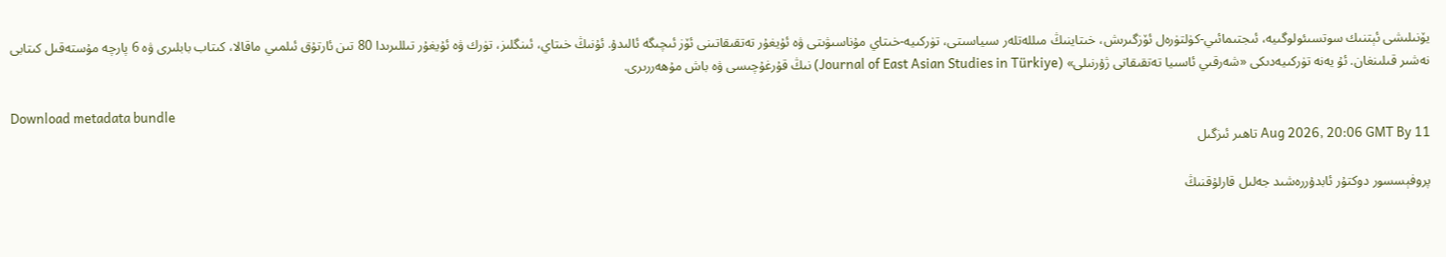يۆنىلىشى ئېتنىك سوتسىئولوگىيە، ئىجتىمائىي-كۈلتۈرەل ئۆزگىرىش، خىتاينىڭ مىللەتلەر سىياسىتى، تۈركىيە-خىتاي مۇناسىۋىتى ۋە ئۇيغۇر تەتقىقاتىنى ئۆز ئىچىگە ئالىدۇ. ئۇنىڭ خىتاي، ئىنگلىز، تۈرك ۋە ئۇيغۇر تىللىرىدا 80 تىن ئارتۇق ئىلمىي ماقالا، كىتاب بابلىرى ۋە 6 پارچە مۇستەقىل كىتابى نەشىر قىلىنغان. ئۇ يەنە تۈركىيەدىكى «شەرقىي ئاسىيا تەتقىقاتى ژۇرنىلى» (Journal of East Asian Studies in Türkiye) نىڭ قۇرغۇچىسى ۋە باش مۇھەررىرى.

Download metadata bundle
11 Aug 2026, 20:06 GMT By تاھىر ئىزگىل

پروفېسسور دوكتۇر ئابدۇررەشىد جەلىل قارلۇقنىڭ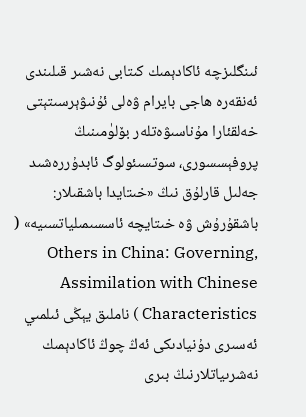ئىنگلىزچە ئاكادېمىك كىتابى نەشىر قىلىندى ئەنقەرە ھاجى بايرام ۋەلى ئۇنىۋېرسىتېتى خەلقئارا مۇناسىۋەتلەر بۆلۈمىنىڭ پروفېسسورى، سوتسىئولوگ ئابدۇررەشىد جەلىل قارلۇق نىڭ «خىتايدا باشقىلار: باشقۇرۇش ۋە خىتايچە ئاسسىمىلياتسىيە» ( Others in China: Governing, Assimilation with Chinese Characteristics ) ناملىق يېڭى ئىلمىي ئەسىرى دۇنيادىكى ئەڭ چوڭ ئاكادېمىك نەشرىياتلارنىڭ بىرى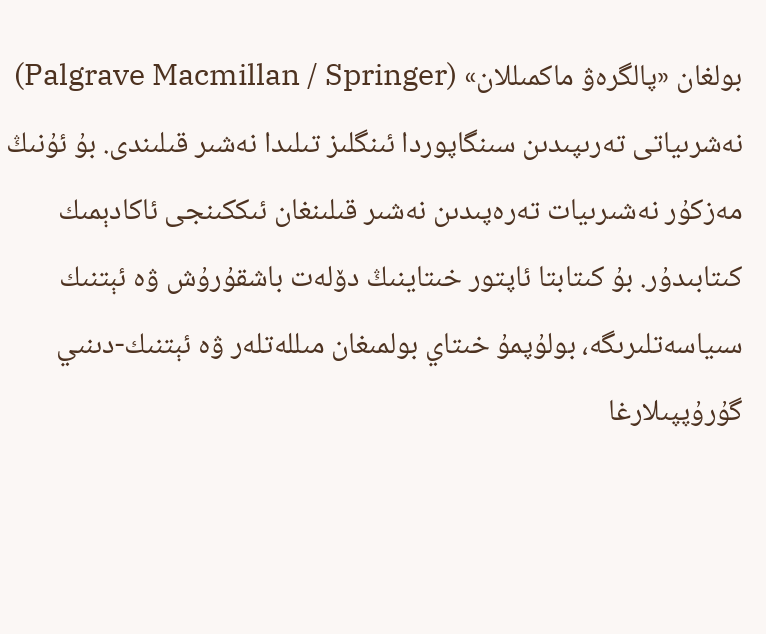بولغان «پالگرەۋ ماكمىللان» (Palgrave Macmillan / Springer) نەشرىياتى تەرىپىدىن سىنگاپوردا ئىنگلىز تىلىدا نەشىر قىلىندى. بۇ ئۇنىڭ مەزكۇر نەشىرىيات تەرەپىدىن نەشىر قىلىنغان ئىككىنجى ئاكادېمىك كىتابىدۇر. بۇ كىتابتا ئاپتور خىتاينىڭ دۆلەت باشقۇرۇش ۋە ئېتنىك سىياسەتلىرىگە، بولۇپمۇ خىتاي بولمىغان مىللەتلەر ۋە ئېتنىك-دىنىي گۇرۇپپىلارغا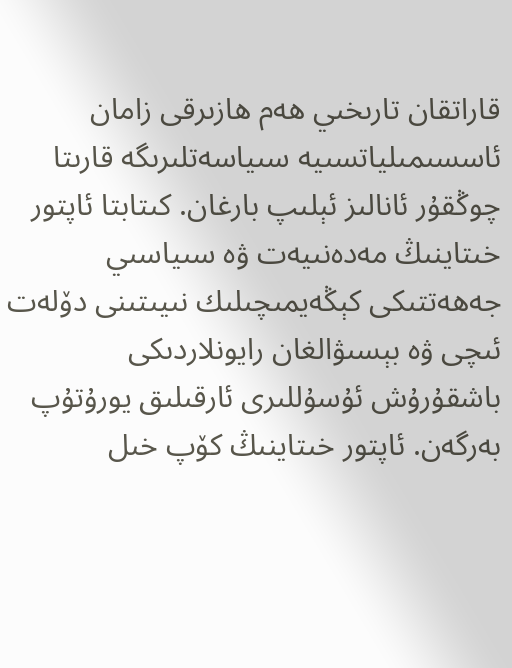قاراتقان تارىخىي ھەم ھازىرقى زامان ئاسسىمىلياتسىيە سىياسەتلىرىگە قارىتا چوڭقۇر ئانالىز ئېلىپ بارغان. كىتابتا ئاپتور خىتاينىڭ مەدەنىيەت ۋە سىياسىي جەھەتتىكى كېڭەيمىچىلىك نىيىتىنى دۆلەت ئىچى ۋە بېسىۋالغان رايونلاردىكى باشقۇرۇش ئۇسۇللىرى ئارقىلىق يورۇتۇپ بەرگەن. ئاپتور خىتاينىڭ كۆپ خىل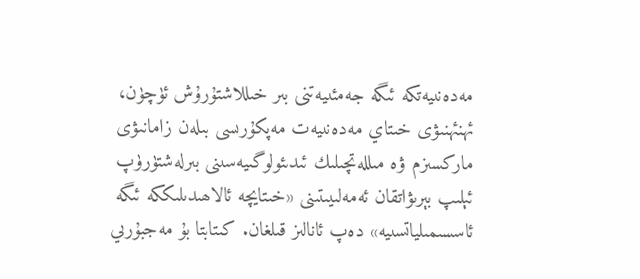مەدەنىيەتكە ئىگە جەمئىيەتنى بىر خىللاشتۇرۇش ئۈچۈن، ئهنئهنىۋى خىتاي مەدەنىيەت مەپكۇرىسى بىلەن زامانىۋى ماركسىزم ۋە مىللەتچىلىك ئىدىئولوگىيەسىنى بىرلەشتۈرۈپ ئېلىپ بېرىۋاتقان ئەمەلىيىتىنى «خىتايچە ئالاھىدىلىككە ئىگە ئاسسىمىلياتسىيە» دەپ ئانالىز قىلغان. كىتابتا بۇ مەجبۇرىي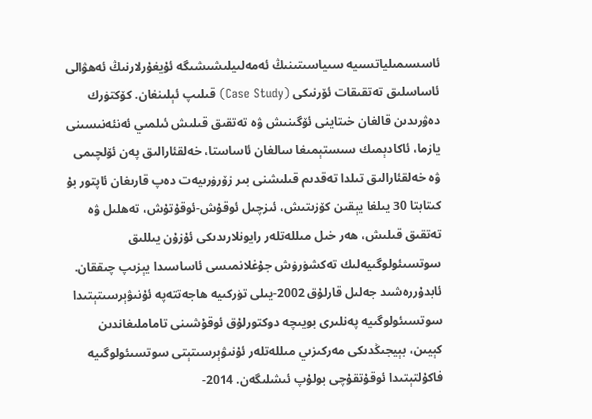ئاسسىمىلياتسىيە سىياسىتىنىڭ ئەمەلىيلىشىشىگە ئۇيغۇرلارنىڭ ئەھۋالى ئاساسلىق تەتقىقات ئۆرنىكى (Case Study) قىلىپ ئېلىنغان. كۆكتۈرك دەۋرىدىن قالغان خىتاينى ئۆگىنىش ۋە تەتقىق قىلىش ئىلمىي ئەنئەنىسىنى يازما، ئاكادېمىك سىستېمىغا سالغان ئاساستا، خەلقئارالىق پەن ئۆلچىمى ۋە خەلقئارالىق تىلدا تەقدىم قىلىشنى بىر زۆرۈرىيەت دەپ قارىغان ئاپتور بۇ كىتابتا 30 يىلغا يېقىن كۆزىتىش، ئىزچىل ئوقۇش-ئوقۇتۇش، تەھلىل ۋە تەتقىق قىلىش، ھەر خىل مىللەتلەر رايونلارىدىكى ئۇزۇن يىللىق سوتسىئولوگىيەلىك تەكشۈرۈش جۇغلانمىسى ئاساسىدا يېزىپ چىققان. ئابدۇررەشىد جەلىل قارلۇق 2002-يىلى تۈركىيە ھاجەتتەپە ئۇنىۋېرسىتېتىدا سوتسىئولوگىيە پەنلىرى بويىچە دوكتورلۇق ئوقۇشىنى تاماملىغاندىن كېيىن، بېيجىڭدىكى مەركىزىي مىللەتلەر ئۇنىۋېرسىتېتى سوتسىئولوگىيە فاكۇلتېتىدا ئوقۇتقۇچى بولۇپ ئىشلىگەن. 2014-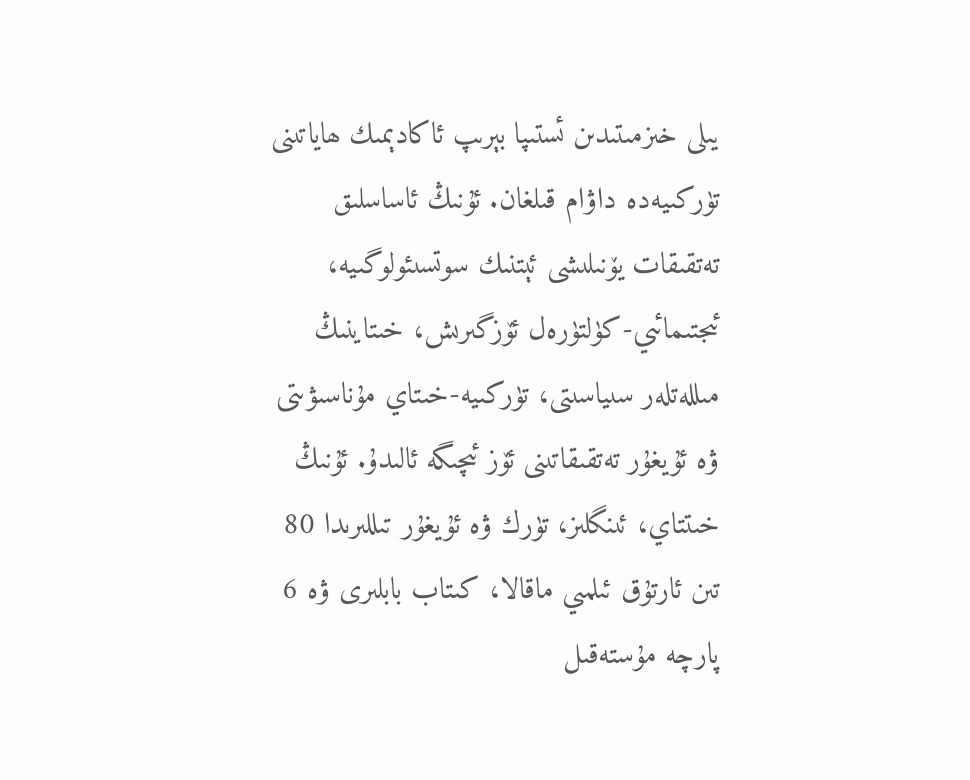يىلى خىزمىتىدىن ئستىپا بېرىپ ئاكادېمىك ھاياتىنى تۈركىيەدە داۋام قىلغان. ئۇنىڭ ئاساسلىق تەتقىقات يۆنىلىشى ئېتنىك سوتسىئولوگىيە، ئىجتىمائىي-كۈلتۈرەل ئۆزگىرىش، خىتاينىڭ مىللەتلەر سىياسىتى، تۈركىيە-خىتاي مۇناسىۋىتى ۋە ئۇيغۇر تەتقىقاتىنى ئۆز ئىچىگە ئالىدۇ. ئۇنىڭ خىتتاي، ئىنگلىز، تۈرك ۋە ئۇيغۇر تىللىرىدا 80 تىن ئارتۇق ئىلمىي ماقالا، كىتاب بابلىرى ۋە 6 پارچە مۇستەقىل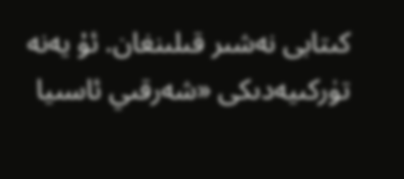كىتابى نەشىر قىلىنغان. ئۇ يەنە تۈركىيەدىكى «شەرقىي ئاسىيا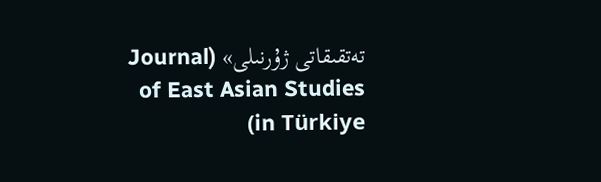تەتقىقاتى ژۇرنىلى» (Journal of East Asian Studies in Türkiye)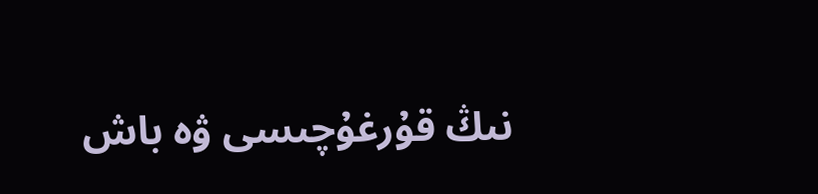نىڭ قۇرغۇچىسى ۋە باش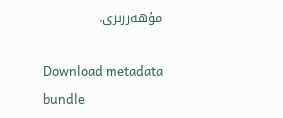مۇھەررىرى.

Download metadata bundle